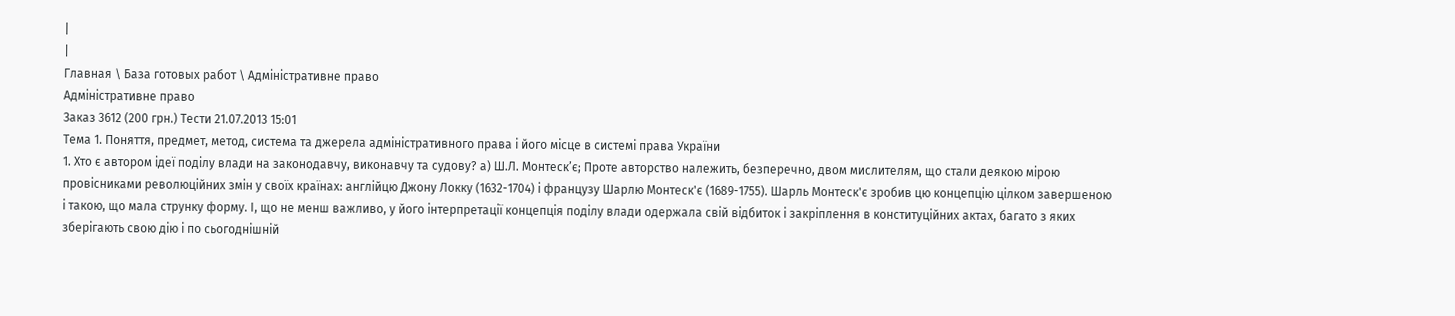|
|
Главная \ База готовых работ \ Адміністративне право
Адміністративне право
Заказ 3612 (200 грн.) Тести 21.07.2013 15:01
Тема 1. Поняття, предмет, метод, система та джерела адміністративного права і його місце в системі права України
1. Хто є автором ідеї поділу влади на законодавчу, виконавчу та судову? а) Ш.Л. Монтеск’є; Проте авторство належить, безперечно, двом мислителям, що стали деякою мірою провісниками революційних змін у своїх країнах: англійцю Джону Локку (1632-1704) і французу Шарлю Монтеск'є (1689-1755). Шарль Монтеск'є зробив цю концепцію цілком завершеною і такою, що мала струнку форму. І, що не менш важливо, у його інтерпретації концепція поділу влади одержала свій відбиток і закріплення в конституційних актах, багато з яких зберігають свою дію і по сьогоднішній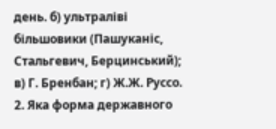день. б) ультраліві більшовики (Пашуканіс, Стальгевич, Берцинський); в) Г. Бренбан; г) Ж.Ж. Руссо. 2. Яка форма державного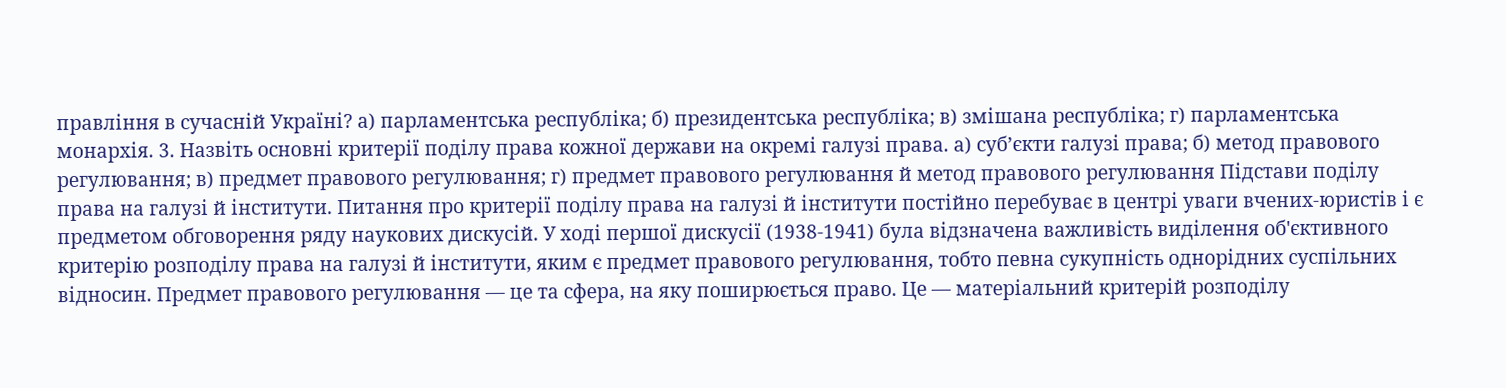правління в сучасній Україні? а) парламентська республіка; б) президентська республіка; в) змішана республіка; г) парламентська монархія. 3. Назвіть основні критерії поділу права кожної держави на окремі галузі права. а) суб’єкти галузі права; б) метод правового регулювання; в) предмет правового регулювання; г) предмет правового регулювання й метод правового регулювання Підстави поділу права на галузі й інститути. Питання про критерії поділу права на галузі й інститути постійно перебуває в центрі уваги вчених-юристів і є предметом обговорення ряду наукових дискусій. У ході першої дискусії (1938-1941) була відзначена важливість виділення об'єктивного критерію розподілу права на галузі й інститути, яким є предмет правового регулювання, тобто певна сукупність однорідних суспільних відносин. Предмет правового регулювання — це та сфера, на яку поширюється право. Це — матеріальний критерій розподілу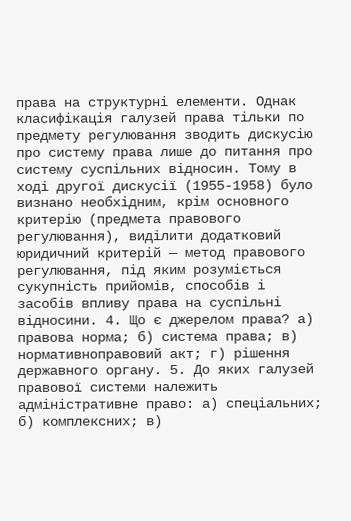права на структурні елементи. Однак класифікація галузей права тільки по предмету регулювання зводить дискусію про систему права лише до питання про систему суспільних відносин. Тому в ході другої дискусії (1955-1958) було визнано необхідним, крім основного критерію (предмета правового регулювання), виділити додатковий юридичний критерій — метод правового регулювання, під яким розуміється сукупність прийомів, способів і засобів впливу права на суспільні відносини. 4. Що є джерелом права? а) правова норма; б) система права; в) нормативноправовий акт; г) рішення державного органу. 5. До яких галузей правової системи належить адміністративне право: а) спеціальних; б) комплексних; в)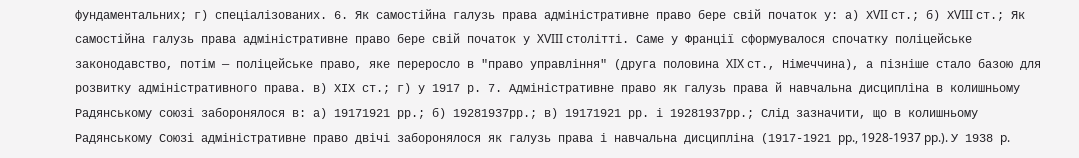фундаментальних; г) спеціалізованих. 6. Як самостійна галузь права адміністративне право бере свій початок у: а) ХVII ст.; б) ХVIII ст.; Як самостійна галузь права адміністративне право бере свій початок у XVIII столітті. Саме у Франції сформувалося спочатку поліцейське законодавство, потім — поліцейське право, яке переросло в "право управління" (друга половина XIX ст., Німеччина), а пізніше стало базою для розвитку адміністративного права. в) ХIХ ст.; г) у 1917 р. 7. Адміністративне право як галузь права й навчальна дисципліна в колишньому Радянському союзі заборонялося в: а) 19171921 рр.; б) 19281937рр.; в) 19171921 рр. і 19281937рр.; Слід зазначити, що в колишньому Радянському Союзі адміністративне право двічі заборонялося як галузь права і навчальна дисципліна (1917-1921 pp., 1928-1937 pp.). У 1938 p.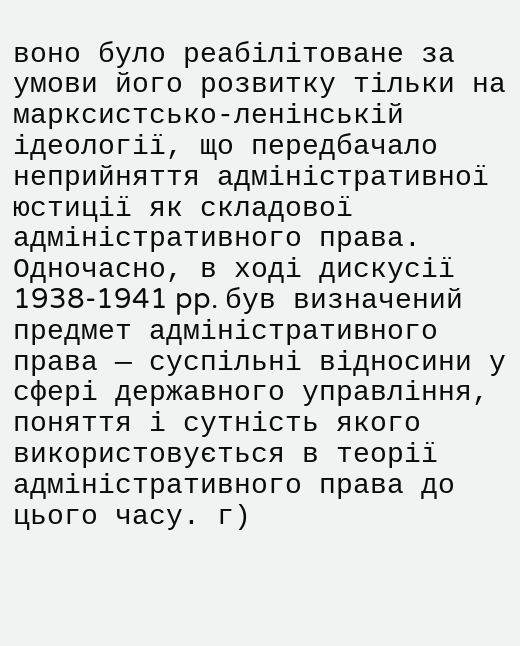воно було реабілітоване за умови його розвитку тільки на марксистсько-ленінській ідеології, що передбачало неприйняття адміністративної юстиції як складової адміністративного права. Одночасно, в ході дискусії 1938-1941 pp. був визначений предмет адміністративного права — суспільні відносини у сфері державного управління, поняття і сутність якого використовується в теорії адміністративного права до цього часу. г)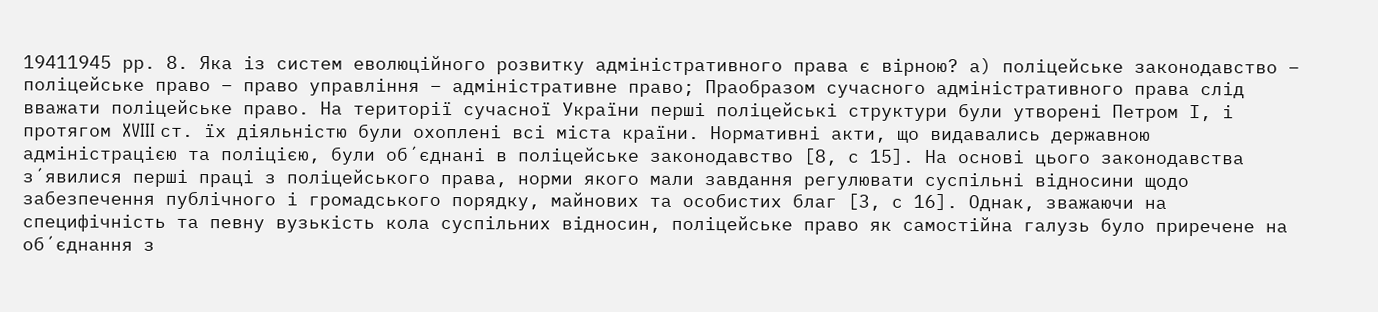19411945 рр. 8. Яка із систем еволюційного розвитку адміністративного права є вірною? а) поліцейське законодавство – поліцейське право – право управління – адміністративне право; Праобразом сучасного адміністративного права слід вважати поліцейське право. На території сучасної України перші поліцейські структури були утворені Петром І, і протягом XVIII ст. їх діяльністю були охоплені всі міста країни. Нормативні акти, що видавались державною адміністрацією та поліцією, були об´єднані в поліцейське законодавство [8, с 15]. На основі цього законодавства з´явилися перші праці з поліцейського права, норми якого мали завдання регулювати суспільні відносини щодо забезпечення публічного і громадського порядку, майнових та особистих благ [3, с 16]. Однак, зважаючи на специфічність та певну вузькість кола суспільних відносин, поліцейське право як самостійна галузь було приречене на об´єднання з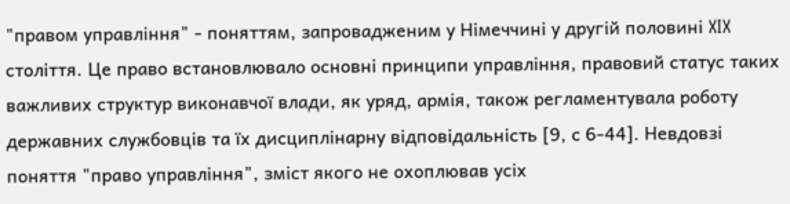"правом управління" - поняттям, запровадженим у Німеччині у другій половині XIX століття. Це право встановлювало основні принципи управління, правовий статус таких важливих структур виконавчої влади, як уряд, армія, також регламентувала роботу державних службовців та їх дисциплінарну відповідальність [9, с 6-44]. Невдовзі поняття "право управління", зміст якого не охоплював усіх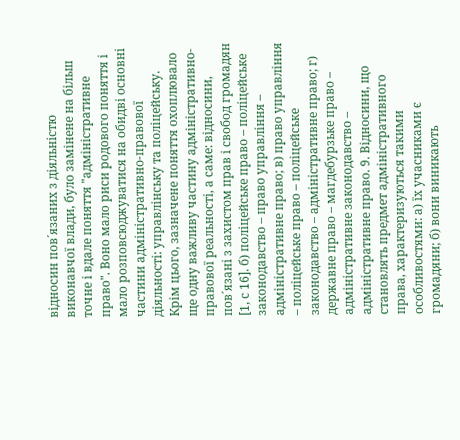відносин пов´язаних з діяльністю виконавчої влади, було замінене на більш точне і вдале поняття "адміністративне право". Воно мало риси родового поняття і мало розповсюджуватися на обидві основні частини адміністративно-правової діяльності: управлінську та поліцейську. Крім цього, зазначене поняття охоплювало ще одну важливу частину адміністративно-правової реальності, а саме: відносини, пов´язані з захистом прав і свобод громадян [1, с 16]. б) поліцейське право – поліцейське законодавство – право управління – адміністративне право; в) право управління – поліцейське право – поліцейське законодавство – адміністративне право; г) державне право – магдебурзьке право – адміністративне законодавство – адміністративне право. 9. Відносини, що становлять предмет адміністративного права, характеризуються такими особливостями: а) їх учасниками є громадяни; б) вони виникають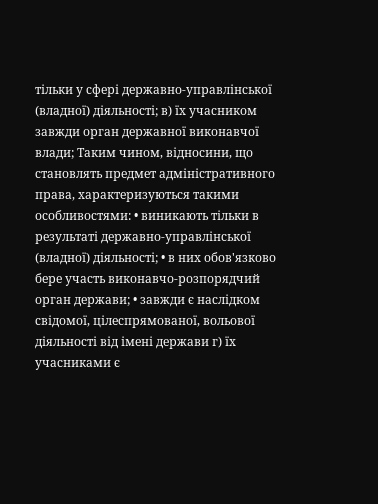тільки у сфері державно-управлінської (владної) діяльності; в) їх учасником завжди орган державної виконавчої влади; Таким чином, відносини, що становлять предмет адміністративного права, характеризуються такими особливостями: • виникають тільки в результаті державно-управлінської (владної) діяльності; • в них обов'язково бере участь виконавчо-розпорядчий орган держави; • завжди є наслідком свідомої, цілеспрямованої, вольової діяльності від імені держави г) їх учасниками є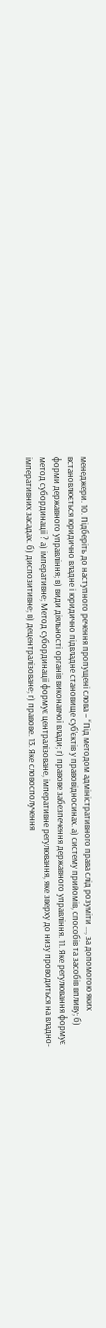менеджери. 10. Підберіть до наступного речення пропущені слова – “Під методом адміністративного права слід розуміти ..., за допомогою яких встановлюється юридично владне і юридично підвладне становище суб’єктів у правовідносинах. а) систему прийомів, способів та засобів впливу; б) форми державного управління; в) види діяльності органів виконавчої влади; г) правове забезпечення державного управління. 11. Яке регулювання формує метод субординації ? а) імперативне; Метод субординації формує централізоване, імперативне регулювання, яке зверху до низу проводиться на владно-імперативних засадах. б) диспозитивне; в) децентралізоване; г) правове. 13. Яке словосполучення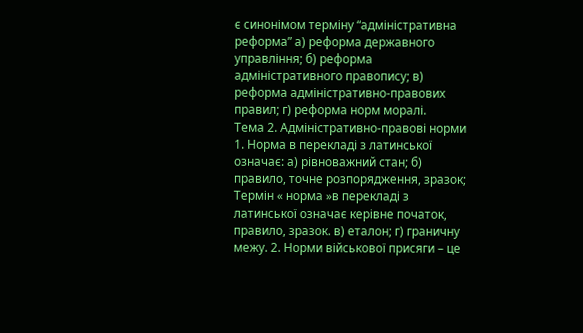є синонімом терміну “адміністративна реформа” а) реформа державного управління; б) реформа адміністративного правопису; в) реформа адміністративно-правових правил; г) реформа норм моралі.
Тема 2. Адміністративно-правові норми
1. Норма в перекладі з латинської означає: а) рівноважний стан; б) правило, точне розпорядження, зразок; Термін « норма »в перекладі з латинської означає керівне початок, правило, зразок. в) еталон; г) граничну межу. 2. Норми військової присяги – це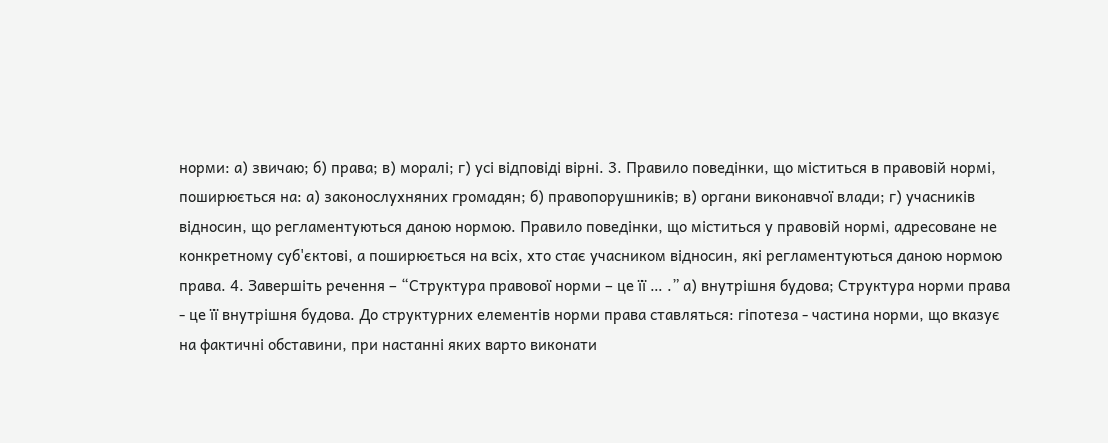норми: а) звичаю; б) права; в) моралі; г) усі відповіді вірні. 3. Правило поведінки, що міститься в правовій нормі, поширюється на: а) законослухняних громадян; б) правопорушників; в) органи виконавчої влади; г) учасників відносин, що регламентуються даною нормою. Правило поведінки, що міститься у правовій нормі, адресоване не конкретному суб'єктові, а поширюється на всіх, хто стає учасником відносин, які регламентуються даною нормою права. 4. Завершіть речення – “Структура правової норми – це її … .” а) внутрішня будова; Структура норми права - це її внутрішня будова. До структурних елементів норми права ставляться: гіпотеза - частина норми, що вказує на фактичні обставини, при настанні яких варто виконати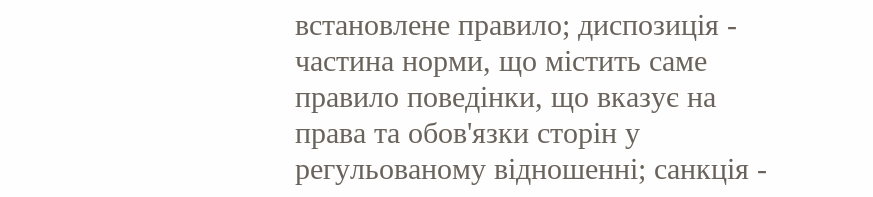встановлене правило; диспозиція - частина норми, що містить саме правило поведінки, що вказує на права та обов'язки сторін у регульованому відношенні; санкція -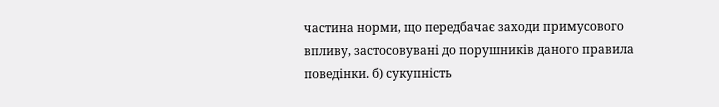частина норми, що передбачає заходи примусового впливу, застосовувані до порушників даного правила поведінки. б) сукупність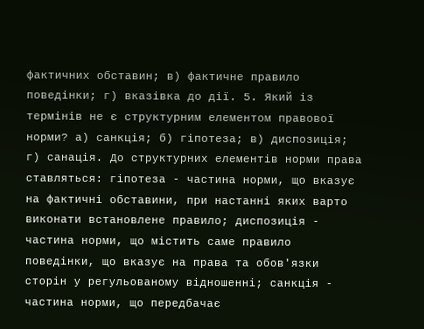фактичних обставин; в) фактичне правило поведінки; г) вказівка до дії. 5. Який із термінів не є структурним елементом правової норми? а) санкція; б) гіпотеза; в) диспозиція; г) санація. До структурних елементів норми права ставляться: гіпотеза - частина норми, що вказує на фактичні обставини, при настанні яких варто виконати встановлене правило; диспозиція - частина норми, що містить саме правило поведінки, що вказує на права та обов'язки сторін у регульованому відношенні; санкція - частина норми, що передбачає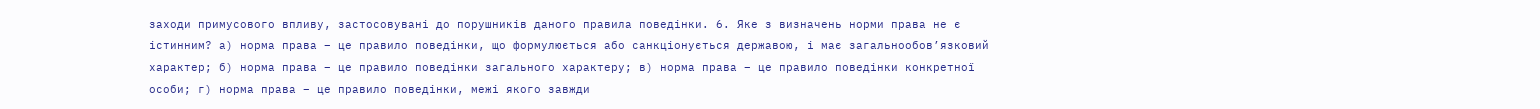заходи примусового впливу, застосовувані до порушників даного правила поведінки. 6. Яке з визначень норми права не є істинним? а) норма права – це правило поведінки, що формулюється або санкціонується державою, і має загальнообов’язковий характер; б) норма права – це правило поведінки загального характеру; в) норма права – це правило поведінки конкретної особи; г) норма права – це правило поведінки, межі якого завжди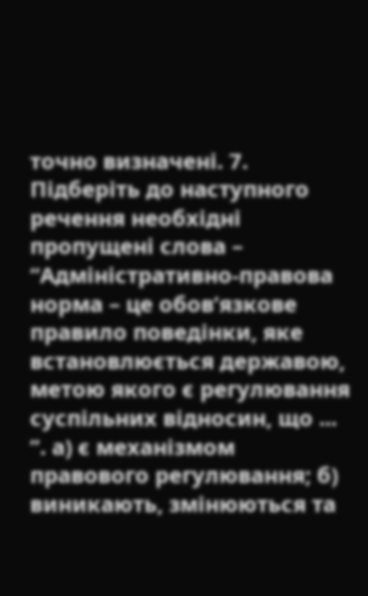точно визначені. 7. Підберіть до наступного речення необхідні пропущені слова – “Адміністративно-правова норма – це обов’язкове правило поведінки, яке встановлюється державою, метою якого є регулювання суспільних відносин, що ... ”. а) є механізмом правового регулювання; б) виникають, змінюються та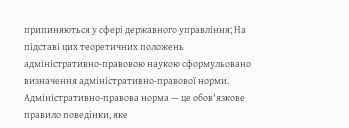припиняються у сфері державного управління; На підставі цих теоретичних положень адміністративно-правовою наукою сформульовано визначення адміністративно-правової норми. Адміністративно-правова норма — це обов'язкове правило поведінки, яке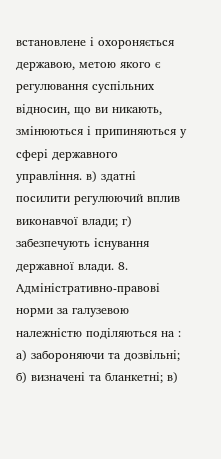встановлене і охороняється державою, метою якого є регулювання суспільних відносин, що ви никають, змінюються і припиняються у сфері державного управління. в) здатні посилити регулюючий вплив виконавчої влади; г) забезпечують існування державної влади. 8. Адміністративно-правові норми за галузевою належністю поділяються на : а) забороняючи та дозвільні; б) визначені та бланкетні; в)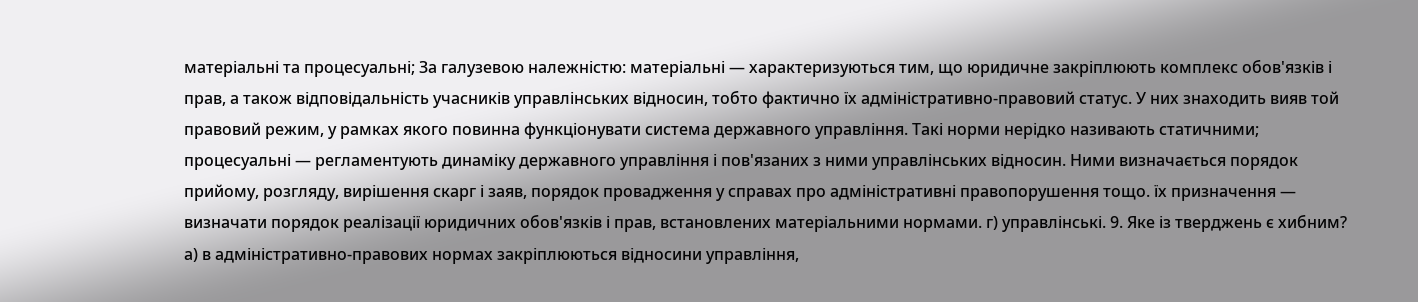матеріальні та процесуальні; За галузевою належністю: матеріальні — характеризуються тим, що юридичне закріплюють комплекс обов'язків і прав, а також відповідальність учасників управлінських відносин, тобто фактично їх адміністративно-правовий статус. У них знаходить вияв той правовий режим, у рамках якого повинна функціонувати система державного управління. Такі норми нерідко називають статичними; процесуальні — регламентують динаміку державного управління і пов'язаних з ними управлінських відносин. Ними визначається порядок прийому, розгляду, вирішення скарг і заяв, порядок провадження у справах про адміністративні правопорушення тощо. їх призначення — визначати порядок реалізації юридичних обов'язків і прав, встановлених матеріальними нормами. г) управлінські. 9. Яке із тверджень є хибним? а) в адміністративно-правових нормах закріплюються відносини управління,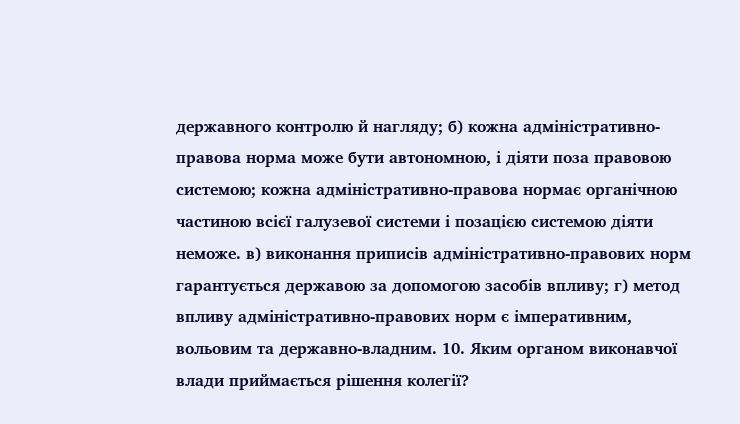державного контролю й нагляду; б) кожна адміністративно-правова норма може бути автономною, і діяти поза правовою системою; кожна адміністративно-правова нормає органічною частиною всієї галузевої системи і позацією системою діяти неможе. в) виконання приписів адміністративно-правових норм гарантується державою за допомогою засобів впливу; г) метод впливу адміністративно-правових норм є імперативним, вольовим та державно-владним. 10. Яким органом виконавчої влади приймається рішення колегії?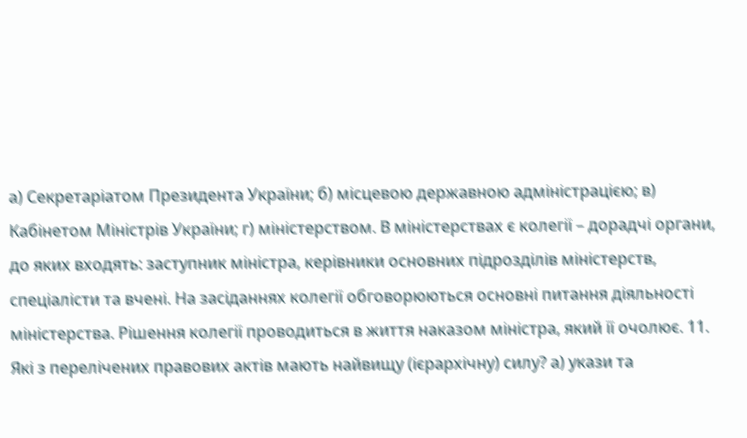а) Секретаріатом Президента України; б) місцевою державною адміністрацією; в) Кабінетом Міністрів України; г) міністерством. В міністерствах є колегії – дорадчі органи, до яких входять: заступник міністра, керівники основних підрозділів міністерств, спеціалісти та вчені. На засіданнях колегії обговорюються основні питання діяльності міністерства. Рішення колегії проводиться в життя наказом міністра, який її очолює. 11. Які з перелічених правових актів мають найвищу (ієрархічну) силу? а) укази та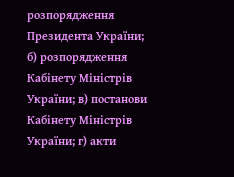розпорядження Президента України; б) розпорядження Кабінету Міністрів України; в) постанови Кабінету Міністрів України; г) акти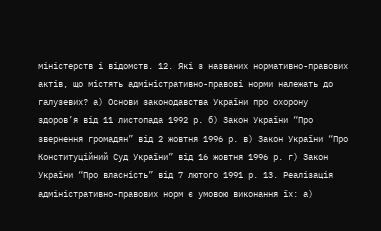міністерств і відомств. 12. Які з названих нормативно-правових актів, що містять адміністративно-правові норми належать до галузевих? а) Основи законодавства України про охорону здоров’я від 11 листопада 1992 р. б) Закон України “Про звернення громадян” від 2 жовтня 1996 р. в) Закон України “Про Конституційний Суд України” від 16 жовтня 1996 р. г) Закон України “Про власність” від 7 лютого 1991 р. 13. Реалізація адміністративно-правових норм є умовою виконання їх: а)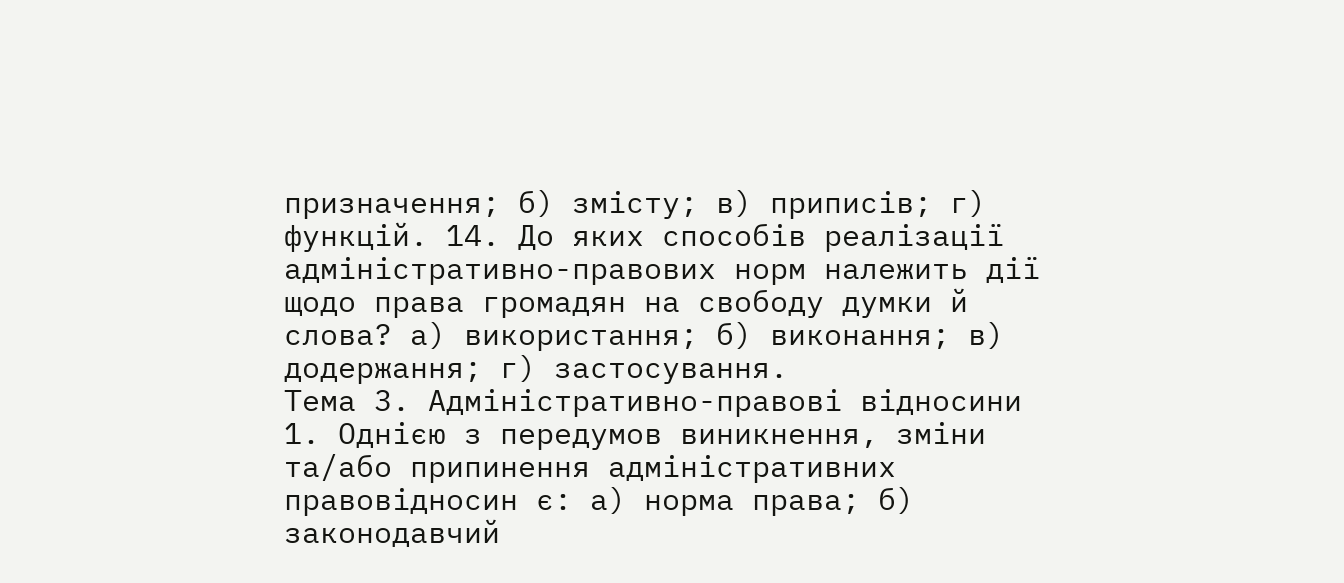призначення; б) змісту; в) приписів; г) функцій. 14. До яких способів реалізації адміністративно-правових норм належить дії щодо права громадян на свободу думки й слова? а) використання; б) виконання; в) додержання; г) застосування.
Тема 3. Адміністративно-правові відносини
1. Однією з передумов виникнення, зміни та/або припинення адміністративних правовідносин є: а) норма права; б) законодавчий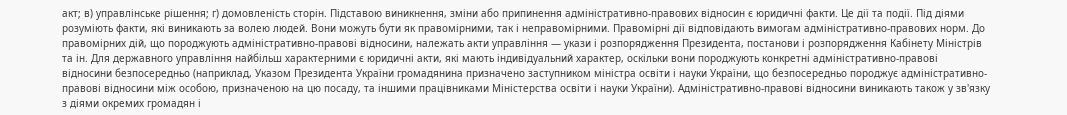акт; в) управлінське рішення; г) домовленість сторін. Підставою виникнення, зміни або припинення адміністративно-правових відносин є юридичні факти. Це дії та події. Під діями розуміють факти, які виникають за волею людей. Вони можуть бути як правомірними, так і неправомірними. Правомірні дії відповідають вимогам адміністративно-правових норм. До правомірних дій, що породжують адміністративно-правові відносини, належать акти управління — укази і розпорядження Президента, постанови і розпорядження Кабінету Міністрів та ін. Для державного управління найбільш характерними є юридичні акти, які мають індивідуальний характер, оскільки вони породжують конкретні адміністративно-правові відносини безпосередньо (наприклад, Указом Президента України громадянина призначено заступником міністра освіти і науки України, що безпосередньо породжує адміністративно-правові відносини між особою, призначеною на цю посаду, та іншими працівниками Міністерства освіти і науки України). Адміністративно-правові відносини виникають також у зв'язку з діями окремих громадян і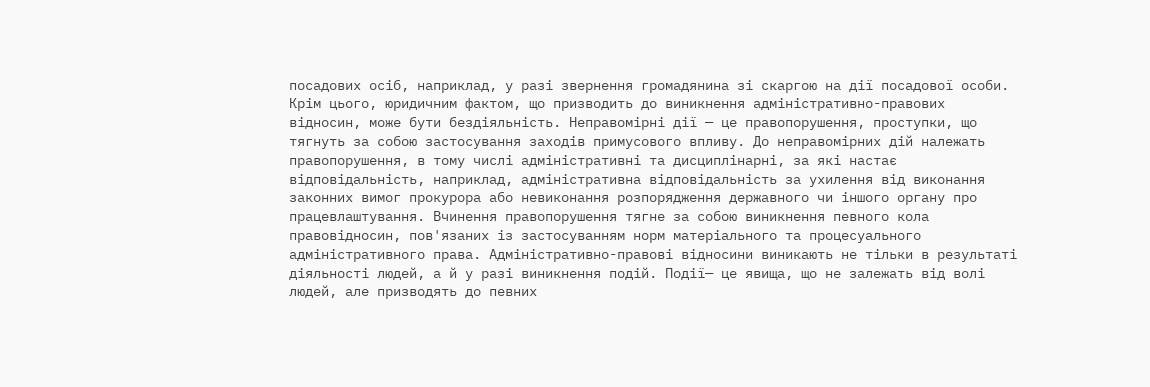посадових осіб, наприклад, у разі звернення громадянина зі скаргою на дії посадової особи. Крім цього, юридичним фактом, що призводить до виникнення адміністративно-правових відносин, може бути бездіяльність. Неправомірні дії — це правопорушення, проступки, що тягнуть за собою застосування заходів примусового впливу. До неправомірних дій належать правопорушення, в тому числі адміністративні та дисциплінарні, за які настає відповідальність, наприклад, адміністративна відповідальність за ухилення від виконання законних вимог прокурора або невиконання розпорядження державного чи іншого органу про працевлаштування. Вчинення правопорушення тягне за собою виникнення певного кола правовідносин, пов'язаних із застосуванням норм матеріального та процесуального адміністративного права. Адміністративно-правові відносини виникають не тільки в результаті діяльності людей, а й у разі виникнення подій. Події— це явища, що не залежать від волі людей, але призводять до певних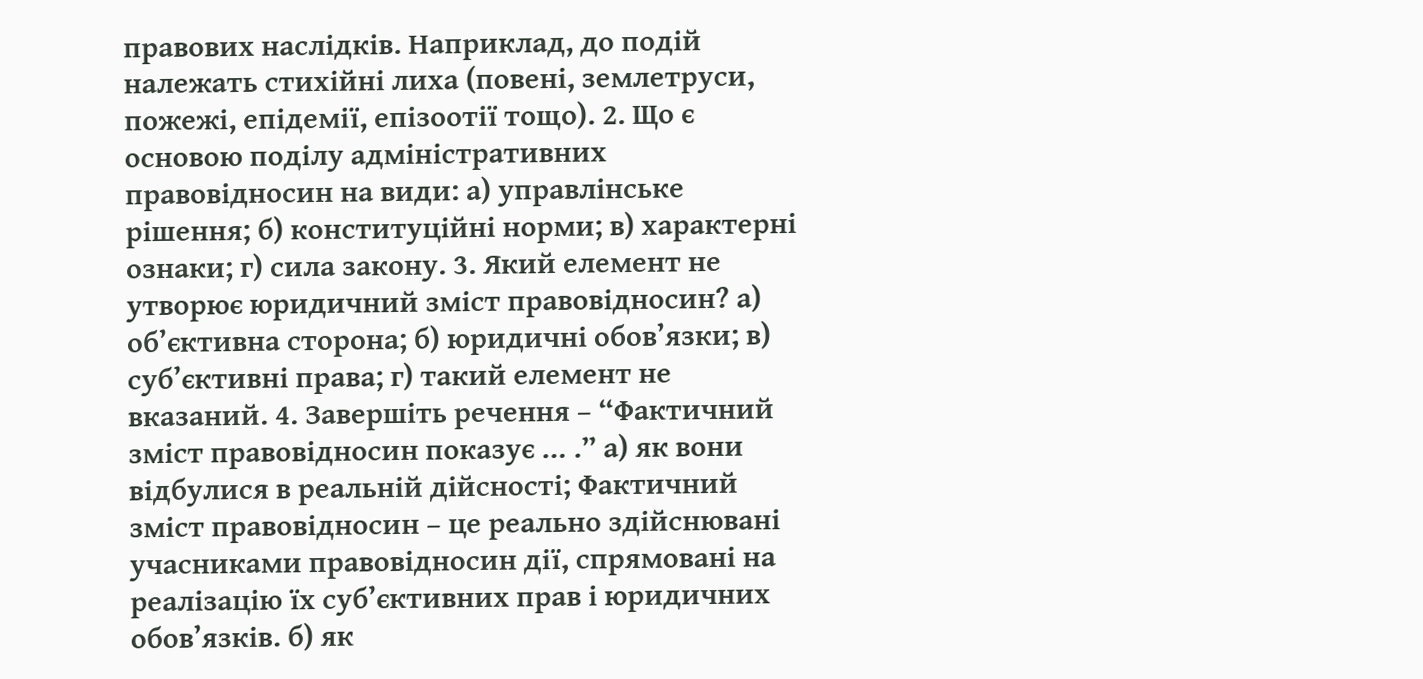правових наслідків. Наприклад, до подій належать стихійні лиха (повені, землетруси, пожежі, епідемії, епізоотії тощо). 2. Що є основою поділу адміністративних правовідносин на види: а) управлінське рішення; б) конституційні норми; в) характерні ознаки; г) сила закону. 3. Який елемент не утворює юридичний зміст правовідносин? а) об’єктивна сторона; б) юридичні обов’язки; в) суб’єктивні права; г) такий елемент не вказаний. 4. Завершіть речення – “Фактичний зміст правовідносин показує … .” а) як вони відбулися в реальній дійсності; Фактичний зміст правовідносин – це реально здійснювані учасниками правовідносин дії, спрямовані на реалізацію їх суб’єктивних прав і юридичних обов’язків. б) як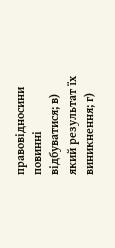правовідносини повинні відбуватися; в) який результат їх виникнення; г)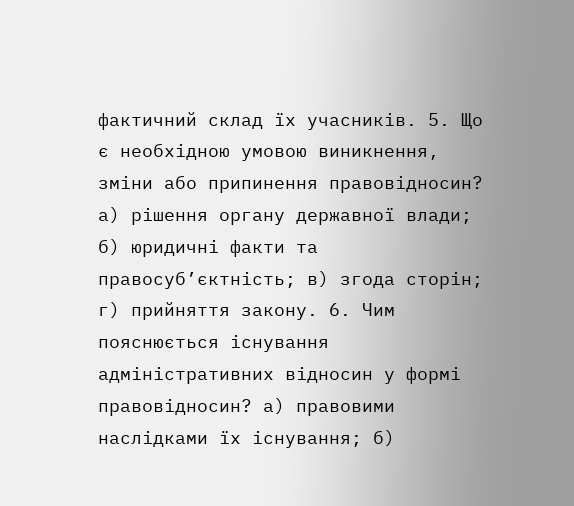фактичний склад їх учасників. 5. Що є необхідною умовою виникнення, зміни або припинення правовідносин? а) рішення органу державної влади; б) юридичні факти та правосуб’єктність; в) згода сторін; г) прийняття закону. 6. Чим пояснюється існування адміністративних відносин у формі правовідносин? а) правовими наслідками їх існування; б)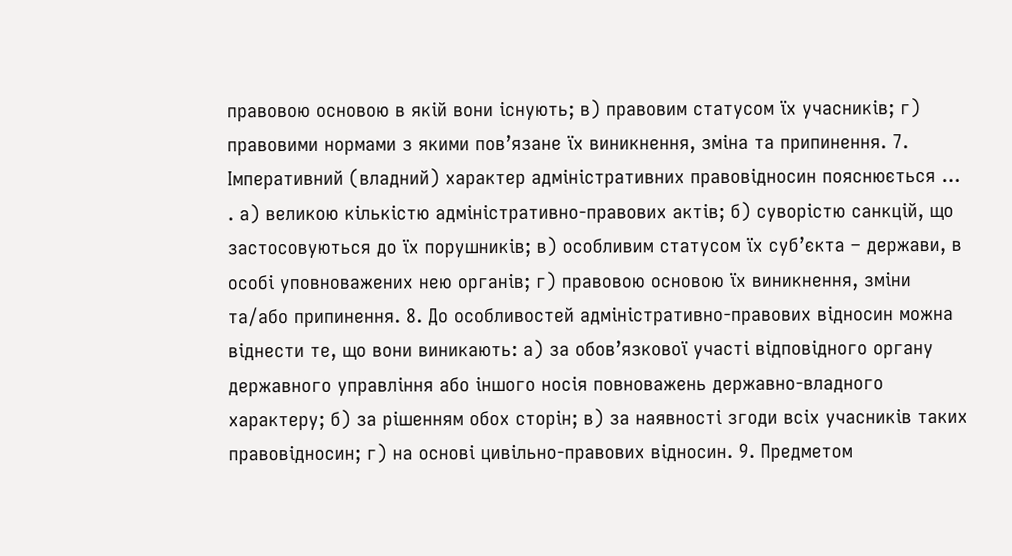правовою основою в якій вони існують; в) правовим статусом їх учасників; г) правовими нормами з якими пов’язане їх виникнення, зміна та припинення. 7. Імперативний (владний) характер адміністративних правовідносин пояснюється … . а) великою кількістю адміністративно-правових актів; б) суворістю санкцій, що застосовуються до їх порушників; в) особливим статусом їх суб’єкта – держави, в особі уповноважених нею органів; г) правовою основою їх виникнення, зміни та/або припинення. 8. До особливостей адміністративно-правових відносин можна віднести те, що вони виникають: а) за обов’язкової участі відповідного органу державного управління або іншого носія повноважень державно-владного характеру; б) за рішенням обох сторін; в) за наявності згоди всіх учасників таких правовідносин; г) на основі цивільно-правових відносин. 9. Предметом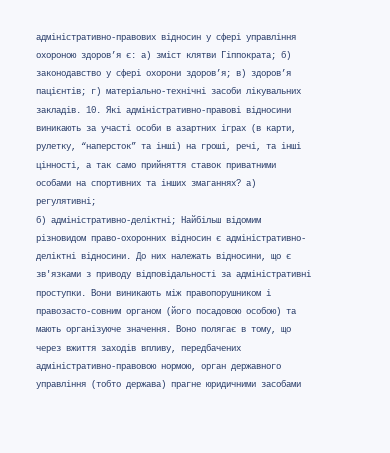адміністративно-правових відносин у сфері управління охороною здоров’я є: а) зміст клятви Гіппократа; б) законодавство у сфері охорони здоров’я; в) здоров’я пацієнтів; г) матеріально-технічні засоби лікувальних закладів. 10. Які адміністративно-правові відносини виникають за участі особи в азартних іграх (в карти, рулетку, “наперсток” та інші) на гроші, речі, та інші цінності, а так само прийняття ставок приватними особами на спортивних та інших змаганнях? а) регулятивні;
б) адміністративно-деліктні; Найбільш відомим різновидом право-охоронних відносин є адміністративно-деліктні відносини. До них належать відносини, що є зв'язками з приводу відповідальності за адміністративні проступки. Вони виникають між правопорушником і правозасто-совним органом (його посадовою особою) та мають організуюче значення. Воно полягає в тому, що через вжиття заходів впливу, передбачених адміністративно-правовою нормою, орган державного управління (тобто держава) прагне юридичними засобами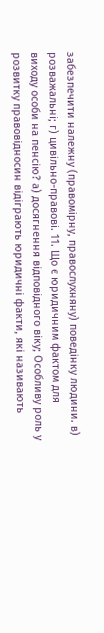забезпечити належну (правомірну, правослухняну) поведінку людини. в) розважальні; г) цивільно-правові. 11. Що є юридичним фактом для виходу особи на пенсію? а) досягнення відповідного віку; Особливу роль у розвитку правовідносин відіграють юридичні факти, які називають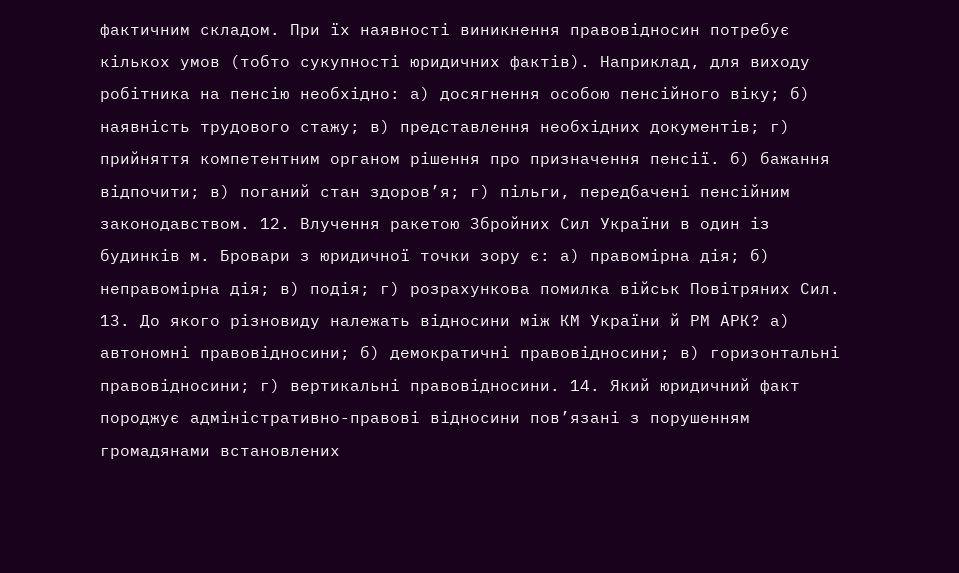фактичним складом. При їх наявності виникнення правовідносин потребує кількох умов (тобто сукупності юридичних фактів). Наприклад, для виходу робітника на пенсію необхідно: а) досягнення особою пенсійного віку; б) наявність трудового стажу; в) представлення необхідних документів; г) прийняття компетентним органом рішення про призначення пенсії. б) бажання відпочити; в) поганий стан здоров’я; г) пільги, передбачені пенсійним законодавством. 12. Влучення ракетою Збройних Сил України в один із будинків м. Бровари з юридичної точки зору є: а) правомірна дія; б) неправомірна дія; в) подія; г) розрахункова помилка військ Повітряних Сил. 13. До якого різновиду належать відносини між КМ України й РМ АРК? а) автономні правовідносини; б) демократичні правовідносини; в) горизонтальні правовідносини; г) вертикальні правовідносини. 14. Який юридичний факт породжує адміністративно-правові відносини пов’язані з порушенням громадянами встановлених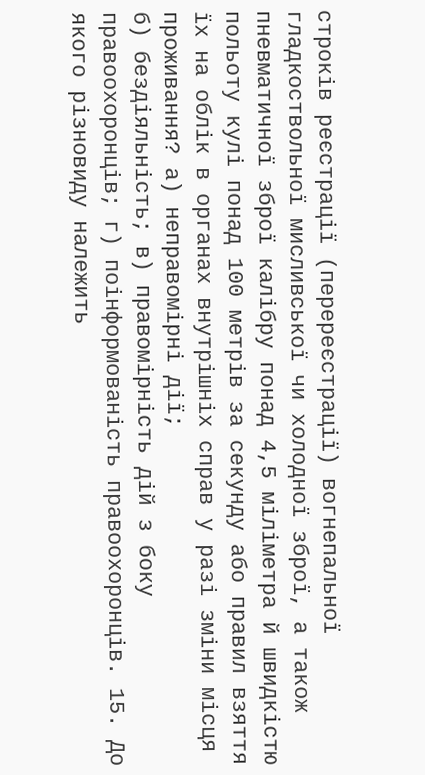строків реєстрації (перереєстрації) вогнепальної гладкоствольної мисливської чи холодної зброї, а також пневматичної зброї калібру понад 4,5 міліметра й швидкістю польоту кулі понад 100 метрів за секунду або правил взяття їх на облік в органах внутрішніх справ у разі зміни місця проживання? а) неправомірні дії;
б) бездіяльність; в) правомірність дій з боку правоохоронців; г) поінформованість правоохоронців. 15. До якого різновиду належить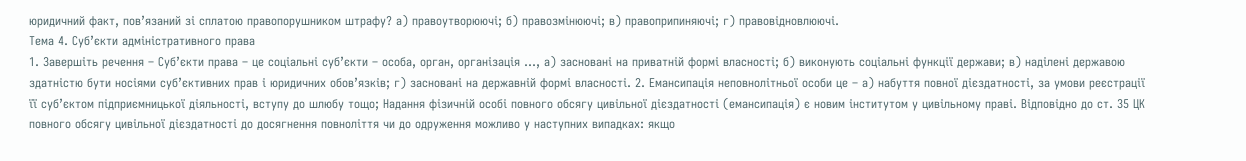юридичний факт, пов’язаний зі сплатою правопорушником штрафу? а) правоутворюючі; б) правозмінюючі; в) правоприпиняючі; г) правовідновлюючі.
Тема 4. Суб’єкти адміністративного права
1. Завершіть речення – Суб’єкти права – це соціальні суб’єкти – особа, орган, організація …, а) засновані на приватній формі власності; б) виконують соціальні функції держави; в) наділені державою здатністю бути носіями суб’єктивних прав і юридичних обов’язків; г) засновані на державній формі власності. 2. Емансипація неповнолітньої особи це – а) набуття повної дієздатності, за умови реєстрації її суб’єктом підприємницької діяльності, вступу до шлюбу тощо; Надання фізичній особі повного обсягу цивільної дієздатності (емансипація) є новим інститутом у цивільному праві. Відповідно до ст. 35 ЦК повного обсягу цивільної дієздатності до досягнення повноліття чи до одруження можливо у наступних випадках: якщо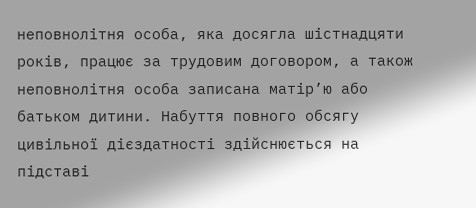неповнолітня особа, яка досягла шістнадцяти років, працює за трудовим договором, а також неповнолітня особа записана матір’ю або батьком дитини. Набуття повного обсягу цивільної дієздатності здійснюється на підставі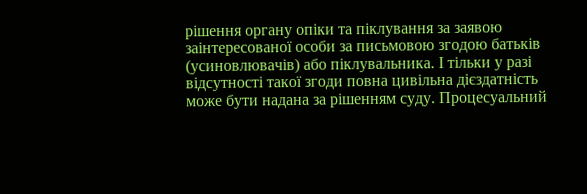рішення органу опіки та піклування за заявою заінтересованої особи за письмовою згодою батьків (усиновлювачів) або піклувальника. І тільки у разі відсутності такої згоди повна цивільна дієздатність може бути надана за рішенням суду. Процесуальний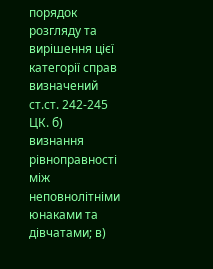порядок розгляду та вирішення цієї категорії справ визначений ст.ст. 242-245 ЦК. б) визнання рівноправності між неповнолітніми юнаками та дівчатами; в)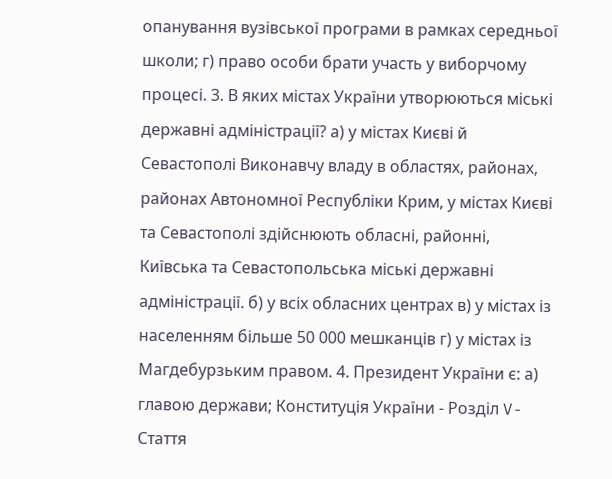опанування вузівської програми в рамках середньої школи; г) право особи брати участь у виборчому процесі. 3. В яких містах України утворюються міські державні адміністрації? а) у містах Києві й Севастополі Виконавчу владу в областях, районах, районах Автономної Республіки Крим, у містах Києві та Севастополі здійснюють обласні, районні, Київська та Севастопольська міські державні адміністрації. б) у всіх обласних центрах в) у містах із населенням більше 50 000 мешканців г) у містах із Магдебурзьким правом. 4. Президент України є: а) главою держави; Конституція України - Розділ V- Стаття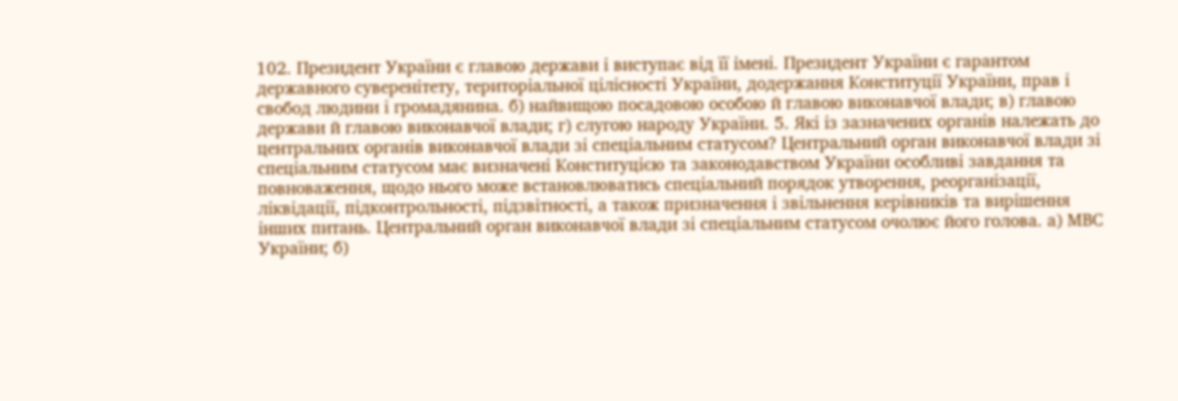102. Президент України є главою держави і виступає від її імені. Президент України є гарантом державного суверенітету, територіальної цілісності України, додержання Конституції України, прав і свобод людини і громадянина. б) найвищою посадовою особою й главою виконавчої влади; в) главою держави й главою виконавчої влади; г) слугою народу України. 5. Які із зазначених органів належать до центральних органів виконавчої влади зі спеціальним статусом? Центральний орган виконавчої влади зі спеціальним статусом має визначені Конституцією та законодавством України особливі завдання та повноваження, щодо нього може встановлюватись спеціальний порядок утворення, реорганізації, ліквідації, підконтрольності, підзвітності, а також призначення і звільнення керівників та вирішення інших питань. Центральний орган виконавчої влади зі спеціальним статусом очолює його голова. а) МВС України; б)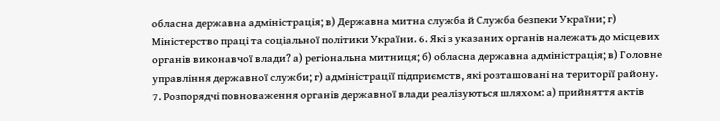обласна державна адміністрація; в) Державна митна служба й Служба безпеки України; г) Міністерство праці та соціальної політики України. 6. Які з указаних органів належать до місцевих органів виконавчої влади? а) регіональна митниця; б) обласна державна адміністрація; в) Головне управління державної служби; г) адміністрації підприємств, які розташовані на території району. 7. Розпорядчі повноваження органів державної влади реалізуються шляхом: а) прийняття актів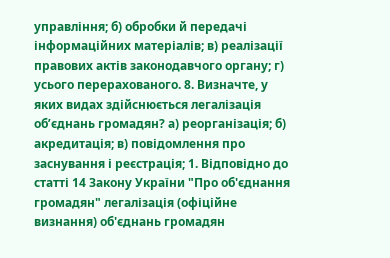управління; б) обробки й передачі інформаційних матеріалів; в) реалізації правових актів законодавчого органу; г) усього перерахованого. 8. Визначте, у яких видах здійснюється легалізація об’єднань громадян? а) реорганізація; б) акредитація; в) повідомлення про заснування і реєстрація; 1. Відповідно до статті 14 Закону України "Про об'єднання громадян" легалізація (офіційне визнання) об'єднань громадян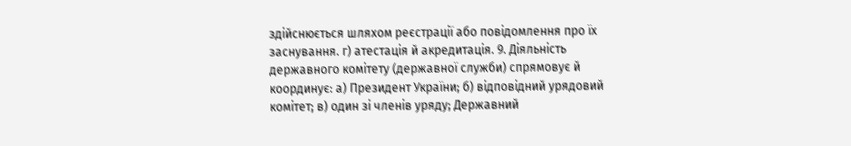здійснюється шляхом реєстрації або повідомлення про їх заснування. г) атестація й акредитація. 9. Діяльність державного комітету (державної служби) спрямовує й координує: а) Президент України; б) відповідний урядовий комітет; в) один зі членів уряду; Державний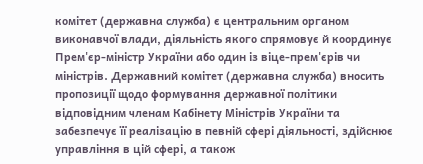комітет (державна служба) є центральним органом виконавчої влади, діяльність якого спрямовує й координує Прем'єр-міністр України або один із віце-прем'єрів чи міністрів. Державний комітет (державна служба) вносить пропозиції щодо формування державної політики відповідним членам Кабінету Міністрів України та забезпечує її реалізацію в певній сфері діяльності, здійснює управління в цій сфері, а також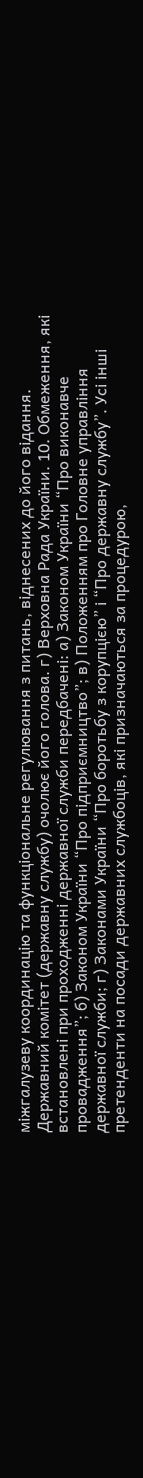міжгалузеву координацію та функціональне регулювання з питань, віднесених до його відання. Державний комітет (державну службу) очолює його голова. г) Верховна Рада України. 10. Обмеження, які встановлені при проходженні державної служби передбачені: а) Законом України “Про виконавче провадження”; б) Законом України “Про підприємництво”; в) Положенням про Головне управління державної служби; г) Законами України “Про боротьбу з корупцією” і “Про державну службу”. Усі інші претенденти на посади державних службоців, які призначаються за процедурою,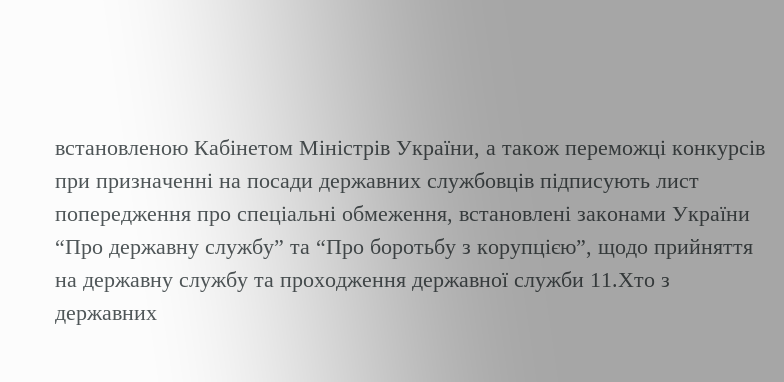встановленою Кабінетом Міністрів України, а також переможці конкурсів при призначенні на посади державних службовців підписують лист попередження про спеціальні обмеження, встановлені законами України “Про державну службу” та “Про боротьбу з корупцією”, щодо прийняття на державну службу та проходження державної служби 11.Хто з державних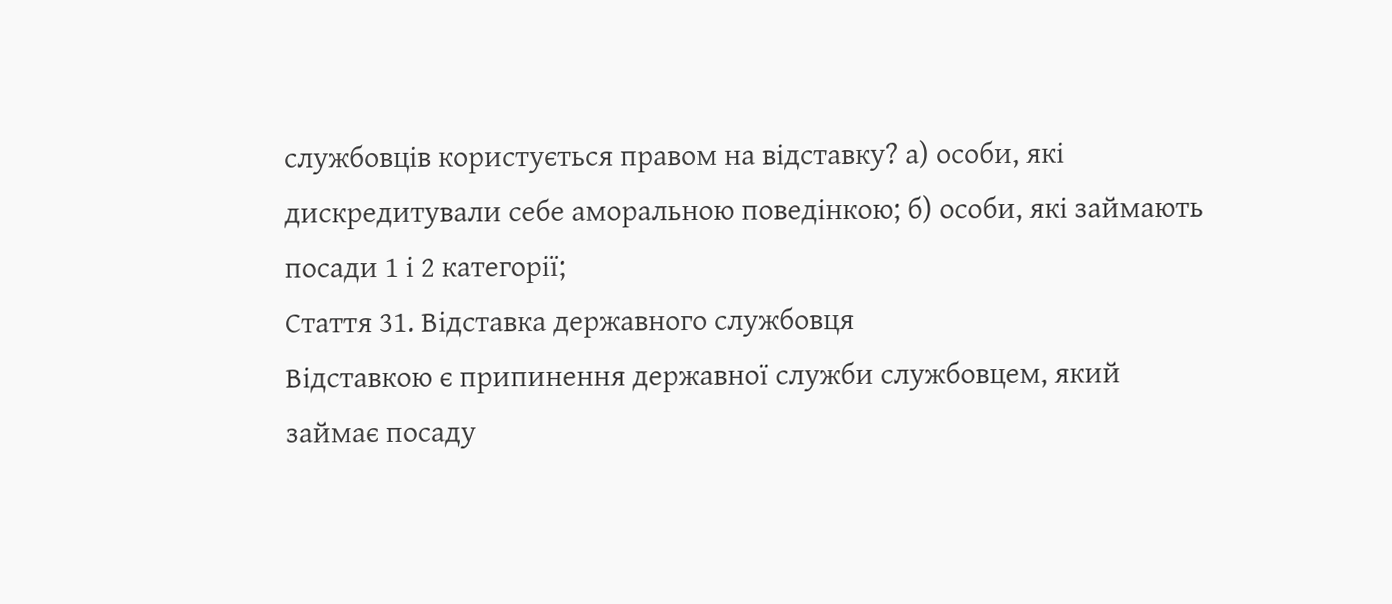службовців користується правом на відставку? а) особи, які дискредитували себе аморальною поведінкою; б) особи, які займають посади 1 і 2 категорії;
Стаття 31. Відставка державного службовця
Відставкою є припинення державної служби службовцем, який займає посаду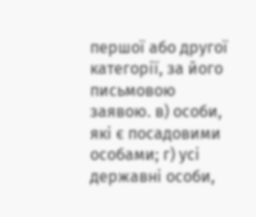першої або другої категорії, за його письмовою заявою. в) особи, які є посадовими особами; г) усі державні особи,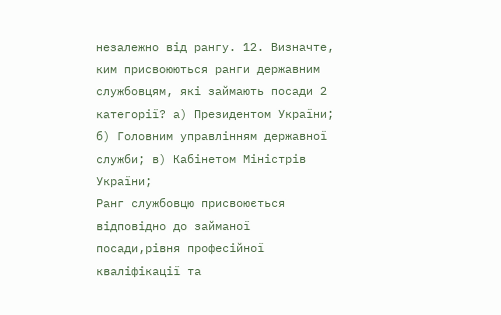незалежно від рангу. 12. Визначте, ким присвоюються ранги державним службовцям, які займають посади 2 категорії? а) Президентом України; б) Головним управлінням державної служби; в) Кабінетом Міністрів України;
Ранг службовцю присвоюється відповідно до займаної посади,рівня професійної кваліфікації та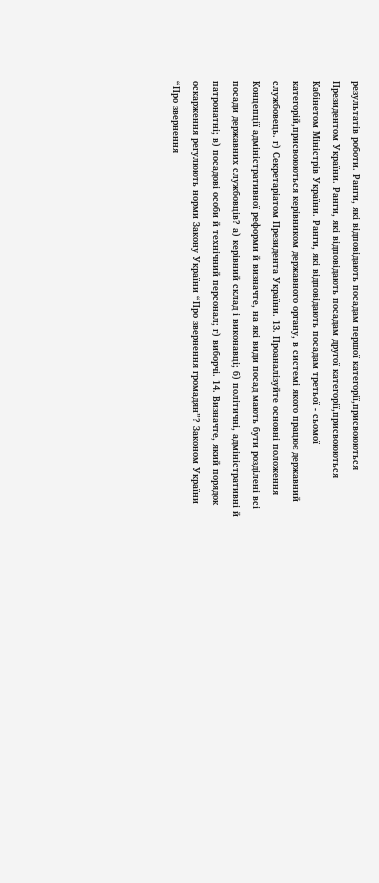результатів роботи. Ранги, які відповідають посадам першої категорії,присвоюються Президентом України. Ранги, які відповідають посадам другої категорії,присвоюються Кабінетом Міністрів України. Ранги, які відповідають посадам третьої - сьомої категорій,присвоюються керівником державного органу, в системі якого працює державний службовець. г) Секретаріатом Президента України. 13. Проаналізуйте основні положення Концепції адміністративної реформи й визначте, на які види посад мають бути розділені всі посади державних службовців? а) керівний склад і виконавці; б) політичні, адміністративні й патронатні; в) посадові особи й технічний персонал; г) виборчі. 14. Визначте, який порядок оскарження регулюють норми Закону України “Про звернення громадян”? Законом України “Про звернення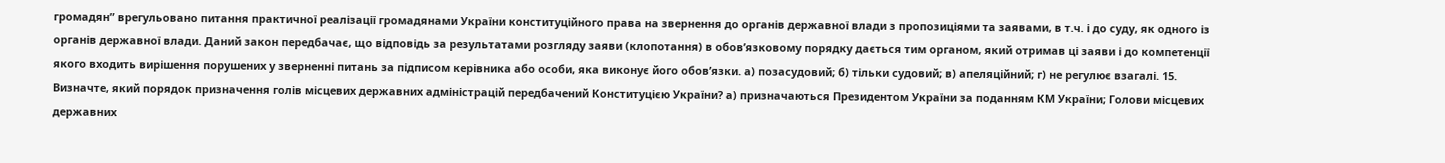громадян” врегульовано питання практичної реалізації громадянами України конституційного права на звернення до органів державної влади з пропозиціями та заявами, в т.ч. і до суду, як одного із органів державної влади. Даний закон передбачає, що відповідь за результатами розгляду заяви (клопотання) в обов’язковому порядку дається тим органом, який отримав ці заяви і до компетенції якого входить вирішення порушених у зверненні питань за підписом керівника або особи, яка виконує його обов’язки. а) позасудовий; б) тільки судовий; в) апеляційний; г) не регулює взагалі. 15. Визначте, який порядок призначення голів місцевих державних адміністрацій передбачений Конституцією України? а) призначаються Президентом України за поданням КМ України; Голови місцевих державних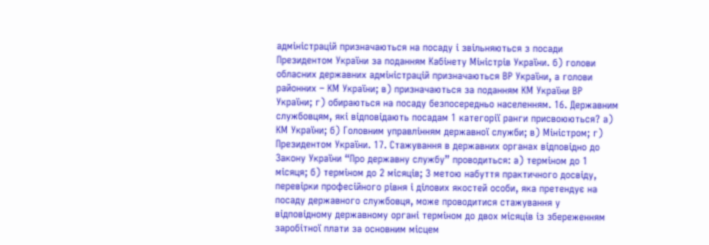адміністрацій призначаються на посаду і звільняються з посади Президентом України за поданням Кабінету Міністрів України. б) голови обласних державних адміністрацій призначаються ВР України, а голови районних – КМ України; в) призначаються за поданням КМ України ВР України; г) обираються на посаду безпосередньо населенням. 16. Державним службовцям, які відповідають посадам 1 категорії ранги присвоюються? а) КМ України; б) Головним управлінням державної служби; в) Міністром; г) Президентом України. 17. Стажування в державних органах відповідно до Закону України “Про державну службу” проводиться: а) терміном до 1 місяця; б) терміном до 2 місяців; З метою набуття практичного досвіду, перевірки професійного рівня і ділових якостей особи, яка претендує на посаду державного службовця, може проводитися стажування у відповідному державному органі терміном до двох місяців із збереженням заробітної плати за основним місцем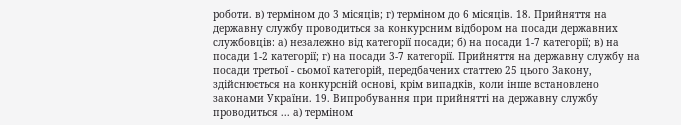роботи. в) терміном до 3 місяців; г) терміном до 6 місяців. 18. Прийняття на державну службу проводиться за конкурсним відбором на посади державних службовців: а) незалежно від категорії посади; б) на посади 1-7 категорії; в) на посади 1-2 категорії; г) на посади 3-7 категорії. Прийняття на державну службу на посади третьої - сьомої категорій, передбачених статтею 25 цього Закону, здійснюється на конкурсній основі, крім випадків, коли інше встановлено законами України. 19. Випробування при прийнятті на державну службу проводиться ... а) терміном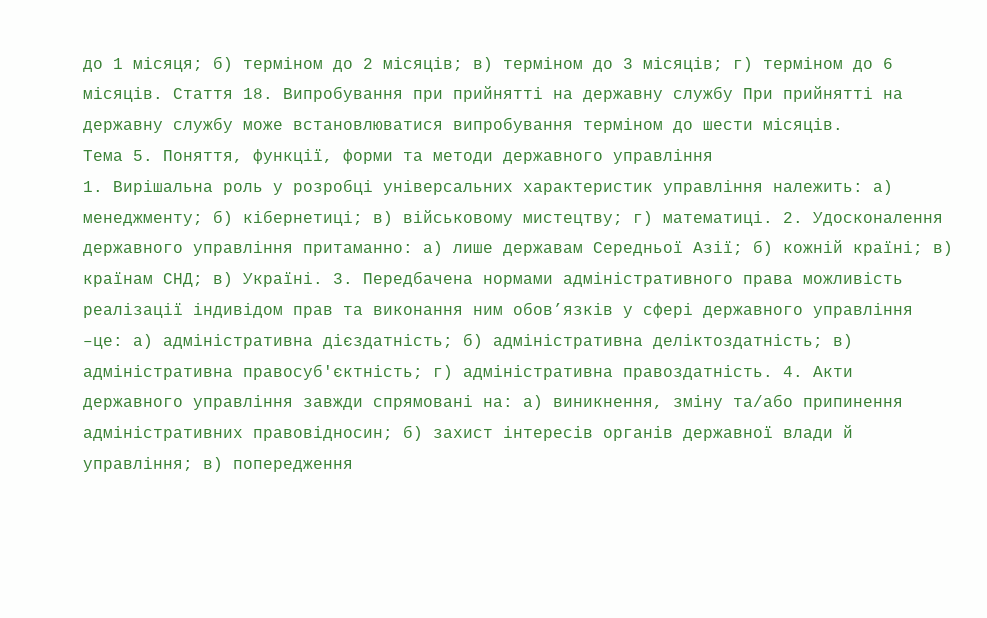до 1 місяця; б) терміном до 2 місяців; в) терміном до 3 місяців; г) терміном до 6 місяців. Стаття 18. Випробування при прийнятті на державну службу При прийнятті на державну службу може встановлюватися випробування терміном до шести місяців.
Тема 5. Поняття, функції, форми та методи державного управління
1. Вирішальна роль у розробці універсальних характеристик управління належить: а) менеджменту; б) кібернетиці; в) військовому мистецтву; г) математиці. 2. Удосконалення державного управління притаманно: а) лише державам Середньої Азії; б) кожній країні; в) країнам СНД; в) Україні. 3. Передбачена нормами адміністративного права можливість реалізації індивідом прав та виконання ним обов’язків у сфері державного управління –це: а) адміністративна дієздатність; б) адміністративна деліктоздатність; в) адміністративна правосуб'єктність; г) адміністративна правоздатність. 4. Акти державного управління завжди спрямовані на: а) виникнення, зміну та/або припинення адміністративних правовідносин; б) захист інтересів органів державної влади й управління; в) попередження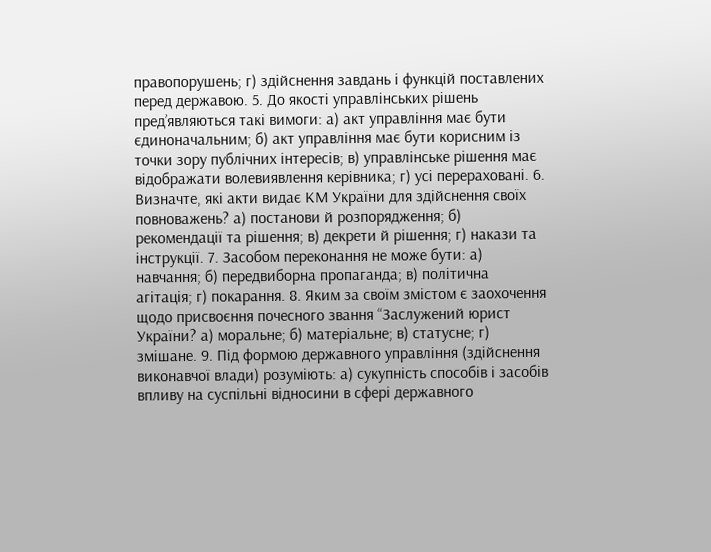правопорушень; г) здійснення завдань і функцій поставлених перед державою. 5. До якості управлінських рішень пред’являються такі вимоги: а) акт управління має бути єдиноначальним; б) акт управління має бути корисним із точки зору публічних інтересів; в) управлінське рішення має відображати волевиявлення керівника; г) усі перераховані. 6. Визначте, які акти видає КМ України для здійснення своїх повноважень? а) постанови й розпорядження; б) рекомендації та рішення; в) декрети й рішення; г) накази та інструкції. 7. Засобом переконання не може бути: а) навчання; б) передвиборна пропаганда; в) політична агітація; г) покарання. 8. Яким за своїм змістом є заохочення щодо присвоєння почесного звання “Заслужений юрист України? а) моральне; б) матеріальне; в) статусне; г) змішане. 9. Під формою державного управління (здійснення виконавчої влади) розуміють: а) сукупність способів і засобів впливу на суспільні відносини в сфері державного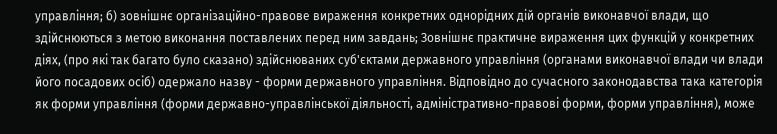управління; б) зовнішнє організаційно-правове вираження конкретних однорідних дій органів виконавчої влади, що здійснюються з метою виконання поставлених перед ним завдань; Зовнішнє практичне вираження цих функцій у конкретних діях, (про які так багато було сказано) здійснюваних суб'єктами державного управління (органами виконавчої влади чи влади його посадових осіб) одержало назву - форми державного управління. Відповідно до сучасного законодавства така категорія як форми управління (форми державно-управлінської діяльності, адміністративно-правові форми, форми управління), може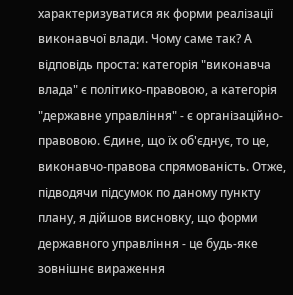характеризуватися як форми реалізації виконавчої влади. Чому саме так? А відповідь проста: категорія "виконавча влада" є політико-правовою, а категорія "державне управління" - є організаційно-правовою. Єдине, що їх об'єднує, то це, виконавчо-правова спрямованість. Отже, підводячи підсумок по даному пункту плану, я дійшов висновку, що форми державного управління - це будь-яке зовнішнє вираження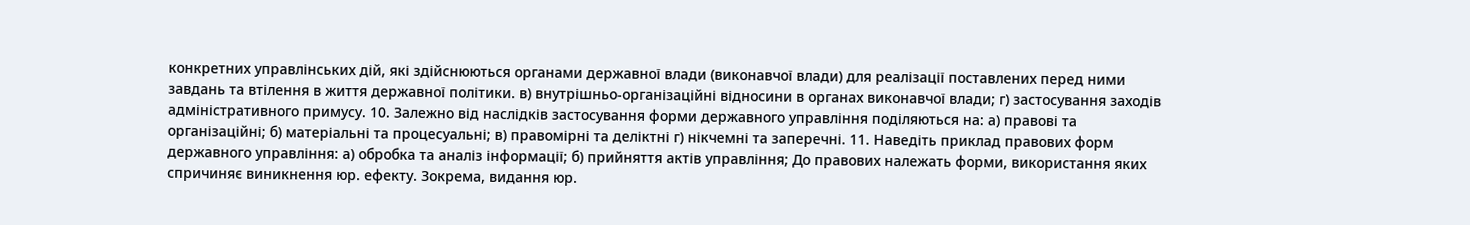конкретних управлінських дій, які здійснюються органами державної влади (виконавчої влади) для реалізації поставлених перед ними завдань та втілення в життя державної політики. в) внутрішньо-організаційні відносини в органах виконавчої влади; г) застосування заходів адміністративного примусу. 10. Залежно від наслідків застосування форми державного управління поділяються на: а) правові та організаційні; б) матеріальні та процесуальні; в) правомірні та деліктні г) нікчемні та заперечні. 11. Наведіть приклад правових форм державного управління: а) обробка та аналіз інформації; б) прийняття актів управління; До правових належать форми, використання яких спричиняє виникнення юр. ефекту. Зокрема, видання юр.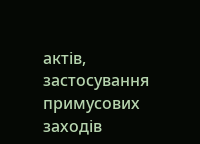актів, застосування примусових заходів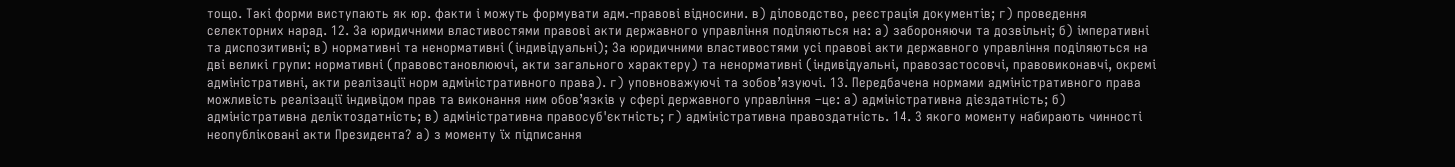тощо. Такі форми виступають як юр. факти і можуть формувати адм.-правові відносини. в) діловодство, реєстрація документів; г) проведення селекторних нарад. 12. За юридичними властивостями правові акти державного управління поділяються на: а) забороняючи та дозвільні; б) імперативні та диспозитивні; в) нормативні та ненормативні (індивідуальні); За юридичними властивостями усі правові акти державного управління поділяються на дві великі групи: нормативні (правовстановлюючі, акти загального характеру) та ненормативні (індивідуальні, правозастосовчі, правовиконавчі, окремі адміністративні, акти реалізації норм адміністративного права). г) уповноважуючі та зобов’язуючі. 13. Передбачена нормами адміністративного права можливість реалізації індивідом прав та виконання ним обов’язків у сфері державного управління –це: а) адміністративна дієздатність; б) адміністративна деліктоздатність; в) адміністративна правосуб'єктність; г) адміністративна правоздатність. 14. З якого моменту набирають чинності неопубліковані акти Президента? а) з моменту їх підписання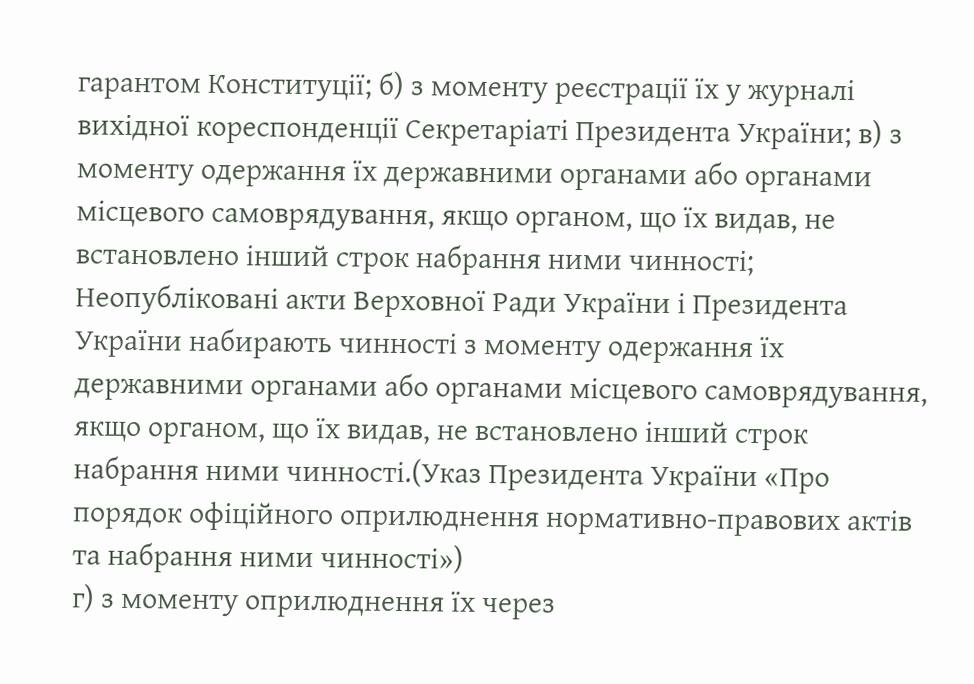гарантом Конституції; б) з моменту реєстрації їх у журналі вихідної кореспонденції Секретаріаті Президента України; в) з моменту одержання їх державними органами або органами місцевого самоврядування, якщо органом, що їх видав, не встановлено інший строк набрання ними чинності;
Неопубліковані акти Верховної Ради України і Президента України набирають чинності з моменту одержання їх державними органами або органами місцевого самоврядування, якщо органом, що їх видав, не встановлено інший строк набрання ними чинності.(Указ Президента України «Про порядок офіційного оприлюднення нормативно-правових актів та набрання ними чинності»)
г) з моменту оприлюднення їх через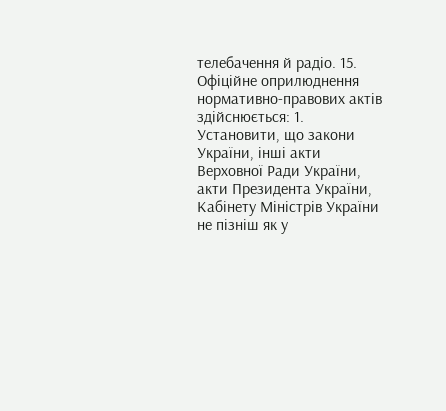телебачення й радіо. 15. Офіційне оприлюднення нормативно-правових актів здійснюється: 1. Установити, що закони України, інші акти Верховної Ради України, акти Президента України, Кабінету Міністрів України не пізніш як у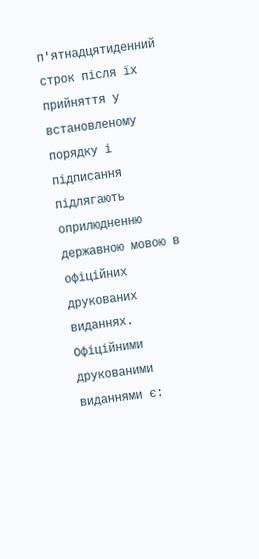п'ятнадцятиденний строк після їх прийняття у встановленому порядку і підписання підлягають оприлюдненню державною мовою в офіційних друкованих виданнях. Офіційними друкованими виданнями є: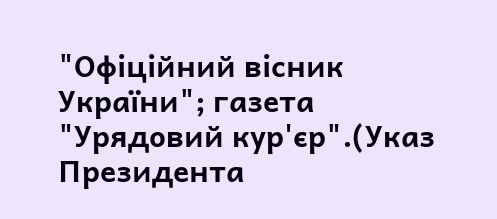"Офіційний вісник України"; газета "Урядовий кур'єр".(Указ Президента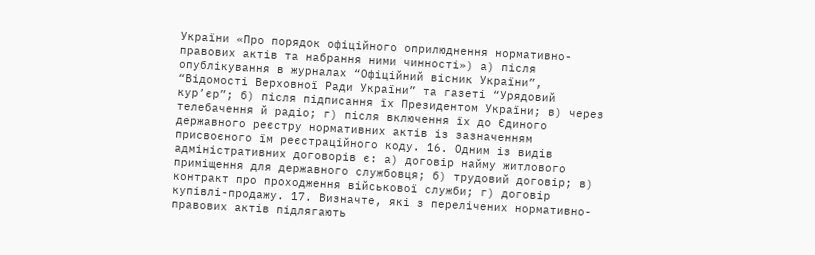України «Про порядок офіційного оприлюднення нормативно-правових актів та набрання ними чинності») а) після опублікування в журналах “Офіційний вісник України”, “Відомості Верховної Ради України” та газеті “Урядовий кур’єр”; б) після підписання їх Президентом України; в) через телебачення й радіо; г) після включення їх до Єдиного державного реєстру нормативних актів із зазначенням присвоєного їм реєстраційного коду. 16. Одним із видів адміністративних договорів є: а) договір найму житлового приміщення для державного службовця; б) трудовий договір; в) контракт про проходження військової служби; г) договір купівлі-продажу. 17. Визначте, які з перелічених нормативно-правових актів підлягають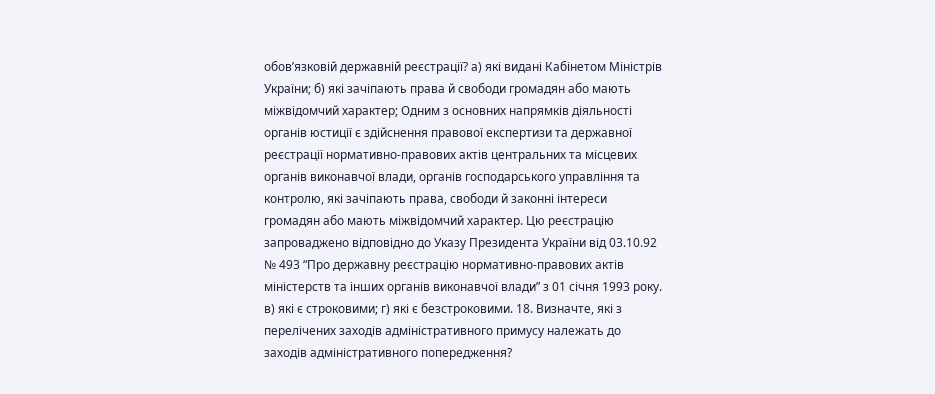обов’язковій державній реєстрації? а) які видані Кабінетом Міністрів України; б) які зачіпають права й свободи громадян або мають міжвідомчий характер; Одним з основних напрямків діяльності органів юстиції є здійснення правової експертизи та державної реєстрації нормативно-правових актів центральних та місцевих органів виконавчої влади, органів господарського управління та контролю, які зачіпають права, свободи й законні інтереси громадян або мають міжвідомчий характер. Цю реєстрацію запроваджено відповідно до Указу Президента України від 03.10.92 № 493 “Про державну реєстрацію нормативно-правових актів міністерств та інших органів виконавчої влади” з 01 січня 1993 року. в) які є строковими; г) які є безстроковими. 18. Визначте, які з перелічених заходів адміністративного примусу належать до заходів адміністративного попередження?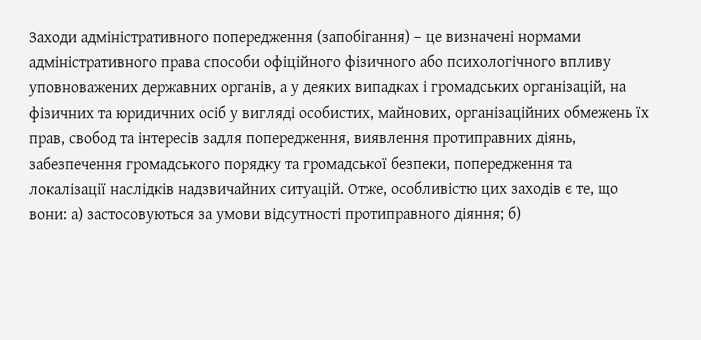Заходи адміністративного попередження (запобігання) – це визначені нормами адміністративного права способи офіційного фізичного або психологічного впливу уповноважених державних органів, а у деяких випадках і громадських організацій, на фізичних та юридичних осіб у вигляді особистих, майнових, організаційних обмежень їх прав, свобод та інтересів задля попередження, виявлення протиправних діянь, забезпечення громадського порядку та громадської безпеки, попередження та локалізації наслідків надзвичайних ситуацій. Отже, особливістю цих заходів є те, що вони: а) застосовуються за умови відсутності протиправного діяння; б)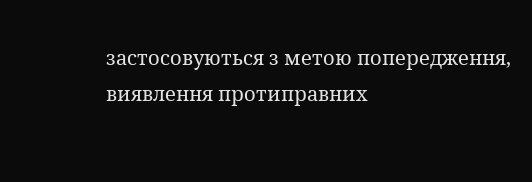застосовуються з метою попередження, виявлення протиправних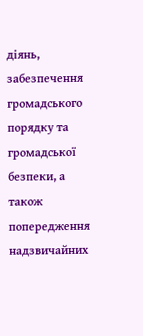діянь, забезпечення громадського порядку та громадської безпеки, а також попередження надзвичайних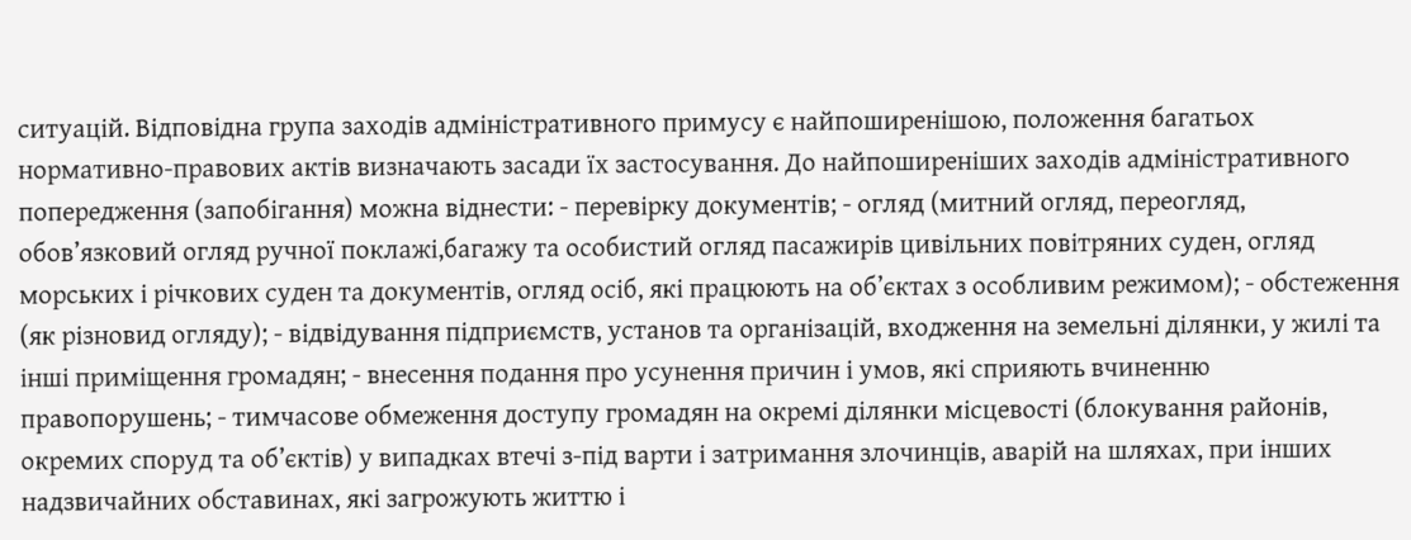ситуацій. Відповідна група заходів адміністративного примусу є найпоширенішою, положення багатьох нормативно-правових актів визначають засади їх застосування. До найпоширеніших заходів адміністративного попередження (запобігання) можна віднести: - перевірку документів; - огляд (митний огляд, переогляд, обов’язковий огляд ручної поклажі,багажу та особистий огляд пасажирів цивільних повітряних суден, огляд морських і річкових суден та документів, огляд осіб, які працюють на об’єктах з особливим режимом); - обстеження (як різновид огляду); - відвідування підприємств, установ та організацій, входження на земельні ділянки, у жилі та інші приміщення громадян; - внесення подання про усунення причин і умов, які сприяють вчиненню правопорушень; - тимчасове обмеження доступу громадян на окремі ділянки місцевості (блокування районів, окремих споруд та об’єктів) у випадках втечі з-під варти і затримання злочинців, аварій на шляхах, при інших надзвичайних обставинах, які загрожують життю і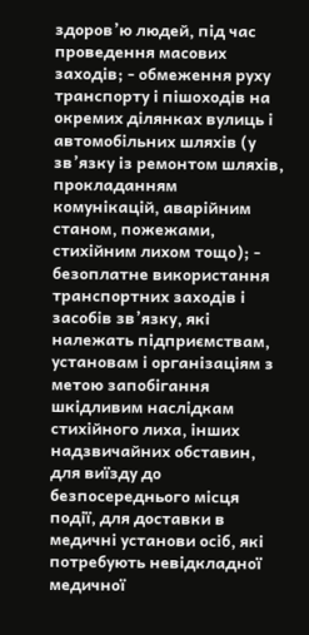здоров’ю людей, під час проведення масових заходів; - обмеження руху транспорту і пішоходів на окремих ділянках вулиць і автомобільних шляхів (у зв’язку із ремонтом шляхів, прокладанням комунікацій, аварійним станом, пожежами, стихійним лихом тощо); - безоплатне використання транспортних заходів і засобів зв’язку, які належать підприємствам, установам і організаціям з метою запобігання шкідливим наслідкам стихійного лиха, інших надзвичайних обставин, для виїзду до безпосереднього місця події, для доставки в медичні установи осіб, які потребують невідкладної медичної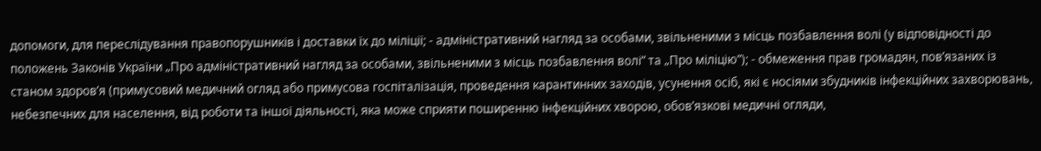допомоги, для переслідування правопорушників і доставки їх до міліції; - адміністративний нагляд за особами, звільненими з місць позбавлення волі (у відповідності до положень Законів України „Про адміністративний нагляд за особами, звільненими з місць позбавлення волі” та „Про міліцію”); - обмеження прав громадян, пов’язаних із станом здоров’я (примусовий медичний огляд або примусова госпіталізація, проведення карантинних заходів, усунення осіб, які є носіями збудників інфекційних захворювань, небезпечних для населення, від роботи та іншої діяльності, яка може сприяти поширенню інфекційних хворою, обов’язкові медичні огляди,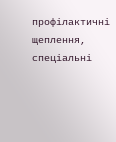профілактичні щеплення, спеціальні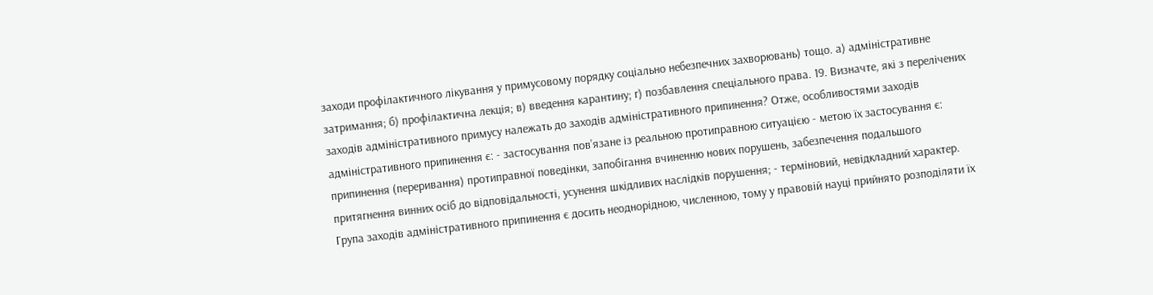заходи профілактичного лікування у примусовому порядку соціально небезпечних захворювань) тощо. а) адміністративне затримання; б) профілактична лекція; в) введення карантину; г) позбавлення спеціального права. 19. Визначте, які з перелічених заходів адміністративного примусу належать до заходів адміністративного припинення? Отже, особливостями заходів адміністративного припинення є: - застосування пов’язане із реальною протиправною ситуацією - метою їх застосування є: припинення (переривання) протиправної поведінки, запобігання вчиненню нових порушень, забезпечення подальшого притягнення винних осіб до відповідальності, усунення шкідливих наслідків порушення; - терміновий, невідкладний характер. Група заходів адміністративного припинення є досить неоднорідною, численною, тому у правовій науці прийнято розподіляти їх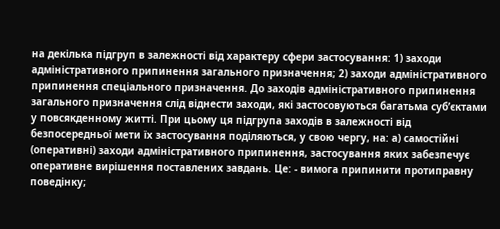на декілька підгруп в залежності від характеру сфери застосування: 1) заходи адміністративного припинення загального призначення; 2) заходи адміністративного припинення спеціального призначення. До заходів адміністративного припинення загального призначення слід віднести заходи, які застосовуються багатьма суб’єктами у повсякденному житті. При цьому ця підгрупа заходів в залежності від безпосередньої мети їх застосування поділяються, у свою чергу, на: а) самостійні (оперативні) заходи адміністративного припинення, застосування яких забезпечує оперативне вирішення поставлених завдань. Це: - вимога припинити протиправну поведінку;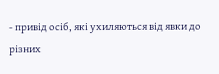- привід осіб, які ухиляються від явки до різних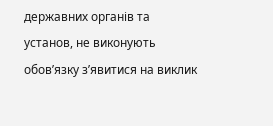державних органів та установ, не виконують обов’язку з’явитися на виклик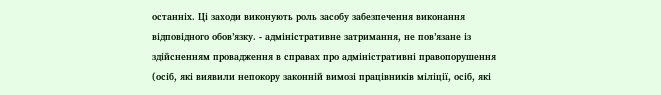останніх. Ці заходи виконують роль засобу забезпечення виконання відповідного обов’язку. - адміністративне затримання, не пов’язане із здійсненням провадження в справах про адміністративні правопорушення (осіб, які виявили непокору законній вимозі працівників міліції, осіб, які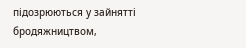підозрюються у зайнятті бродяжництвом,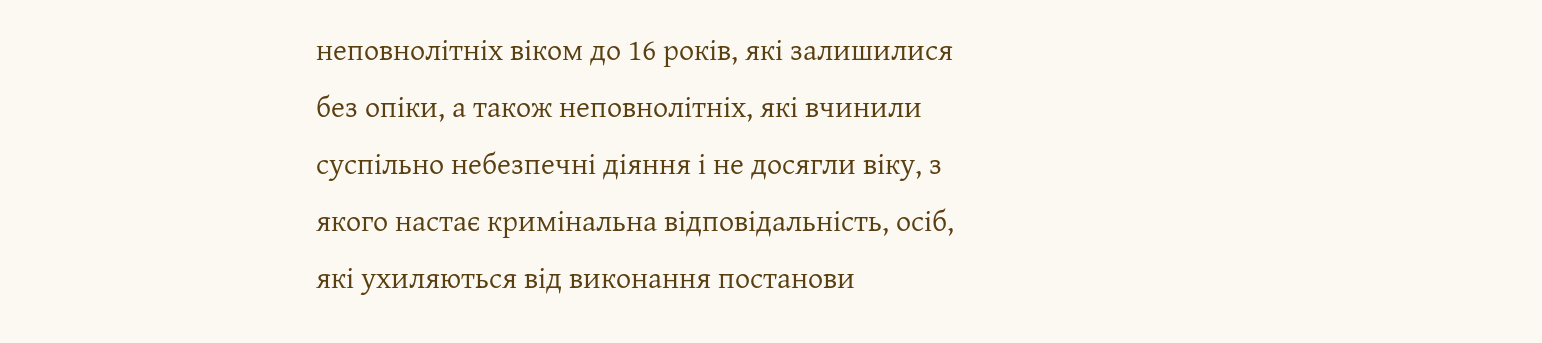неповнолітніх віком до 16 років, які залишилися без опіки, а також неповнолітніх, які вчинили суспільно небезпечні діяння і не досягли віку, з якого настає кримінальна відповідальність, осіб, які ухиляються від виконання постанови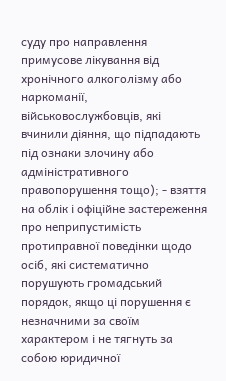суду про направлення примусове лікування від хронічного алкоголізму або наркоманії, військовослужбовців, які вчинили діяння, що підпадають під ознаки злочину або адміністративного правопорушення тощо); - взяття на облік і офіційне застереження про неприпустимість протиправної поведінки щодо осіб, які систематично порушують громадський порядок, якщо ці порушення є незначними за своїм характером і не тягнуть за собою юридичної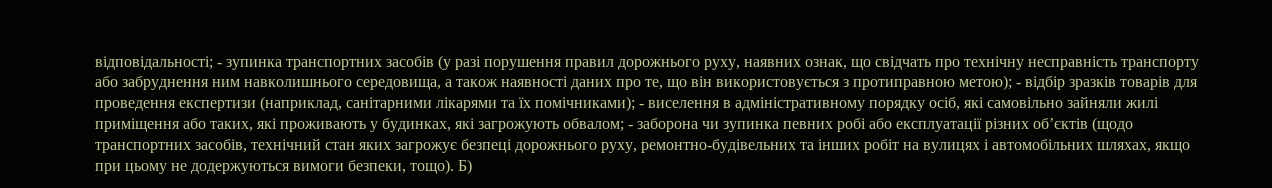відповідальності; - зупинка транспортних засобів (у разі порушення правил дорожнього руху, наявних ознак, що свідчать про технічну несправність транспорту або забруднення ним навколишнього середовища, а також наявності даних про те, що він використовується з протиправною метою); - відбір зразків товарів для проведення експертизи (наприклад, санітарними лікарями та їх помічниками); - виселення в адміністративному порядку осіб, які самовільно зайняли жилі приміщення або таких, які проживають у будинках, які загрожують обвалом; - заборона чи зупинка певних робі або експлуатації різних об’єктів (щодо транспортних засобів, технічний стан яких загрожує безпеці дорожнього руху, ремонтно-будівельних та інших робіт на вулицях і автомобільних шляхах, якщо при цьому не додержуються вимоги безпеки, тощо). Б)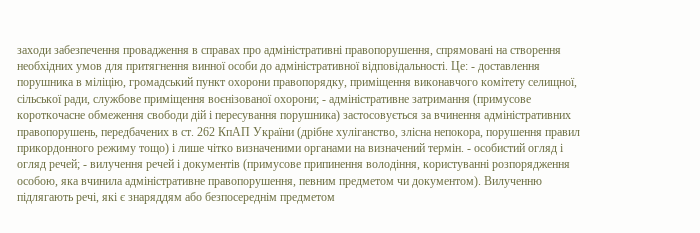заходи забезпечення провадження в справах про адміністративні правопорушення, спрямовані на створення необхідних умов для притягнення винної особи до адміністративної відповідальності. Це: - доставлення порушника в міліцію, громадський пункт охорони правопорядку, приміщення виконавчого комітету селищної, сільської ради, службове приміщення воєнізованої охорони; - адміністративне затримання (примусове короткочасне обмеження свободи дій і пересування порушника) застосовується за вчинення адміністративних правопорушень, передбачених в ст. 262 КпАП України (дрібне хуліганство, злісна непокора, порушення правил прикордонного режиму тощо) і лише чітко визначеними органами на визначений термін. - особистий огляд і огляд речей; - вилучення речей і документів (примусове припинення володіння, користуванні розпорядження особою, яка вчинила адміністративне правопорушення, певним предметом чи документом). Вилученню підлягають речі, які є знаряддям або безпосереднім предметом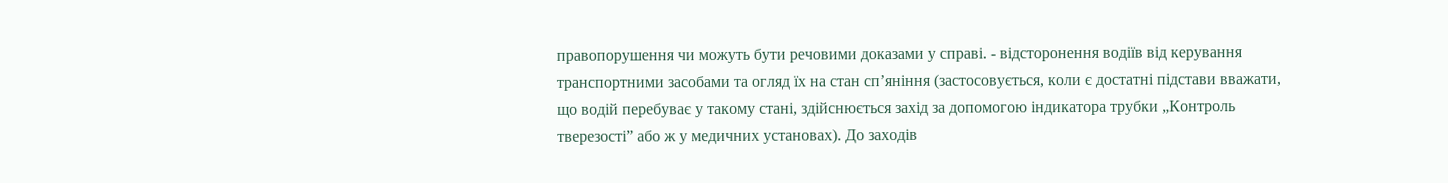правопорушення чи можуть бути речовими доказами у справі. - відсторонення водіїв від керування транспортними засобами та огляд їх на стан сп’яніння (застосовується, коли є достатні підстави вважати, що водій перебуває у такому стані, здійснюється захід за допомогою індикатора трубки „Контроль тверезості” або ж у медичних установах). До заходів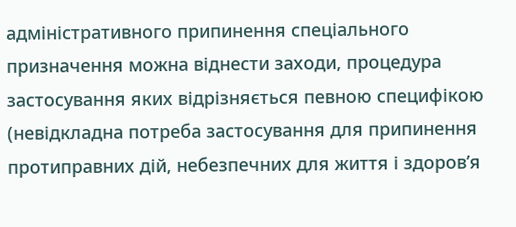адміністративного припинення спеціального призначення можна віднести заходи, процедура застосування яких відрізняється певною специфікою (невідкладна потреба застосування для припинення протиправних дій, небезпечних для життя і здоров’я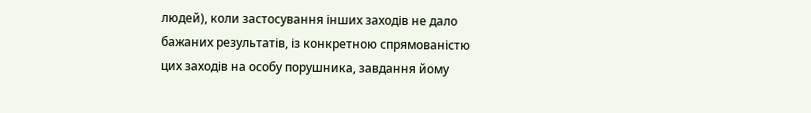людей), коли застосування інших заходів не дало бажаних результатів, із конкретною спрямованістю цих заходів на особу порушника, завдання йому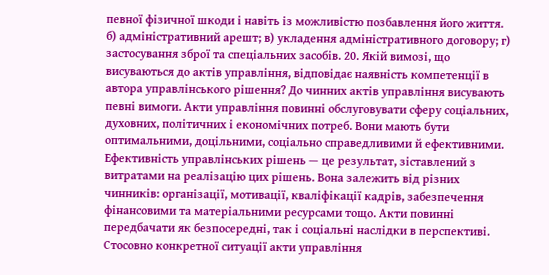певної фізичної шкоди і навіть із можливістю позбавлення його життя. б) адміністративний арешт; в) укладення адміністративного договору; г) застосування зброї та спеціальних засобів. 20. Якій вимозі, що висуваються до актів управління, відповідає наявність компетенції в автора управлінського рішення? До чинних актів управління висувають певні вимоги. Акти управління повинні обслуговувати сферу соціальних, духовних, політичних і економічних потреб. Вони мають бути оптимальними, доцільними, соціально справедливими й ефективними. Ефективність управлінських рішень — це результат, зіставлений з витратами на реалізацію цих рішень. Вона залежить від різних чинників: організації, мотивації, кваліфікації кадрів, забезпечення фінансовими та матеріальними ресурсами тощо. Акти повинні передбачати як безпосередні, так і соціальні наслідки в перспективі. Стосовно конкретної ситуації акти управління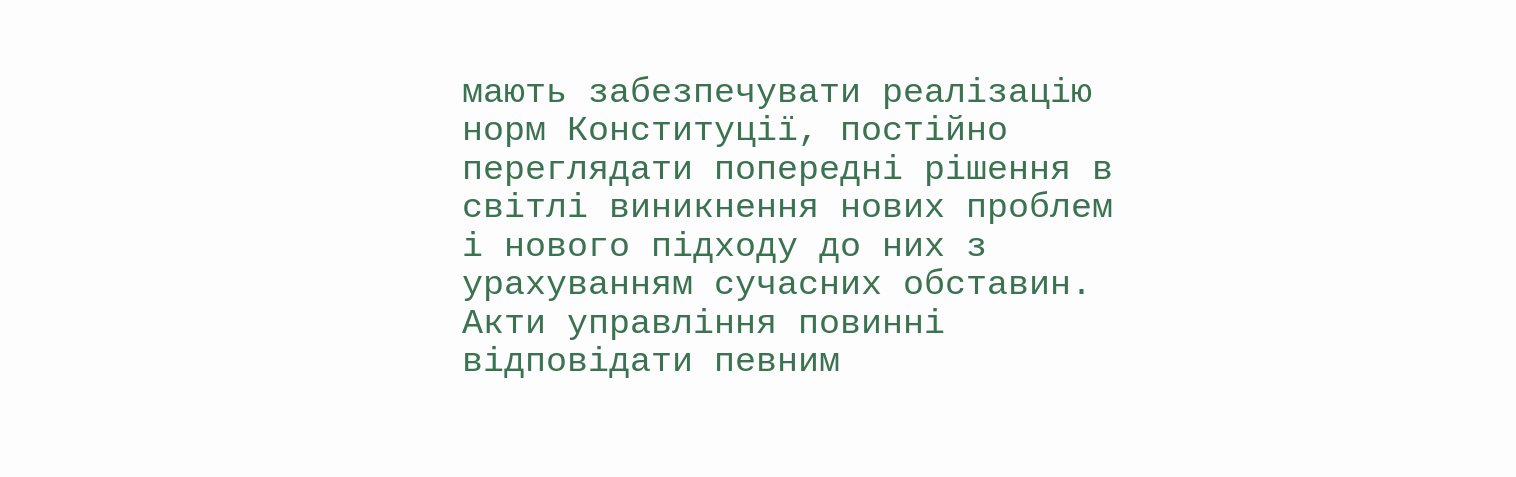мають забезпечувати реалізацію норм Конституції, постійно переглядати попередні рішення в світлі виникнення нових проблем і нового підходу до них з урахуванням сучасних обставин. Акти управління повинні відповідати певним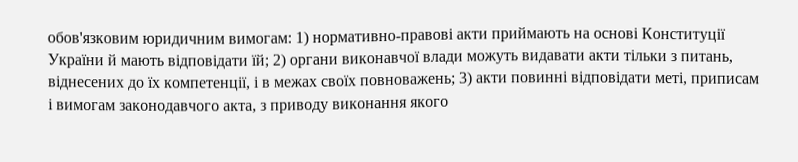обов'язковим юридичним вимогам: 1) нормативно-правові акти приймають на основі Конституції України й мають відповідати їй; 2) органи виконавчої влади можуть видавати акти тільки з питань, віднесених до їх компетенції, і в межах своїх повноважень; 3) акти повинні відповідати меті, приписам і вимогам законодавчого акта, з приводу виконання якого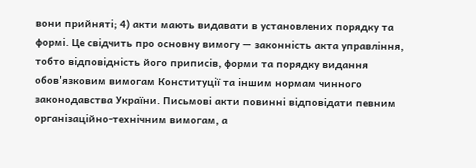вони прийняті; 4) акти мають видавати в установлених порядку та формі. Це свідчить про основну вимогу — законність акта управління, тобто відповідність його приписів, форми та порядку видання обов'язковим вимогам Конституції та іншим нормам чинного законодавства України. Письмові акти повинні відповідати певним організаційно-технічним вимогам, а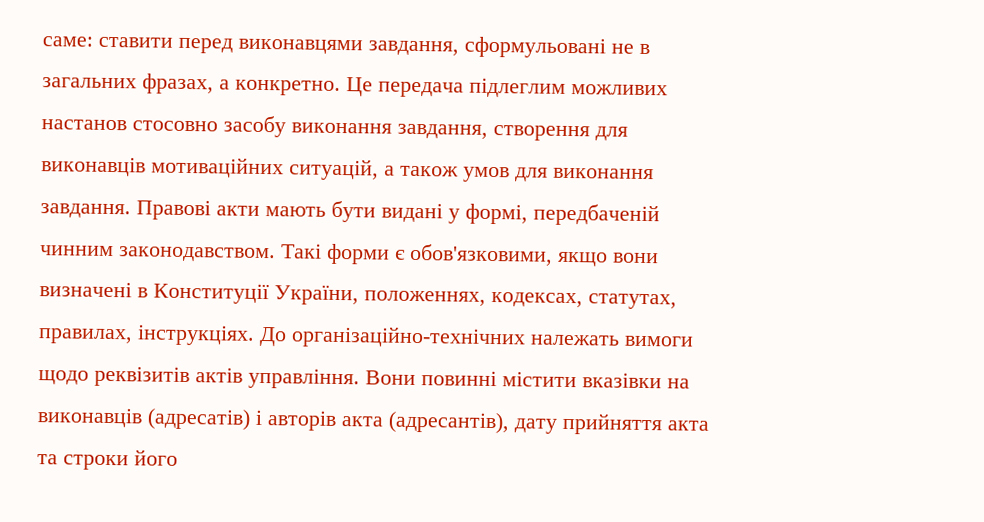саме: ставити перед виконавцями завдання, сформульовані не в загальних фразах, а конкретно. Це передача підлеглим можливих настанов стосовно засобу виконання завдання, створення для виконавців мотиваційних ситуацій, а також умов для виконання завдання. Правові акти мають бути видані у формі, передбаченій чинним законодавством. Такі форми є обов'язковими, якщо вони визначені в Конституції України, положеннях, кодексах, статутах, правилах, інструкціях. До організаційно-технічних належать вимоги щодо реквізитів актів управління. Вони повинні містити вказівки на виконавців (адресатів) і авторів акта (адресантів), дату прийняття акта та строки його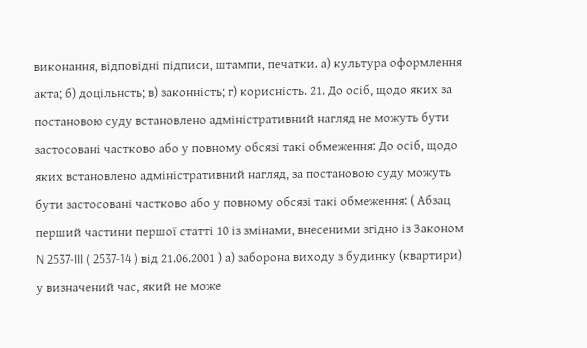виконання, відповідні підписи, штампи, печатки. а) культура оформлення акта; б) доцільнсть; в) законність; г) корисність. 21. До осіб, щодо яких за постановою суду встановлено адміністративний нагляд не можуть бути застосовані частково або у повному обсязі такі обмеження: До осіб, щодо яких встановлено адміністративний нагляд, за постановою суду можуть бути застосовані частково або у повному обсязі такі обмеження: ( Абзац перший частини першої статті 10 із змінами, внесеними згідно із Законом N 2537-III ( 2537-14 ) від 21.06.2001 ) а) заборона виходу з будинку (квартири) у визначений час, який не може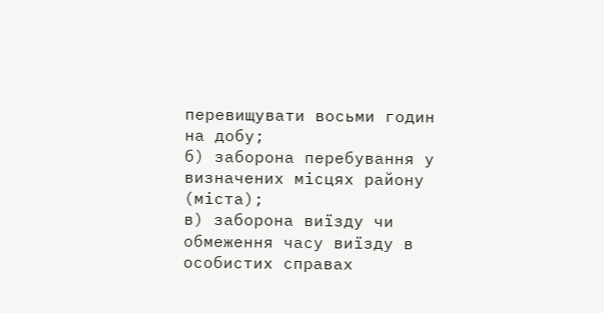перевищувати восьми годин на добу;
б) заборона перебування у визначених місцях району (міста);
в) заборона виїзду чи обмеження часу виїзду в особистих справах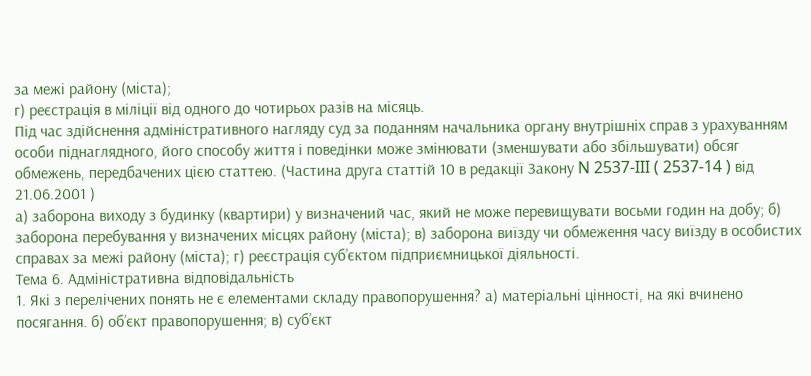за межі району (міста);
г) реєстрація в міліції від одного до чотирьох разів на місяць.
Під час здійснення адміністративного нагляду суд за поданням начальника органу внутрішніх справ з урахуванням особи піднаглядного, його способу життя і поведінки може змінювати (зменшувати або збільшувати) обсяг обмежень, передбачених цією статтею. (Частина друга статтій 10 в редакції Закону N 2537-III ( 2537-14 ) від 21.06.2001 )
а) заборона виходу з будинку (квартири) у визначений час, який не може перевищувати восьми годин на добу; б) заборона перебування у визначених місцях району (міста); в) заборона виїзду чи обмеження часу виїзду в особистих справах за межі району (міста); г) реєстрація суб’єктом підприємницької діяльності.
Тема 6. Адміністративна відповідальність
1. Які з перелічених понять не є елементами складу правопорушення? а) матеріальні цінності, на які вчинено посягання. б) об’єкт правопорушення; в) суб’єкт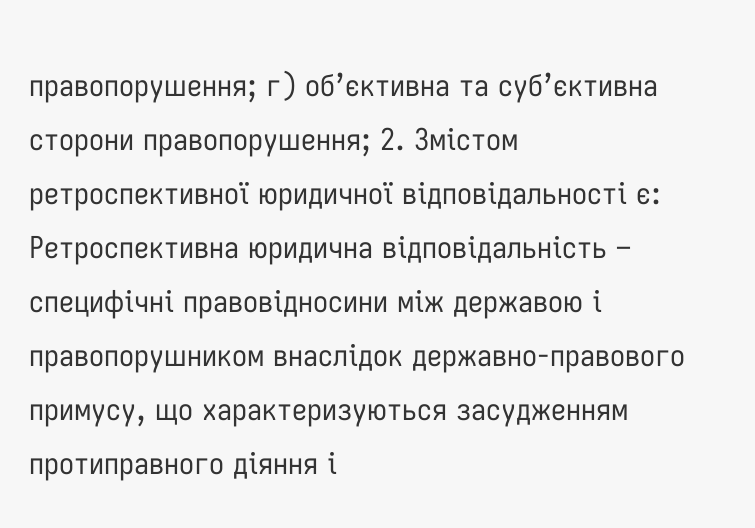правопорушення; г) об’єктивна та суб’єктивна сторони правопорушення; 2. Змістом ретроспективної юридичної відповідальності є: Ретроспективна юридична відповідальність – специфічні правовідносини між державою і правопорушником внаслідок державно-правового примусу, що характеризуються засудженням протиправного діяння і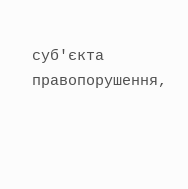суб'єкта правопорушення,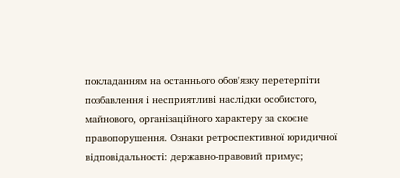покладанням на останнього обов'язку перетерпіти позбавлення і несприятливі наслідки особистого, майнового, організаційного характеру за скоєне правопорушення. Ознаки ретроспективної юридичної відповідальності: державно-правовий примус;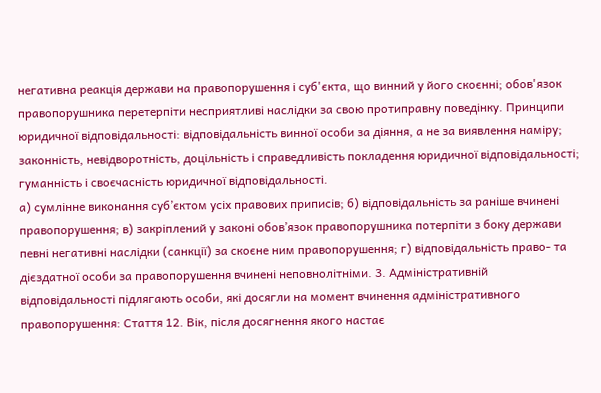негативна реакція держави на правопорушення і суб'єкта, що винний у його скоєнні; обов'язок правопорушника перетерпіти несприятливі наслідки за свою протиправну поведінку. Принципи юридичної відповідальності: відповідальність винної особи за діяння, а не за виявлення наміру; законність, невідворотність, доцільність і справедливість покладення юридичної відповідальності; гуманність і своєчасність юридичної відповідальності.
а) сумлінне виконання суб’єктом усіх правових приписів; б) відповідальність за раніше вчинені правопорушення; в) закріплений у законі обов’язок правопорушника потерпіти з боку держави певні негативні наслідки (санкції) за скоєне ним правопорушення; г) відповідальність право- та дієздатної особи за правопорушення вчинені неповнолітніми. 3. Адміністративній відповідальності підлягають особи, які досягли на момент вчинення адміністративного правопорушення: Стаття 12. Вік, після досягнення якого настає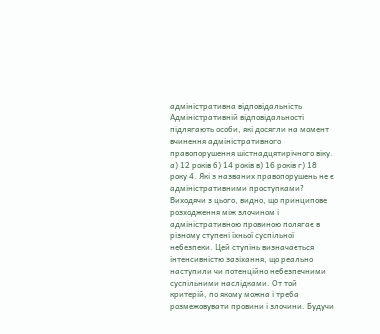адміністративна відповідальність Адміністративній відповідальності підлягають особи, які досягли на момент вчинення адміністративного правопорушення шістнадцятирічного віку. а) 12 років б) 14 років в) 16 років г) 18 року 4. Які з названих правопорушень не є адміністративними проступками? Виходячи з цього, видно, що принципове розходження між злочином і адміністративною провиною полягає в різному ступені їхньої суспільної небезпеки. Цей ступінь визначається інтенсивністю зазіхання, що реально наступили чи потенційно небезпечними суспільними наслідками. От той критерій, по якому можна і треба розмежовувати провини і злочини. Будучи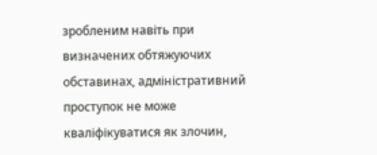зробленим навіть при визначених обтяжуючих обставинах, адміністративний проступок не може кваліфікуватися як злочин,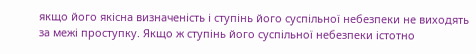якщо його якісна визначеність і ступінь його суспільної небезпеки не виходять за межі проступку. Якщо ж ступінь його суспільної небезпеки істотно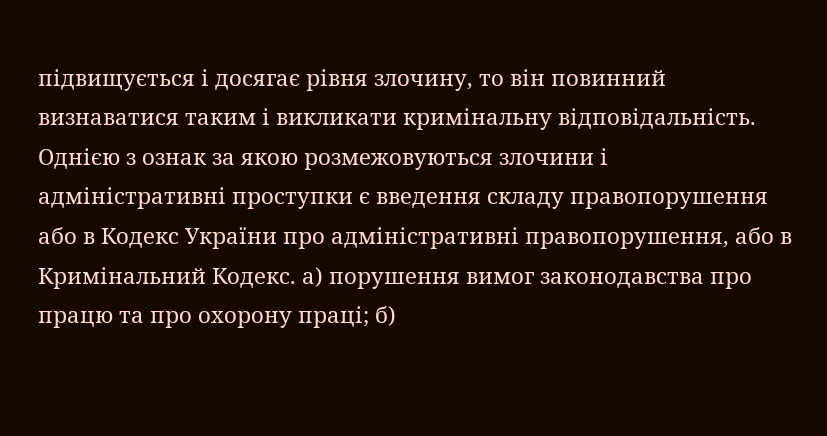підвищується і досягає рівня злочину, то він повинний визнаватися таким і викликати кримінальну відповідальність. Однією з ознак за якою розмежовуються злочини і адміністративні проступки є введення складу правопорушення або в Кодекс України про адміністративні правопорушення, або в Кримінальний Кодекс. а) порушення вимог законодавства про працю та про охорону праці; б)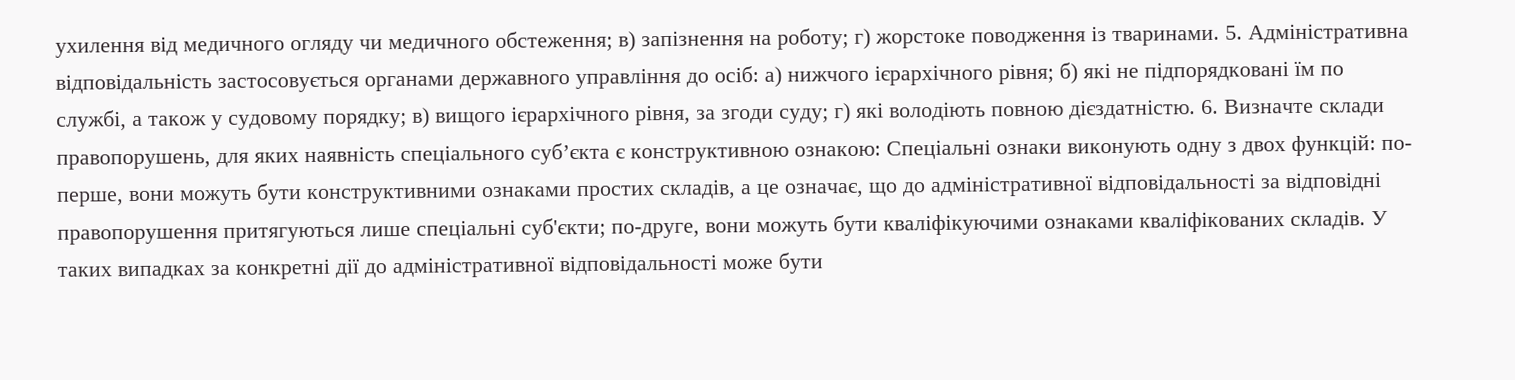ухилення від медичного огляду чи медичного обстеження; в) запізнення на роботу; г) жорстоке поводження із тваринами. 5. Адміністративна відповідальність застосовується органами державного управління до осіб: а) нижчого ієрархічного рівня; б) які не підпорядковані їм по службі, а також у судовому порядку; в) вищого ієрархічного рівня, за згоди суду; г) які володіють повною дієздатністю. 6. Визначте склади правопорушень, для яких наявність спеціального суб’єкта є конструктивною ознакою: Спеціальні ознаки виконують одну з двох функцій: по-перше, вони можуть бути конструктивними ознаками простих складів, а це означає, що до адміністративної відповідальності за відповідні правопорушення притягуються лише спеціальні суб'єкти; по-друге, вони можуть бути кваліфікуючими ознаками кваліфікованих складів. У таких випадках за конкретні дії до адміністративної відповідальності може бути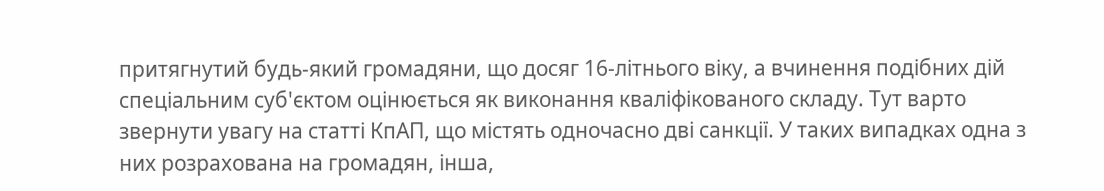притягнутий будь-який громадяни, що досяг 16-літнього віку, а вчинення подібних дій спеціальним суб'єктом оцінюється як виконання кваліфікованого складу. Тут варто звернути увагу на статті КпАП, що містять одночасно дві санкції. У таких випадках одна з них розрахована на громадян, інша,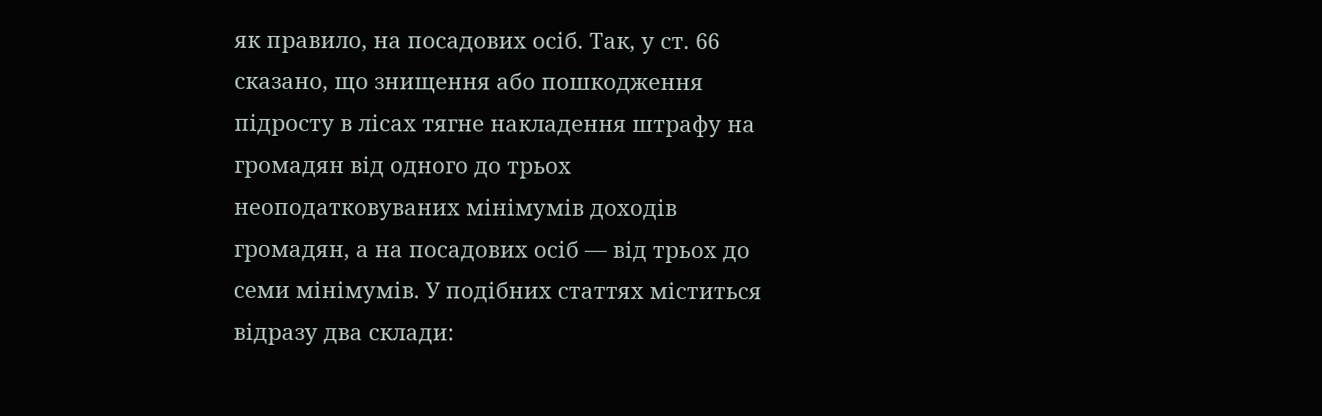як правило, на посадових осіб. Так, у ст. 66 сказано, що знищення або пошкодження підросту в лісах тягне накладення штрафу на громадян від одного до трьох неоподатковуваних мінімумів доходів громадян, а на посадових осіб — від трьох до семи мінімумів. У подібних статтях міститься відразу два склади: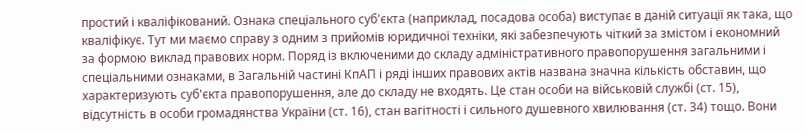простий і кваліфікований. Ознака спеціального суб'єкта (наприклад, посадова особа) виступає в даній ситуації як така, що кваліфікує. Тут ми маємо справу з одним з прийомів юридичної техніки, які забезпечують чіткий за змістом і економний за формою виклад правових норм. Поряд із включеними до складу адміністративного правопорушення загальними і спеціальними ознаками, в Загальній частині КпАП і ряді інших правових актів названа значна кількість обставин, що характеризують суб'єкта правопорушення, але до складу не входять. Це стан особи на військовій службі (ст. 15), відсутність в особи громадянства України (ст. 16), стан вагітності і сильного душевного хвилювання (ст. 34) тощо. Вони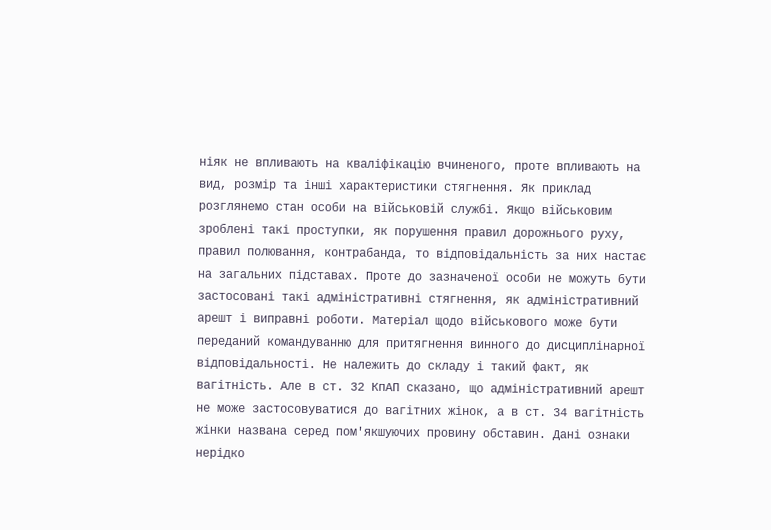ніяк не впливають на кваліфікацію вчиненого, проте впливають на вид, розмір та інші характеристики стягнення. Як приклад розглянемо стан особи на військовій службі. Якщо військовим зроблені такі проступки, як порушення правил дорожнього руху, правил полювання, контрабанда, то відповідальність за них настає на загальних підставах. Проте до зазначеної особи не можуть бути застосовані такі адміністративні стягнення, як адміністративний арешт і виправні роботи. Матеріал щодо військового може бути переданий командуванню для притягнення винного до дисциплінарної відповідальності. Не належить до складу і такий факт, як вагітність. Але в ст. 32 КпАП сказано, що адміністративний арешт не може застосовуватися до вагітних жінок, а в ст. 34 вагітність жінки названа серед пом'якшуючих провину обставин. Дані ознаки нерідко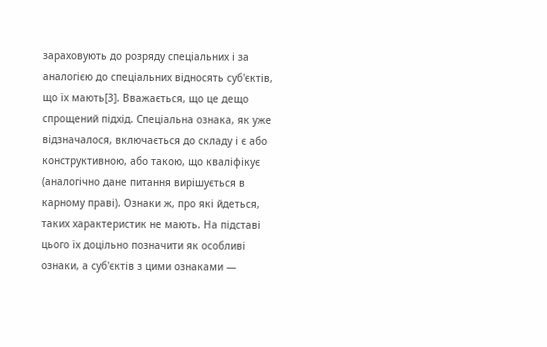зараховують до розряду спеціальних і за аналогією до спеціальних відносять суб'єктів, що їх мають[3]. Вважається, що це дещо спрощений підхід. Спеціальна ознака, як уже відзначалося, включається до складу і є або конструктивною, або такою, що кваліфікує (аналогічно дане питання вирішується в карному праві). Ознаки ж, про які йдеться, таких характеристик не мають. На підставі цього їх доцільно позначити як особливі ознаки, а суб'єктів з цими ознаками —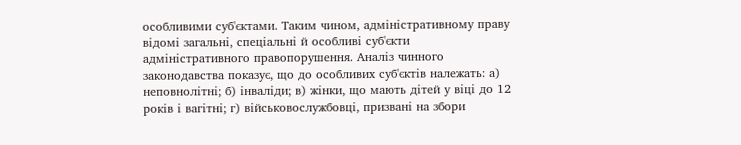особливими суб'єктами. Таким чином, адміністративному праву відомі загальні, спеціальні й особливі суб'єкти адміністративного правопорушення. Аналіз чинного законодавства показує, що до особливих суб'єктів належать: а) неповнолітні; б) інваліди; в) жінки, що мають дітей у віці до 12 років і вагітні; г) військовослужбовці, призвані на збори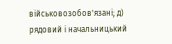військовозобов'язані; д) рядовий і начальницький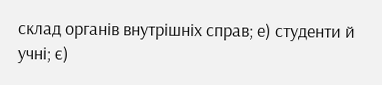склад органів внутрішніх справ; е) студенти й учні; є)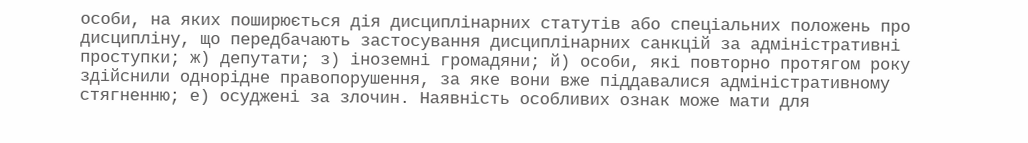особи, на яких поширюється дія дисциплінарних статутів або спеціальних положень про дисципліну, що передбачають застосування дисциплінарних санкцій за адміністративні проступки; ж) депутати; з) іноземні громадяни; й) особи, які повторно протягом року здійснили однорідне правопорушення, за яке вони вже піддавалися адміністративному стягненню; е) осуджені за злочин. Наявність особливих ознак може мати для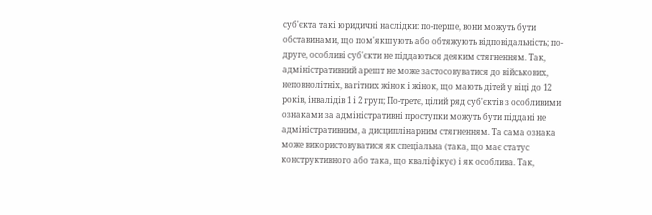суб'єкта такі юридичні наслідки: по-перше, вони можуть бути обставинами, що пом'якшують або обтяжують відповідальність; по-друге, особливі суб'єкти не піддаються деяким стягненням. Так, адміністративний арешт не може застосовуватися до військових, неповнолітніх, вагітних жінок і жінок, що мають дітей у віці до 12 років, інвалідів 1 і 2 груп; По-третє, цілий ряд суб'єктів з особливими ознаками за адміністративні проступки можуть бути піддані не адміністративним, а дисциплінарним стягненням. Та сама ознака може використовуватися як спеціальна (така, що має статус конструктивного або така, що кваліфікує) і як особлива. Так,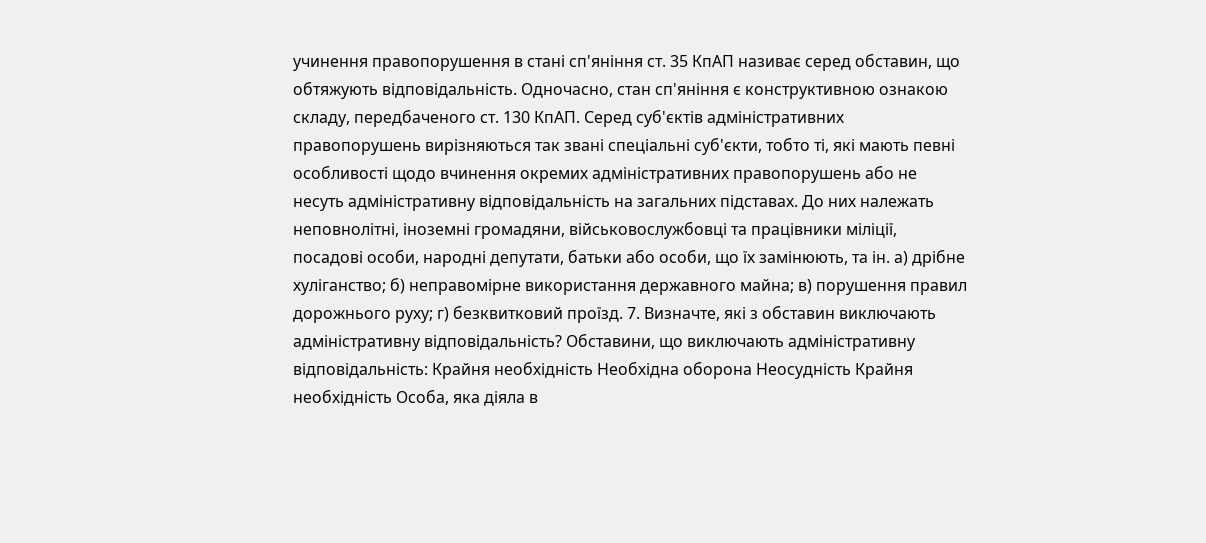учинення правопорушення в стані сп'яніння ст. 35 КпАП називає серед обставин, що обтяжують відповідальність. Одночасно, стан сп'яніння є конструктивною ознакою складу, передбаченого ст. 130 КпАП. Серед суб'єктів адміністративних правопорушень вирізняються так звані спеціальні суб'єкти, тобто ті, які мають певні особливості щодо вчинення окремих адміністративних правопорушень або не несуть адміністративну відповідальність на загальних підставах. До них належать неповнолітні, іноземні громадяни, військовослужбовці та працівники міліції, посадові особи, народні депутати, батьки або особи, що їх замінюють, та ін. а) дрібне хуліганство; б) неправомірне використання державного майна; в) порушення правил дорожнього руху; г) безквитковий проїзд. 7. Визначте, які з обставин виключають адміністративну відповідальність? Обставини, що виключають адміністративну відповідальність: Крайня необхідність Необхідна оборона Неосудність Крайня необхідність Особа, яка діяла в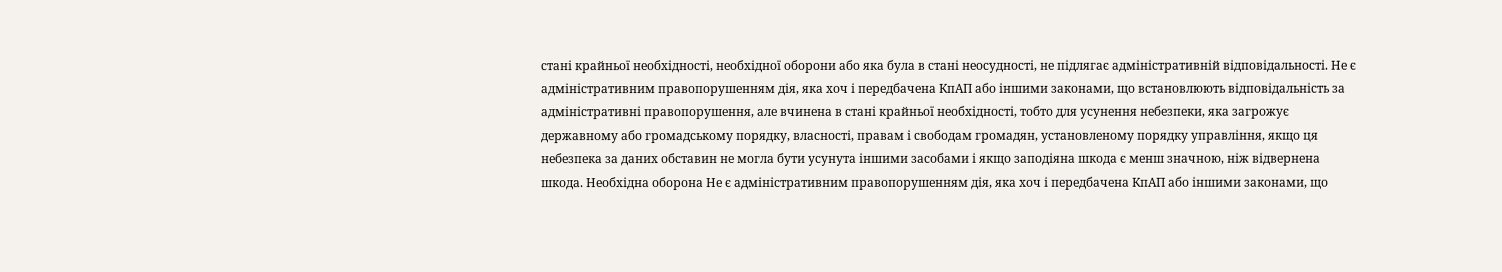стані крайньої необхідності, необхідної оборони або яка була в стані неосудності, не підлягає адміністративній відповідальності. Не є адміністративним правопорушенням дія, яка хоч і передбачена КпАП або іншими законами, що встановлюють відповідальність за адміністративні правопорушення, але вчинена в стані крайньої необхідності, тобто для усунення небезпеки, яка загрожує державному або громадському порядку, власності, правам і свободам громадян, установленому порядку управління, якщо ця небезпека за даних обставин не могла бути усунута іншими засобами і якщо заподіяна шкода є менш значною, ніж відвернена шкода. Необхідна оборона Не є адміністративним правопорушенням дія, яка хоч і передбачена КпАП або іншими законами, що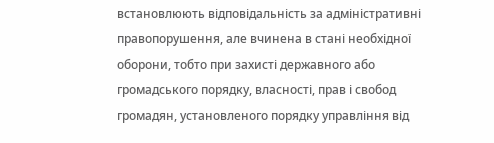встановлюють відповідальність за адміністративні правопорушення, але вчинена в стані необхідної оборони, тобто при захисті державного або громадського порядку, власності, прав і свобод громадян, установленого порядку управління від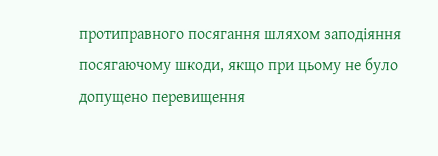протиправного посягання шляхом заподіяння посягаючому шкоди, якщо при цьому не було допущено перевищення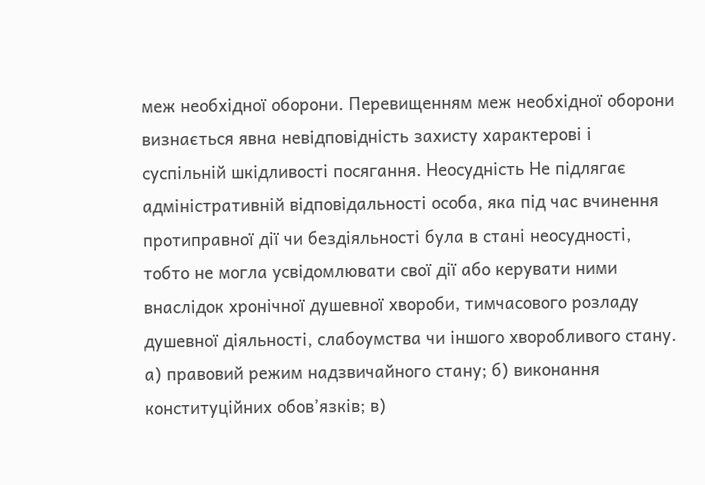меж необхідної оборони. Перевищенням меж необхідної оборони визнається явна невідповідність захисту характерові і суспільній шкідливості посягання. Неосудність Не підлягає адміністративній відповідальності особа, яка під час вчинення протиправної дії чи бездіяльності була в стані неосудності, тобто не могла усвідомлювати свої дії або керувати ними внаслідок хронічної душевної хвороби, тимчасового розладу душевної діяльності, слабоумства чи іншого хворобливого стану. а) правовий режим надзвичайного стану; б) виконання конституційних обов’язків; в)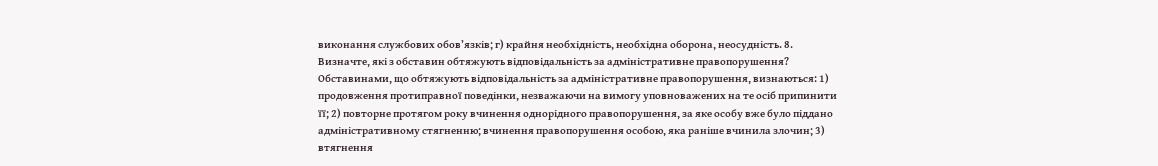виконання службових обов’язків; г) крайня необхідність, необхідна оборона, неосудність. 8. Визначте, які з обставин обтяжують відповідальність за адміністративне правопорушення? Обставинами, що обтяжують відповідальність за адміністративне правопорушення, визнаються: 1) продовження протиправної поведінки, незважаючи на вимогу уповноважених на те осіб припинити її; 2) повторне протягом року вчинення однорідного правопорушення, за яке особу вже було піддано адміністративному стягненню; вчинення правопорушення особою, яка раніше вчинила злочин; 3) втягнення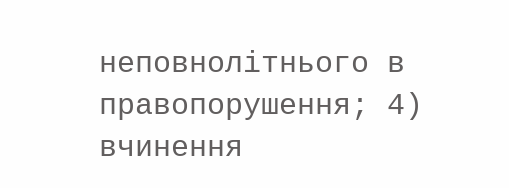неповнолітнього в правопорушення; 4) вчинення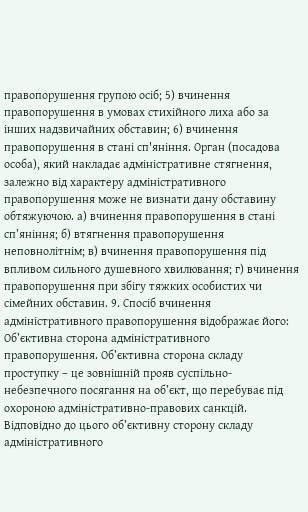правопорушення групою осіб; 5) вчинення правопорушення в умовах стихійного лиха або за інших надзвичайних обставин; 6) вчинення правопорушення в стані сп'яніння. Орган (посадова особа), який накладає адміністративне стягнення, залежно від характеру адміністративного правопорушення може не визнати дану обставину обтяжуючою. а) вчинення правопорушення в стані сп’яніння; б) втягнення правопорушення неповнолітнім; в) вчинення правопорушення під впливом сильного душевного хвилювання; г) вчинення правопорушення при збігу тяжких особистих чи сімейних обставин. 9. Спосіб вчинення адміністративного правопорушення відображає його: Об’єктивна сторона адміністративного правопорушення. Об’єктивна сторона складу проступку – це зовнішній прояв суспільно-небезпечного посягання на об’єкт, що перебуває під охороною адміністративно-правових санкцій. Відповідно до цього об’єктивну сторону складу адміністративного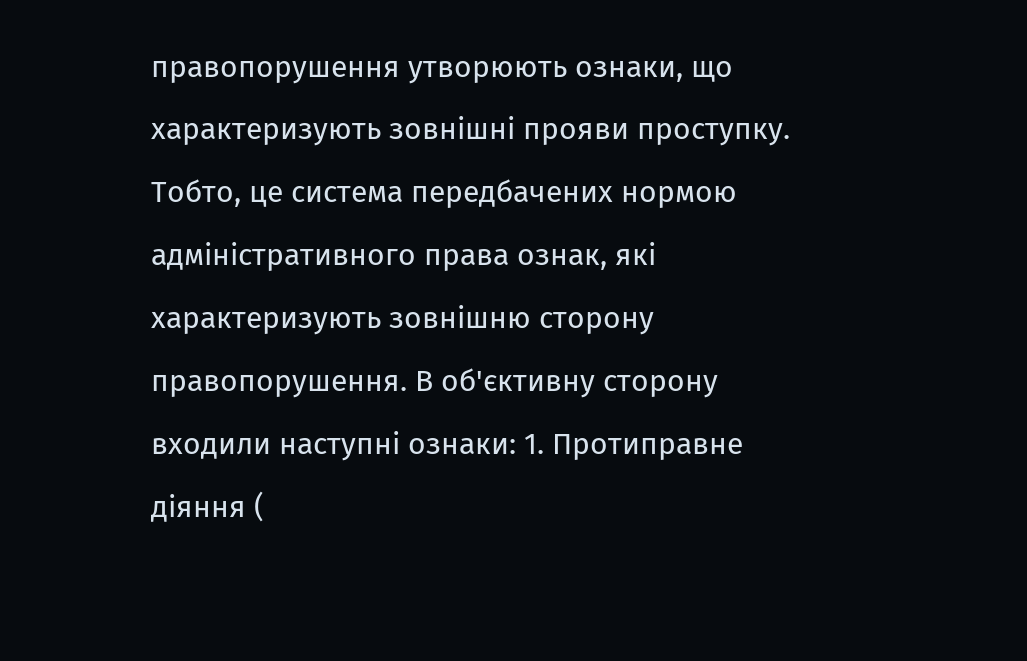правопорушення утворюють ознаки, що характеризують зовнішні прояви проступку. Тобто, це система передбачених нормою адміністративного права ознак, які характеризують зовнішню сторону правопорушення. В об'єктивну сторону входили наступні ознаки: 1. Протиправне діяння (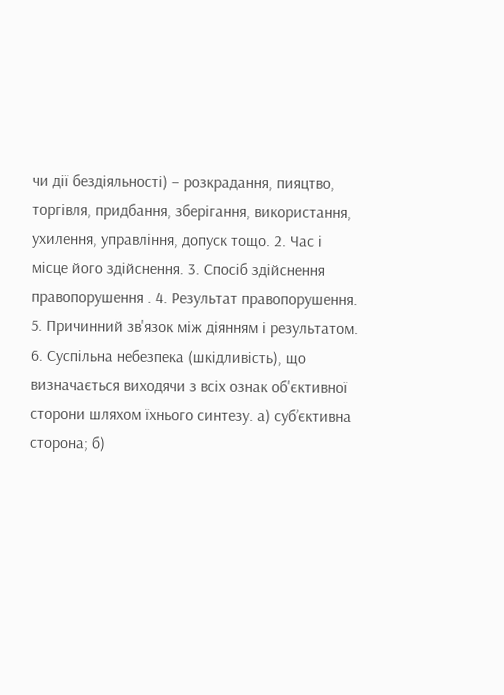чи дії бездіяльності) – розкрадання, пияцтво, торгівля, придбання, зберігання, використання, ухилення, управління, допуск тощо. 2. Час і місце його здійснення. 3. Спосіб здійснення правопорушення . 4. Результат правопорушення. 5. Причинний зв'язок між діянням і результатом. 6. Суспільна небезпека (шкідливість), що визначається виходячи з всіх ознак об'єктивної сторони шляхом їхнього синтезу. а) суб’єктивна сторона; б)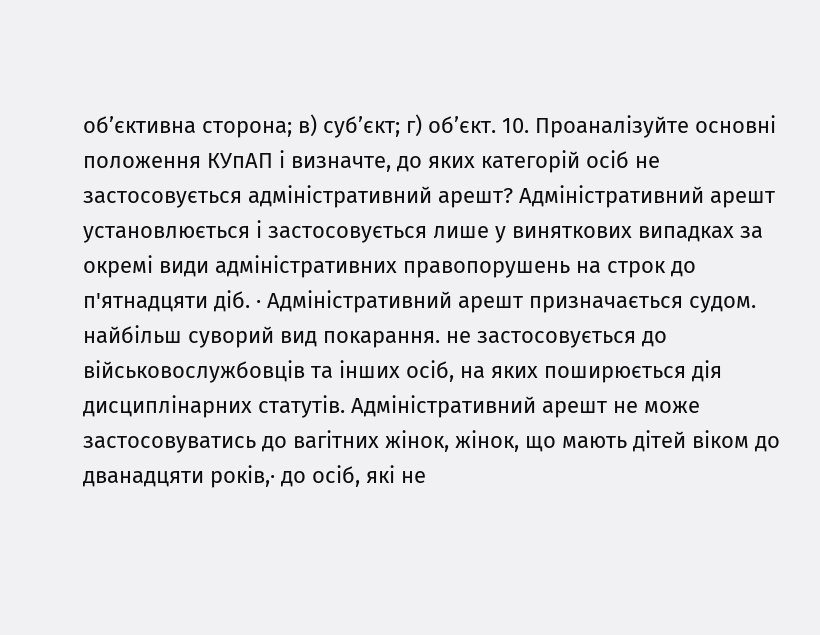об’єктивна сторона; в) суб’єкт; г) об’єкт. 10. Проаналізуйте основні положення КУпАП і визначте, до яких категорій осіб не застосовується адміністративний арешт? Адміністративний арешт установлюється і застосовується лише у виняткових випадках за окремі види адміністративних правопорушень на строк до п'ятнадцяти діб. · Адміністративний арешт призначається судом. найбільш суворий вид покарання. не застосовується до військовослужбовців та інших осіб, на яких поширюється дія дисциплінарних статутів. Адміністративний арешт не може застосовуватись до вагітних жінок, жінок, що мають дітей віком до дванадцяти років,· до осіб, які не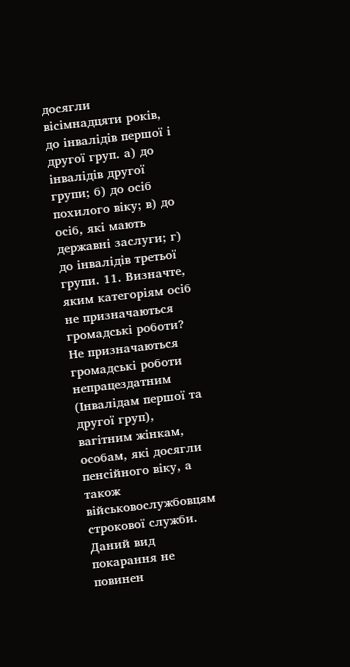досягли вісімнадцяти років, до інвалідів першої і другої груп. а) до інвалідів другої групи; б) до осіб похилого віку; в) до осіб, які мають державні заслуги; г) до інвалідів третьої групи. 11. Визначте, яким категоріям осіб не призначаються громадські роботи? Не призначаються громадські роботи непрацездатним (Інвалідам першої та другої груп), вагітним жінкам, особам, які досягли пенсійного віку, а також військовослужбовцям строкової служби. Даний вид покарання не повинен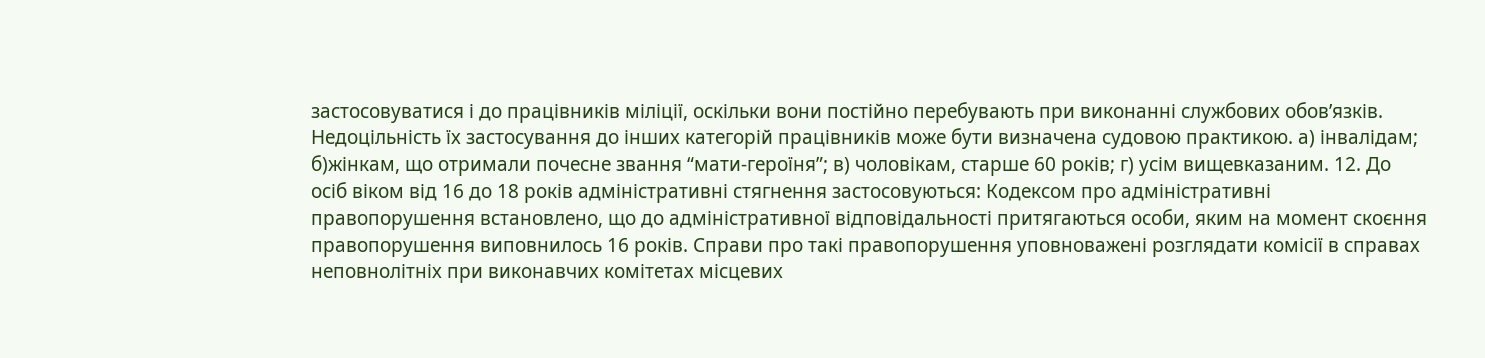застосовуватися і до працівників міліції, оскільки вони постійно перебувають при виконанні службових обов’язків. Недоцільність їх застосування до інших категорій працівників може бути визначена судовою практикою. а) інвалідам; б)жінкам, що отримали почесне звання “мати-героїня”; в) чоловікам, старше 60 років; г) усім вищевказаним. 12. До осіб віком від 16 до 18 років адміністративні стягнення застосовуються: Кодексом про адміністративні правопорушення встановлено, що до адміністративної відповідальності притягаються особи, яким на момент скоєння правопорушення виповнилось 16 років. Справи про такі правопорушення уповноважені розглядати комісії в справах неповнолітніх при виконавчих комітетах місцевих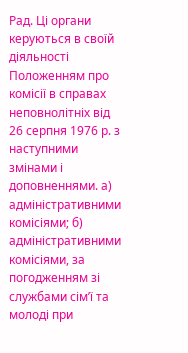Рад. Ці органи керуються в своїй діяльності Положенням про комісії в справах неповнолітніх від 26 серпня 1976 р. з наступними змінами і доповненнями. а) адміністративними комісіями; б) адміністративними комісіями, за погодженням зі службами сім’ї та молоді при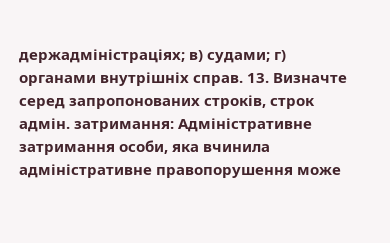держадміністраціях; в) судами; г) органами внутрішніх справ. 13. Визначте серед запропонованих строків, строк адмін. затримання: Адміністративне затримання особи, яка вчинила адміністративне правопорушення може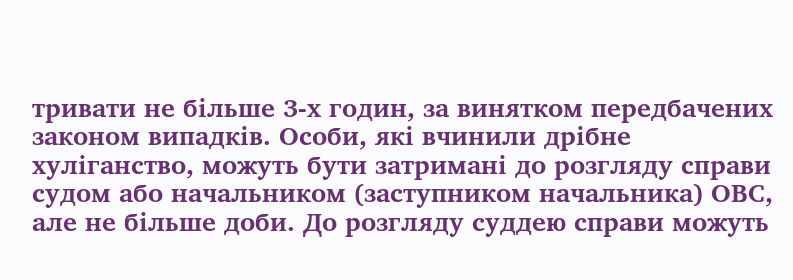тривати не більше 3-х годин, за винятком передбачених законом випадків. Особи, які вчинили дрібне хуліганство, можуть бути затримані до розгляду справи судом або начальником (заступником начальника) ОВС, але не більше доби. До розгляду суддею справи можуть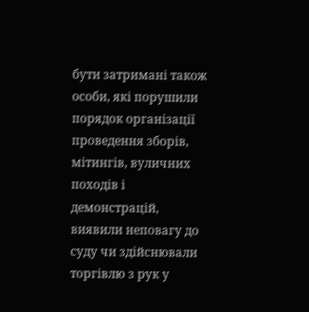бути затримані також особи, які порушили порядок організації проведення зборів, мітингів, вуличних походів і демонстрацій, виявили неповагу до суду чи здійснювали торгівлю з рук у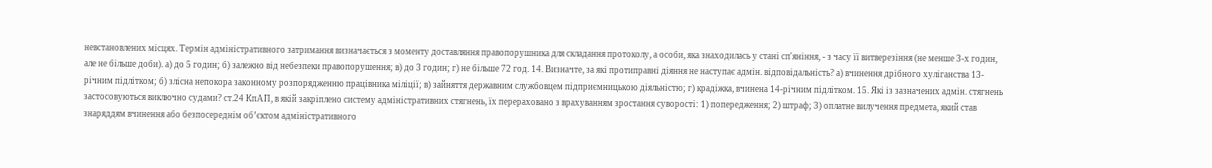невстановлених місцях. Термін адміністративного затримання визначається з моменту доставляння правопорушника для складання протоколу, а особи, яка знаходилась у стані сп'яніння, - з часу її витверезіння (не менше 3-х годин, але не більше доби). а) до 5 годин; б) залежно від небезпеки правопорушення; в) до 3 годин; г) не більше 72 год. 14. Визначте, за які протиправні діяння не наступає адмін. відповідальність? а) вчинення дрібного хуліганства 13-річним підлітком; б) злісна непокора законному розпорядженню працівника міліції; в) зайняття державним службовцем підприємницькою діяльністю; г) крадіжка, вчинена 14-річним підлітком. 15. Які із зазначених адмін. стягнень застосовуються виключно судами? ст.24 КпАП, в якій закріплено систему адміністративних стягнень, їх перераховано з врахуванням зростання суворості: 1) попередження; 2) штраф; 3) оплатне вилучення предмета, який став знаряддям вчинення або безпосереднім об’єктом адміністративного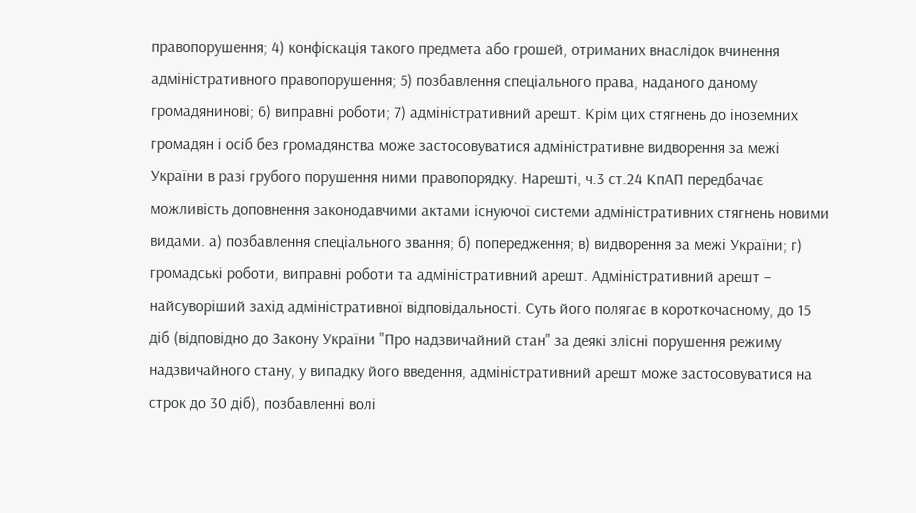правопорушення; 4) конфіскація такого предмета або грошей, отриманих внаслідок вчинення адміністративного правопорушення; 5) позбавлення спеціального права, наданого даному громадянинові; 6) виправні роботи; 7) адміністративний арешт. Крім цих стягнень до іноземних громадян і осіб без громадянства може застосовуватися адміністративне видворення за межі України в разі грубого порушення ними правопорядку. Нарешті, ч.3 ст.24 КпАП передбачає можливість доповнення законодавчими актами існуючої системи адміністративних стягнень новими видами. а) позбавлення спеціального звання; б) попередження; в) видворення за межі України; г) громадські роботи, виправні роботи та адміністративний арешт. Адміністративний арешт – найсуворіший захід адміністративної відповідальності. Суть його полягає в короткочасному, до 15 діб (відповідно до Закону України "Про надзвичайний стан" за деякі злісні порушення режиму надзвичайного стану, у випадку його введення, адміністративний арешт може застосовуватися на строк до 30 діб), позбавленні волі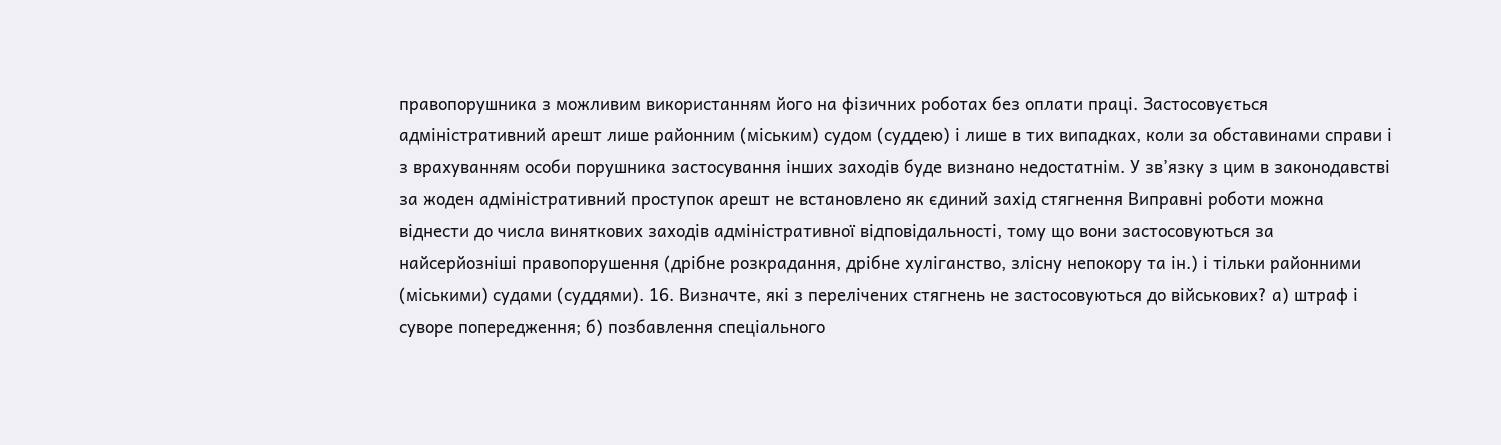правопорушника з можливим використанням його на фізичних роботах без оплати праці. Застосовується адміністративний арешт лише районним (міським) судом (суддею) і лише в тих випадках, коли за обставинами справи і з врахуванням особи порушника застосування інших заходів буде визнано недостатнім. У зв’язку з цим в законодавстві за жоден адміністративний проступок арешт не встановлено як єдиний захід стягнення Виправні роботи можна віднести до числа виняткових заходів адміністративної відповідальності, тому що вони застосовуються за найсерйозніші правопорушення (дрібне розкрадання, дрібне хуліганство, злісну непокору та ін.) і тільки районними (міськими) судами (суддями). 16. Визначте, які з перелічених стягнень не застосовуються до військових? а) штраф і суворе попередження; б) позбавлення спеціального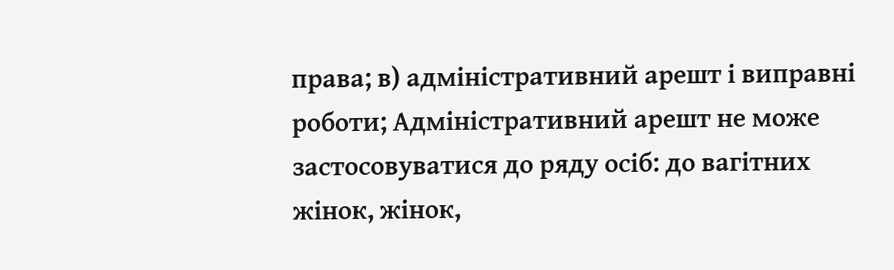права; в) адміністративний арешт і виправні роботи; Адміністративний арешт не може застосовуватися до ряду осіб: до вагітних жінок, жінок,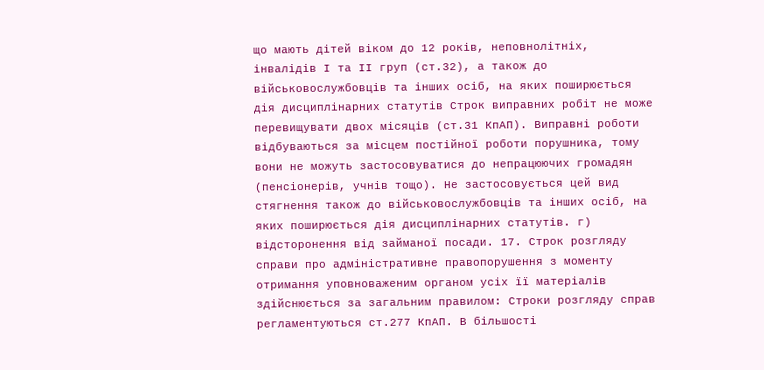що мають дітей віком до 12 років, неповнолітніх, інвалідів І та ІІ груп (ст.32), а також до військовослужбовців та інших осіб, на яких поширюється дія дисциплінарних статутів Строк виправних робіт не може перевищувати двох місяців (ст.31 КпАП). Виправні роботи відбуваються за місцем постійної роботи порушника, тому вони не можуть застосовуватися до непрацюючих громадян (пенсіонерів, учнів тощо). Не застосовується цей вид стягнення також до військовослужбовців та інших осіб, на яких поширюється дія дисциплінарних статутів. г) відсторонення від займаної посади. 17. Строк розгляду справи про адміністративне правопорушення з моменту отримання уповноваженим органом усіх її матеріалів здійснюється за загальним правилом: Строки розгляду справ регламентуються ст.277 КпАП. В більшості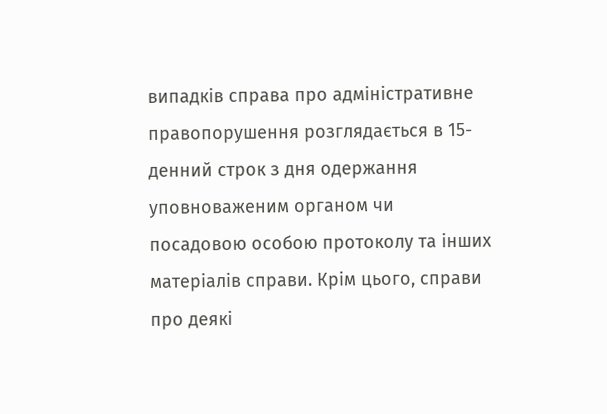випадків справа про адміністративне правопорушення розглядається в 15-денний строк з дня одержання уповноваженим органом чи посадовою особою протоколу та інших матеріалів справи. Крім цього, справи про деякі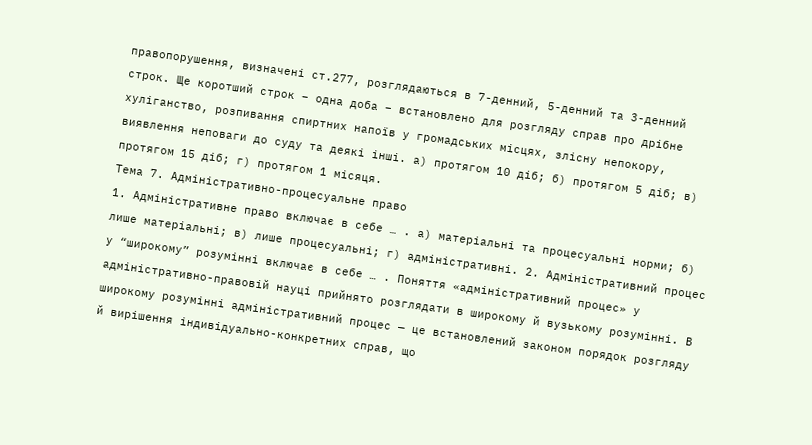правопорушення, визначені ст.277, розглядаються в 7-денний, 5-денний та 3-денний строк. Ще коротший строк – одна доба – встановлено для розгляду справ про дрібне хуліганство, розпивання спиртних напоїв у громадських місцях, злісну непокору, виявлення неповаги до суду та деякі інші. а) протягом 10 діб; б) протягом 5 діб; в) протягом 15 діб; г) протягом 1 місяця.
Тема 7. Адміністративно-процесуальне право
1. Адміністративне право включає в себе … . а) матеріальні та процесуальні норми; б) лише матеріальні; в) лише процесуальні; г) адміністративні. 2. Адміністративний процес у “широкому” розумінні включає в себе … . Поняття «адміністративний процес» у адміністративно-правовій науці прийнято розглядати в широкому й вузькому розумінні. В широкому розумінні адміністративний процес — це встановлений законом порядок розгляду й вирішення індивідуально-конкретних справ, що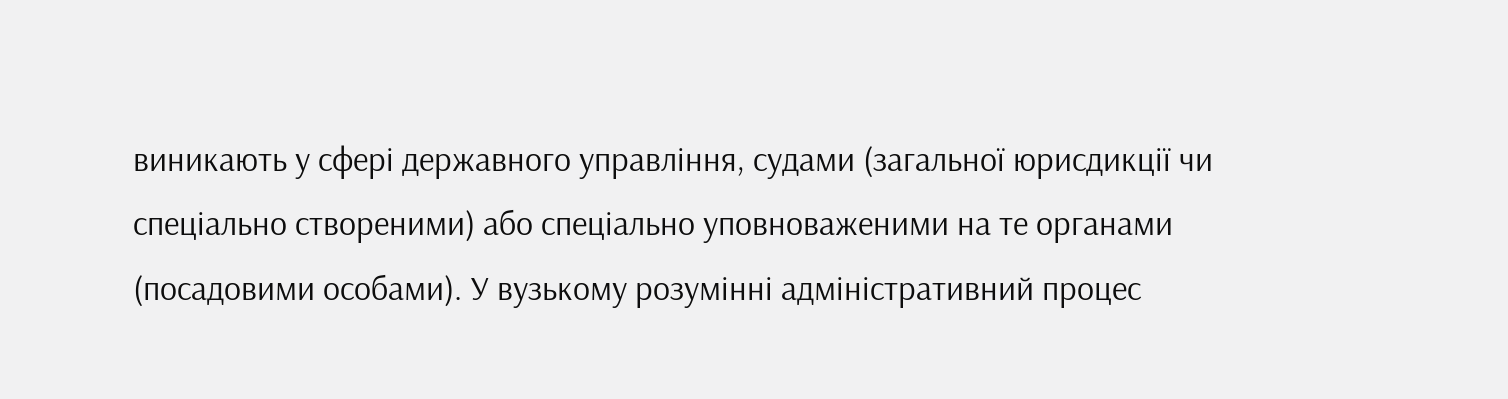виникають у сфері державного управління, судами (загальної юрисдикції чи спеціально створеними) або спеціально уповноваженими на те органами (посадовими особами). У вузькому розумінні адміністративний процес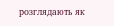розглядають як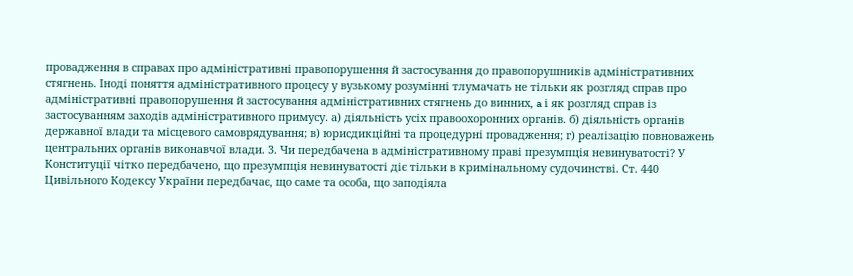провадження в справах про адміністративні правопорушення й застосування до правопорушників адміністративних стягнень. Іноді поняття адміністративного процесу у вузькому розумінні тлумачать не тільки як розгляд справ про адміністративні правопорушення й застосування адміністративних стягнень до винних, a і як розгляд справ із застосуванням заходів адміністративного примусу. а) діяльність усіх правоохоронних органів. б) діяльність органів державної влади та місцевого самоврядування; в) юрисдикційні та процедурні провадження; г) реалізацію повноважень центральних органів виконавчої влади. 3. Чи передбачена в адміністративному праві презумпція невинуватості? У Конституції чітко передбачено, що презумпція невинуватості діє тільки в кримінальному судочинстві. Ст. 440 Цивільного Кодексу України передбачає, що саме та особа, що заподіяла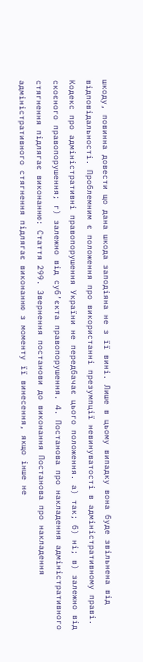шкоду, повинна довести що дана шкода заподіяна не з її вині. Лише в цьому випадку вона буде звільнена від відповідальності. Проблемним є положення про використанні презумпції невинуватості в адміністративному праві. Кодекс про адміністративні правопорушення України не передбачає цього положення. а) так; б) ні; в) залежно від скоєного правопорушення; г) залежно від суб’єкта правопорушення. 4. Постанова про накладення адміністративного стягнення підлягає виконанню: Стаття 299. Звернення постанови до виконання Постанова про накладення адміністративного стягнення підлягає виконанню з моменту її винесення, якщо інше не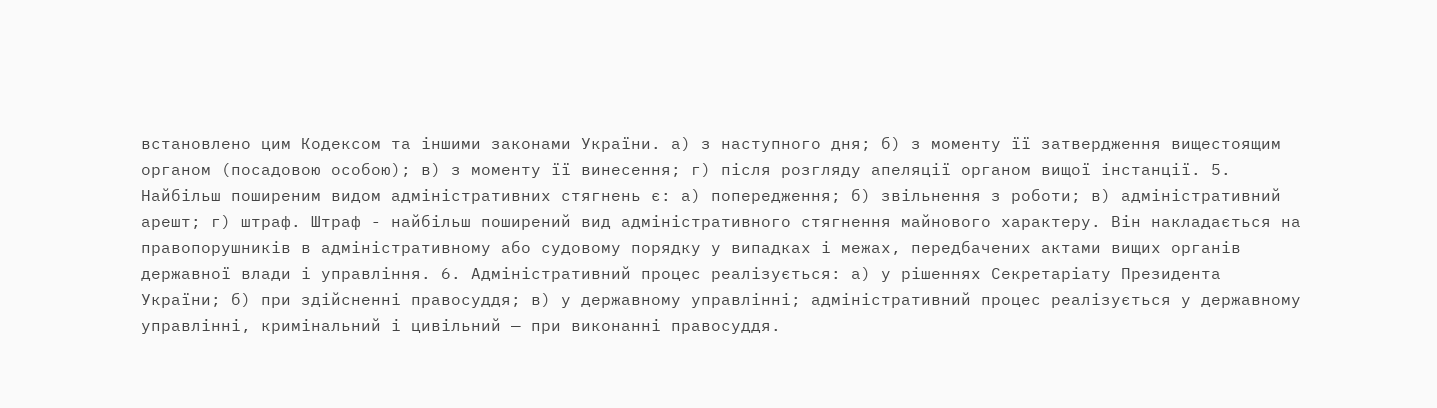встановлено цим Кодексом та іншими законами України. а) з наступного дня; б) з моменту її затвердження вищестоящим органом (посадовою особою); в) з моменту її винесення; г) після розгляду апеляції органом вищої інстанції. 5. Найбільш поширеним видом адміністративних стягнень є: а) попередження; б) звільнення з роботи; в) адміністративний арешт; г) штраф. Штраф - найбільш поширений вид адміністративного стягнення майнового характеру. Він накладається на правопорушників в адміністративному або судовому порядку у випадках і межах, передбачених актами вищих органів державної влади і управління. 6. Адміністративний процес реалізується: а) у рішеннях Секретаріату Президента України; б) при здійсненні правосуддя; в) у державному управлінні; адміністративний процес реалізується у державному управлінні, кримінальний і цивільний — при виконанні правосуддя.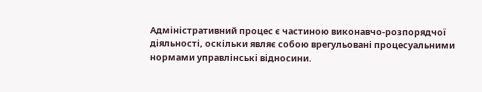Адміністративний процес є частиною виконавчо-розпорядчої діяльності, оскільки являє собою врегульовані процесуальними нормами управлінські відносини.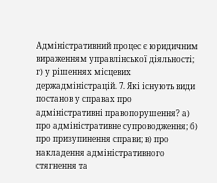Адміністративний процес є юридичним вираженням управлінської діяльності; г) у рішеннях місцевих держадміністрацій. 7. Які існують види постанов у справах про адміністративні правопорушення? а) про адміністративне супроводження; б) про призупинення справи; в) про накладення адміністративного стягнення та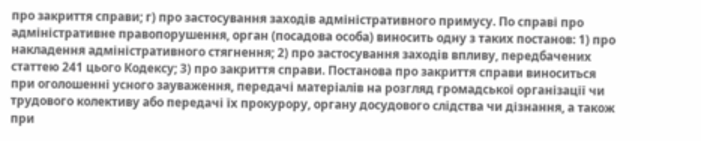про закриття справи; г) про застосування заходів адміністративного примусу. По справі про адміністративне правопорушення, орган (посадова особа) виносить одну з таких постанов: 1) про накладення адміністративного стягнення; 2) про застосування заходів впливу, передбачених статтею 241 цього Кодексу; 3) про закриття справи. Постанова про закриття справи виноситься при оголошенні усного зауваження, передачі матеріалів на розгляд громадської організації чи трудового колективу або передачі їх прокурору, органу досудового слідства чи дізнання, а також при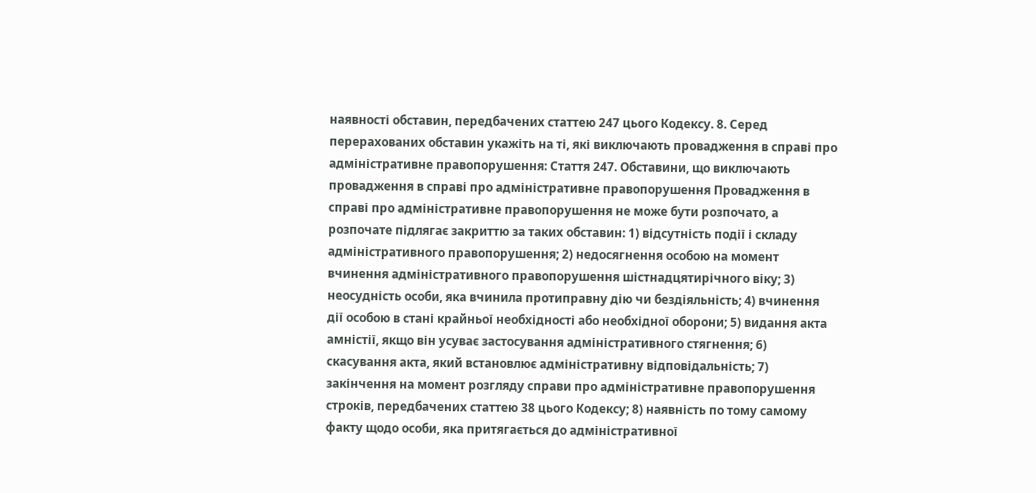наявності обставин, передбачених статтею 247 цього Кодексу. 8. Серед перерахованих обставин укажіть на ті, які виключають провадження в справі про адміністративне правопорушення: Стаття 247. Обставини, що виключають провадження в справі про адміністративне правопорушення Провадження в справі про адміністративне правопорушення не може бути розпочато, а розпочате підлягає закриттю за таких обставин: 1) відсутність події і складу адміністративного правопорушення; 2) недосягнення особою на момент вчинення адміністративного правопорушення шістнадцятирічного віку; 3) неосудність особи, яка вчинила протиправну дію чи бездіяльність; 4) вчинення дії особою в стані крайньої необхідності або необхідної оборони; 5) видання акта амністії, якщо він усуває застосування адміністративного стягнення; 6) скасування акта, який встановлює адміністративну відповідальність; 7) закінчення на момент розгляду справи про адміністративне правопорушення строків, передбачених статтею 38 цього Кодексу; 8) наявність по тому самому факту щодо особи, яка притягається до адміністративної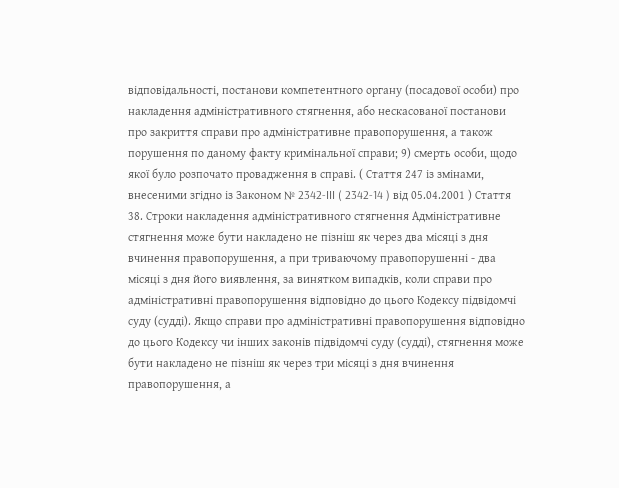відповідальності, постанови компетентного органу (посадової особи) про накладення адміністративного стягнення, або нескасованої постанови про закриття справи про адміністративне правопорушення, а також порушення по даному факту кримінальної справи; 9) смерть особи, щодо якої було розпочато провадження в справі. ( Стаття 247 із змінами, внесеними згідно із Законом № 2342-III ( 2342-14 ) від 05.04.2001 ) Стаття 38. Строки накладення адміністративного стягнення Адміністративне стягнення може бути накладено не пізніш як через два місяці з дня вчинення правопорушення, а при триваючому правопорушенні - два місяці з дня його виявлення, за винятком випадків, коли справи про адміністративні правопорушення відповідно до цього Кодексу підвідомчі суду (судді). Якщо справи про адміністративні правопорушення відповідно до цього Кодексу чи інших законів підвідомчі суду (судді), стягнення може бути накладено не пізніш як через три місяці з дня вчинення правопорушення, а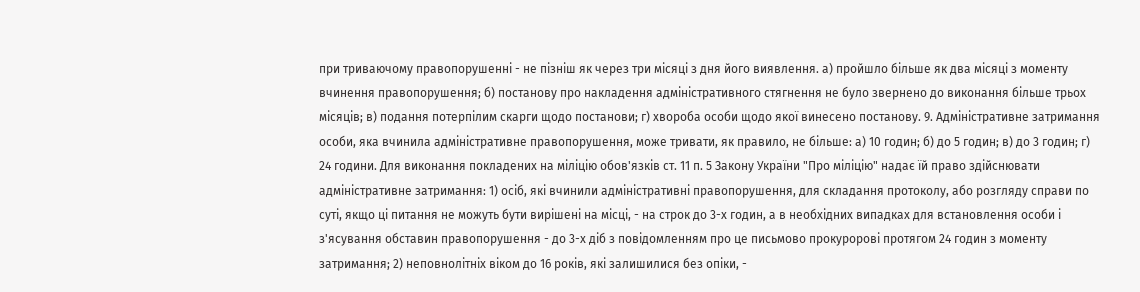при триваючому правопорушенні - не пізніш як через три місяці з дня його виявлення. а) пройшло більше як два місяці з моменту вчинення правопорушення; б) постанову про накладення адміністративного стягнення не було звернено до виконання більше трьох місяців; в) подання потерпілим скарги щодо постанови; г) хвороба особи щодо якої винесено постанову. 9. Адміністративне затримання особи, яка вчинила адміністративне правопорушення, може тривати, як правило, не більше: а) 10 годин; б) до 5 годин; в) до 3 годин; г) 24 години. Для виконання покладених на міліцію обов'язків ст. 11 п. 5 Закону України "Про міліцію" надає їй право здійснювати адміністративне затримання: 1) осіб, які вчинили адміністративні правопорушення, для складання протоколу, або розгляду справи по суті, якщо ці питання не можуть бути вирішені на місці, - на строк до 3-х годин, а в необхідних випадках для встановлення особи і з'ясування обставин правопорушення - до 3-х діб з повідомленням про це письмово прокуророві протягом 24 годин з моменту затримання; 2) неповнолітніх віком до 16 років, які залишилися без опіки, -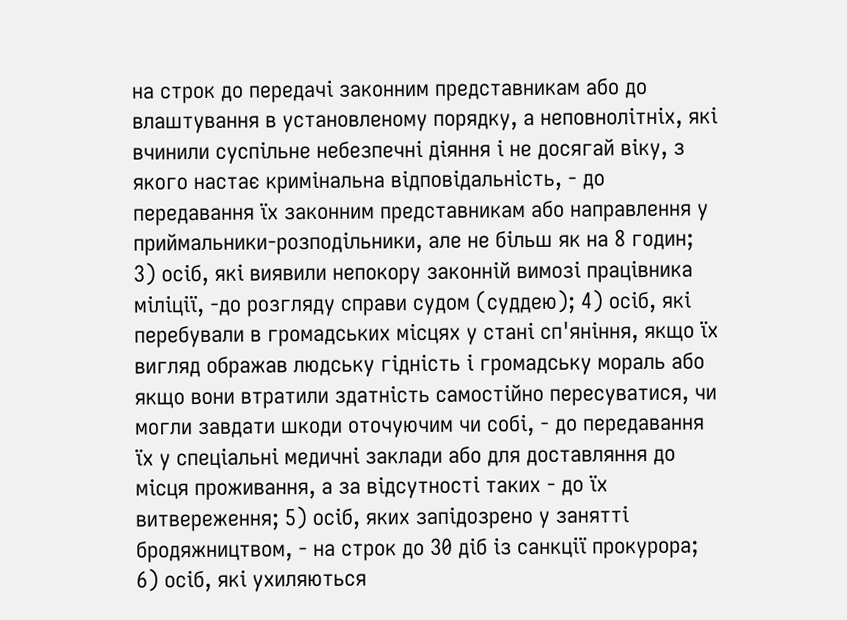на строк до передачі законним представникам або до влаштування в установленому порядку, а неповнолітніх, які вчинили суспільне небезпечні діяння і не досягай віку, з якого настає кримінальна відповідальність, - до передавання їх законним представникам або направлення у приймальники-розподільники, але не більш як на 8 годин; 3) осіб, які виявили непокору законній вимозі працівника міліції, -до розгляду справи судом (суддею); 4) осіб, які перебували в громадських місцях у стані сп'яніння, якщо їх вигляд ображав людську гідність і громадську мораль або якщо вони втратили здатність самостійно пересуватися, чи могли завдати шкоди оточуючим чи собі, - до передавання їх у спеціальні медичні заклади або для доставляння до місця проживання, а за відсутності таких - до їх витвереження; 5) осіб, яких запідозрено у занятті бродяжництвом, - на строк до 30 діб із санкції прокурора; 6) осіб, які ухиляються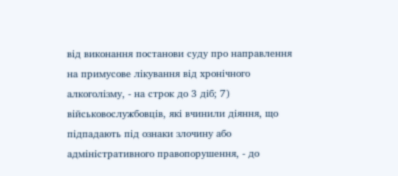від виконання постанови суду про направлення на примусове лікування від хронічного алкоголізму, - на строк до 3 діб; 7) військовослужбовців, які вчинили діяння, що підпадають під ознаки злочину або адміністративного правопорушення, - до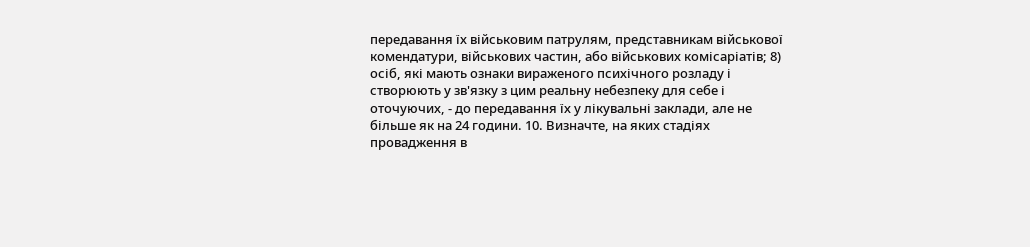передавання їх військовим патрулям, представникам військової комендатури, військових частин, або військових комісаріатів; 8) осіб, які мають ознаки вираженого психічного розладу і створюють у зв'язку з цим реальну небезпеку для себе і оточуючих, - до передавання їх у лікувальні заклади, але не більше як на 24 години. 10. Визначте, на яких стадіях провадження в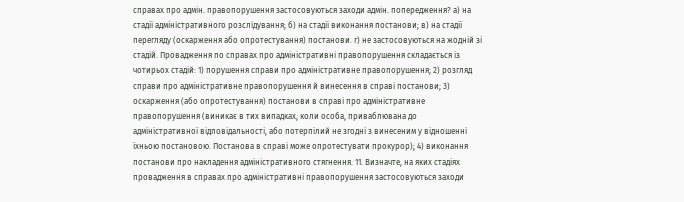справах про адмін. правопорушення застосовуються заходи адмін. попередження? а) на стадії адміністративного розслідування; б) на стадії виконання постанови; в) на стадії перегляду (оскарження або опротестування) постанови. г) не застосовуються на жодній зі стадій. Провадження по справах про адміністративні правопорушення складається із чотирьох стадій: 1) порушення справи про адміністративне правопорушення; 2) розгляд справи про адміністративне правопорушення й винесення в справі постанови; 3) оскарження (або опротестування) постанови в справі про адміністративне правопорушення (виникає в тих випадках, коли особа, приваблювана до адміністративної відповідальності, або потерпілий не згодні з винесеним у відношенні їхньою постановою. Постанова в справі може опротестувати прокурор); 4) виконання постанови про накладення адміністративного стягнення. 11. Визначте, на яких стадіях провадження в справах про адміністративні правопорушення застосовуються заходи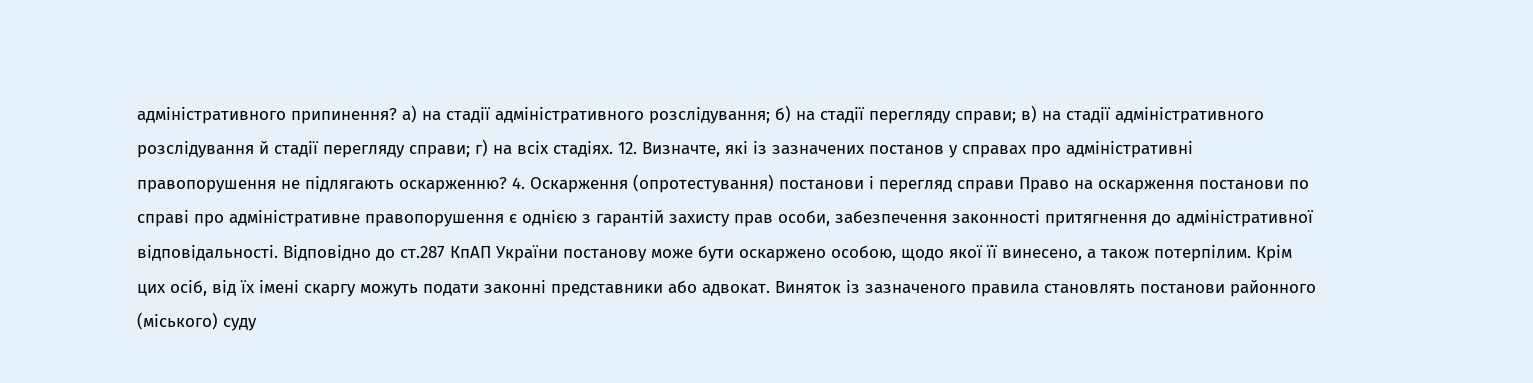адміністративного припинення? а) на стадії адміністративного розслідування; б) на стадії перегляду справи; в) на стадії адміністративного розслідування й стадії перегляду справи; г) на всіх стадіях. 12. Визначте, які із зазначених постанов у справах про адміністративні правопорушення не підлягають оскарженню? 4. Оскарження (опротестування) постанови і перегляд справи Право на оскарження постанови по справі про адміністративне правопорушення є однією з гарантій захисту прав особи, забезпечення законності притягнення до адміністративної відповідальності. Відповідно до ст.287 КпАП України постанову може бути оскаржено особою, щодо якої її винесено, а також потерпілим. Крім цих осіб, від їх імені скаргу можуть подати законні представники або адвокат. Виняток із зазначеного правила становлять постанови районного (міського) суду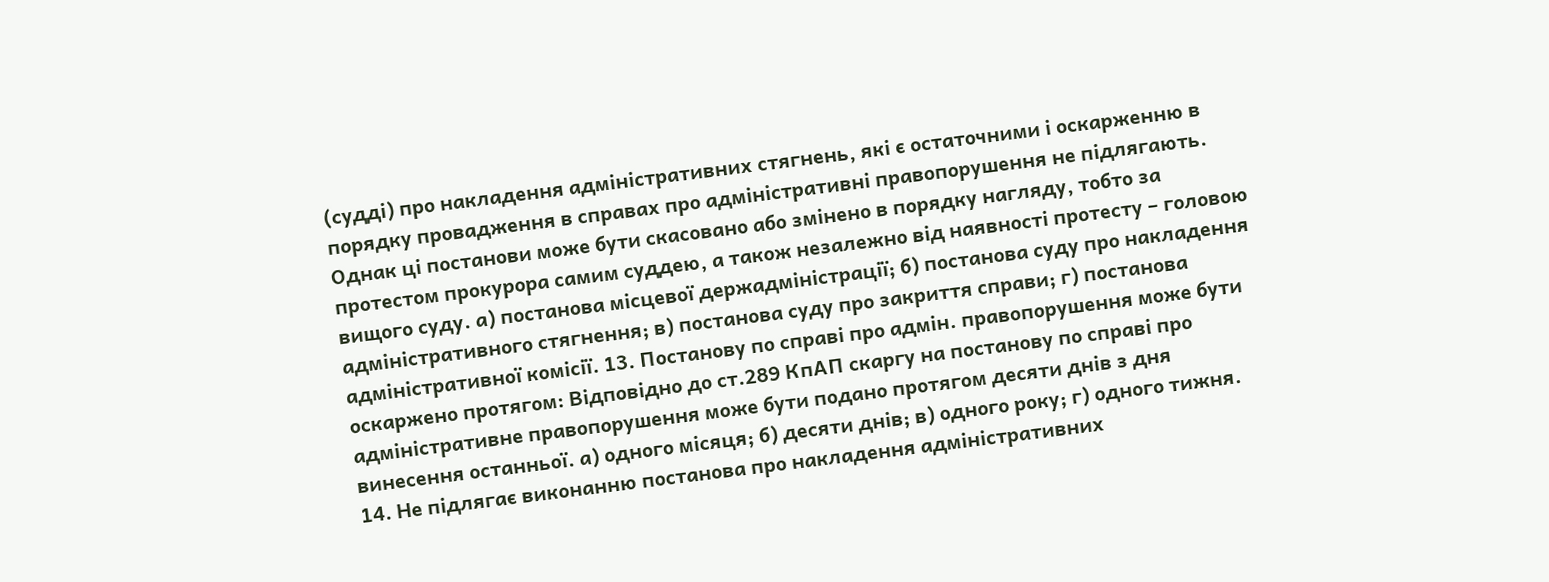(судді) про накладення адміністративних стягнень, які є остаточними і оскарженню в порядку провадження в справах про адміністративні правопорушення не підлягають. Однак ці постанови може бути скасовано або змінено в порядку нагляду, тобто за протестом прокурора самим суддею, а також незалежно від наявності протесту – головою вищого суду. а) постанова місцевої держадміністрації; б) постанова суду про накладення адміністративного стягнення; в) постанова суду про закриття справи; г) постанова адміністративної комісії. 13. Постанову по справі про адмін. правопорушення може бути оскаржено протягом: Відповідно до ст.289 КпАП скаргу на постанову по справі про адміністративне правопорушення може бути подано протягом десяти днів з дня винесення останньої. а) одного місяця; б) десяти днів; в) одного року; г) одного тижня. 14. Не підлягає виконанню постанова про накладення адміністративних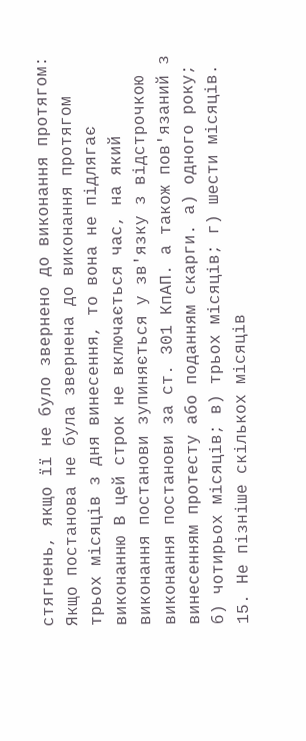стягнень, якщо її не було звернено до виконання протягом: Якщо постанова не була звернена до виконання протягом трьох місяців з дня винесення, то вона не підлягає виконанню В цей строк не включається час, на який виконання постанови зупиняється у зв'язку з відстрочкою виконання постанови за ст. 301 КпАП. а також пов'язаний з винесенням протесту або поданням скарги. а) одного року; б) чотирьох місяців; в) трьох місяців; г) шести місяців. 15. Не пізніше скількох місяців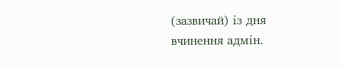(зазвичай) із дня вчинення адмін.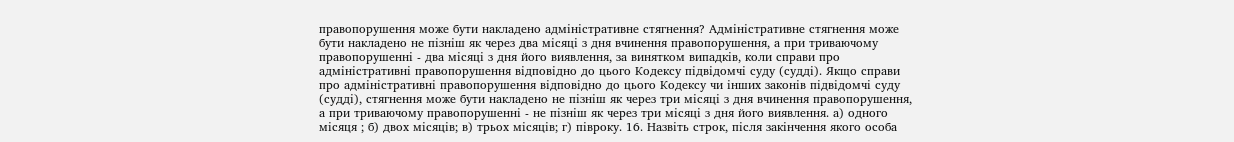правопорушення може бути накладено адміністративне стягнення? Адміністративне стягнення може бути накладено не пізніш як через два місяці з дня вчинення правопорушення, а при триваючому правопорушенні - два місяці з дня його виявлення, за винятком випадків, коли справи про адміністративні правопорушення відповідно до цього Кодексу підвідомчі суду (судді). Якщо справи про адміністративні правопорушення відповідно до цього Кодексу чи інших законів підвідомчі суду (судді), стягнення може бути накладено не пізніш як через три місяці з дня вчинення правопорушення, а при триваючому правопорушенні - не пізніш як через три місяці з дня його виявлення. а) одного місяця ; б) двох місяців; в) трьох місяців; г) півроку. 16. Назвіть строк, після закінчення якого особа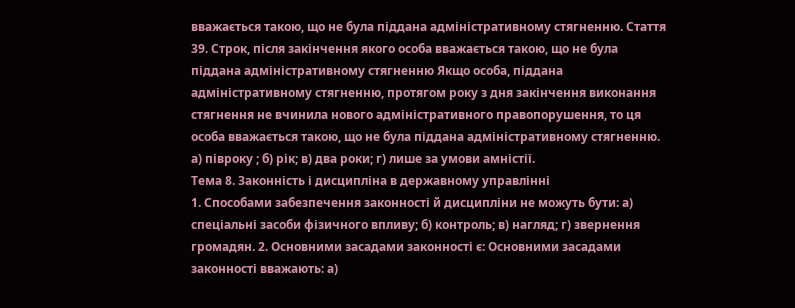вважається такою, що не була піддана адміністративному стягненню. Стаття 39. Строк, після закінчення якого особа вважається такою, що не була піддана адміністративному стягненню Якщо особа, піддана адміністративному стягненню, протягом року з дня закінчення виконання стягнення не вчинила нового адміністративного правопорушення, то ця особа вважається такою, що не була піддана адміністративному стягненню. а) півроку ; б) рік; в) два роки; г) лише за умови амністії.
Тема 8. Законність і дисципліна в державному управлінні
1. Способами забезпечення законності й дисципліни не можуть бути: а) спеціальні засоби фізичного впливу; б) контроль; в) нагляд; г) звернення громадян. 2. Основними засадами законності є: Основними засадами законності вважають: а)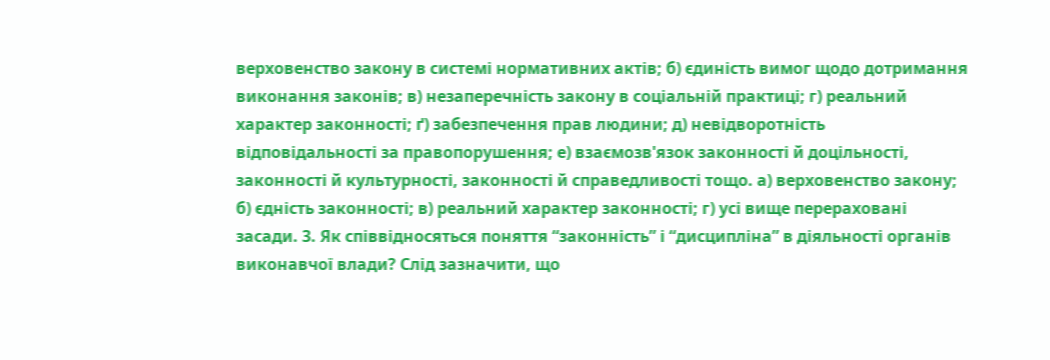верховенство закону в системі нормативних актів; б) єдиність вимог щодо дотримання виконання законів; в) незаперечність закону в соціальній практиці; г) реальний характер законності; ґ) забезпечення прав людини; д) невідворотність відповідальності за правопорушення; е) взаємозв'язок законності й доцільності, законності й культурності, законності й справедливості тощо. а) верховенство закону; б) єдність законності; в) реальний характер законності; г) усі вище перераховані засади. 3. Як співвідносяться поняття “законність” і “дисципліна” в діяльності органів виконавчої влади? Слід зазначити, що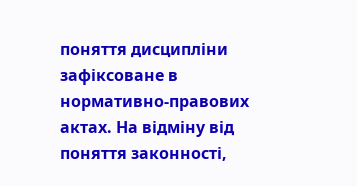поняття дисципліни зафіксоване в нормативно-правових актах. На відміну від поняття законності,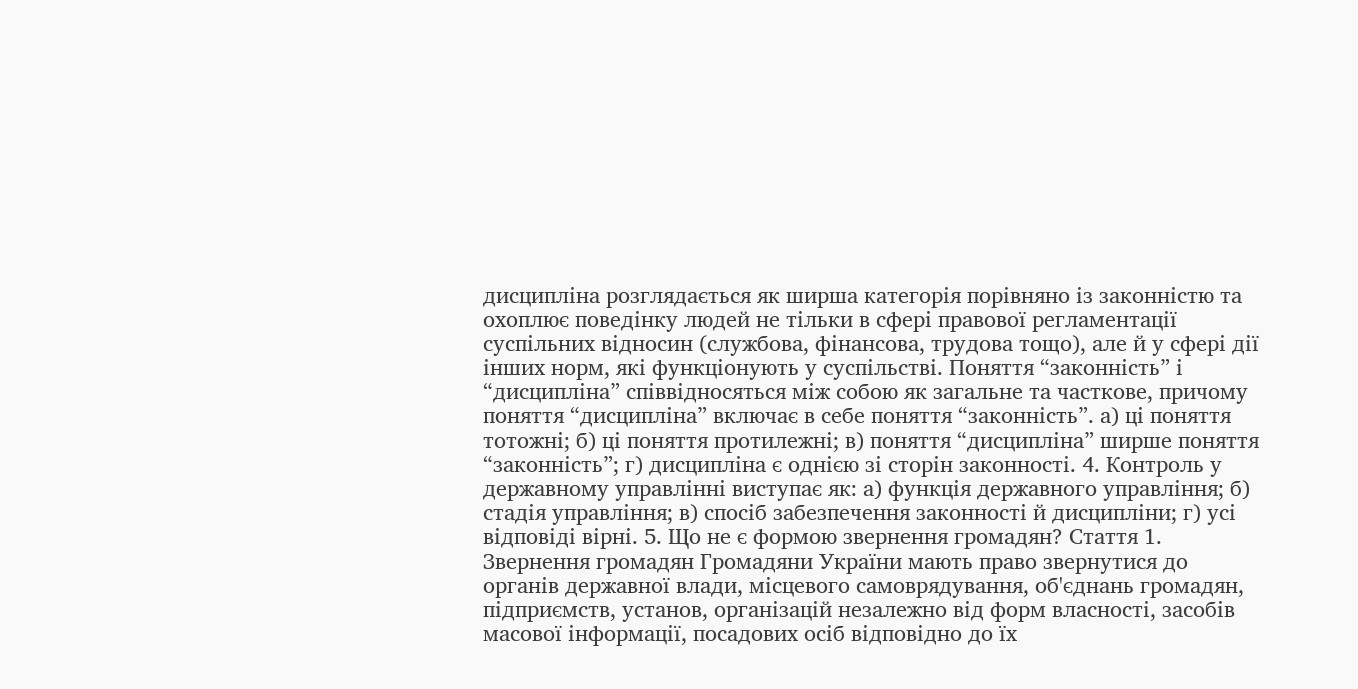дисципліна розглядається як ширша категорія порівняно із законністю та охоплює поведінку людей не тільки в сфері правової регламентації суспільних відносин (службова, фінансова, трудова тощо), але й у сфері дії інших норм, які функціонують у суспільстві. Поняття “законність” і “дисципліна” співвідносяться між собою як загальне та часткове, причому поняття “дисципліна” включає в себе поняття “законність”. а) ці поняття тотожні; б) ці поняття протилежні; в) поняття “дисципліна” ширше поняття “законність”; г) дисципліна є однією зі сторін законності. 4. Контроль у державному управлінні виступає як: а) функція державного управління; б) стадія управління; в) спосіб забезпечення законності й дисципліни; г) усі відповіді вірні. 5. Що не є формою звернення громадян? Стаття 1. Звернення громадян Громадяни України мають право звернутися до органів державної влади, місцевого самоврядування, об'єднань громадян, підприємств, установ, організацій незалежно від форм власності, засобів масової інформації, посадових осіб відповідно до їх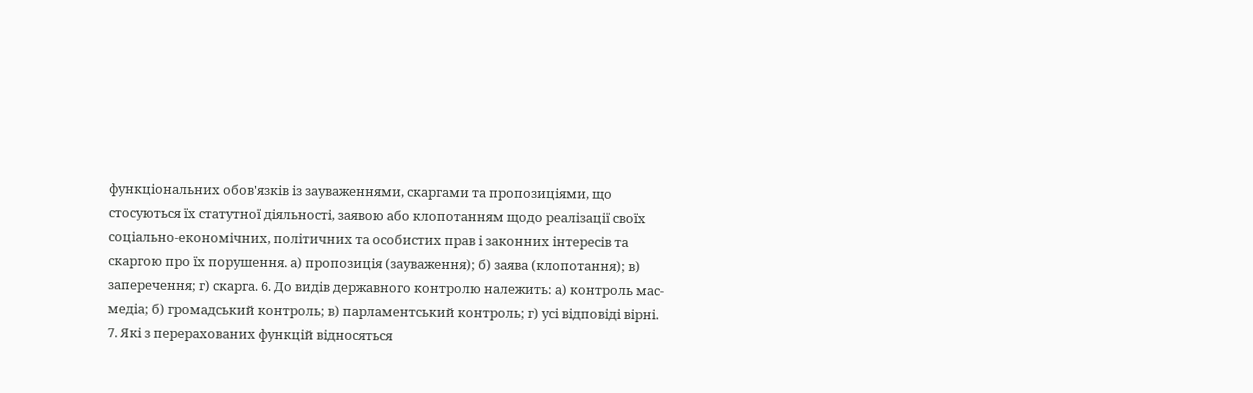функціональних обов'язків із зауваженнями, скаргами та пропозиціями, що стосуються їх статутної діяльності, заявою або клопотанням щодо реалізації своїх соціально-економічних, політичних та особистих прав і законних інтересів та скаргою про їх порушення. а) пропозиція (зауваження); б) заява (клопотання); в) заперечення; г) скарга. 6. До видів державного контролю належить: а) контроль мас-медіа; б) громадський контроль; в) парламентський контроль; г) усі відповіді вірні. 7. Які з перерахованих функцій відносяться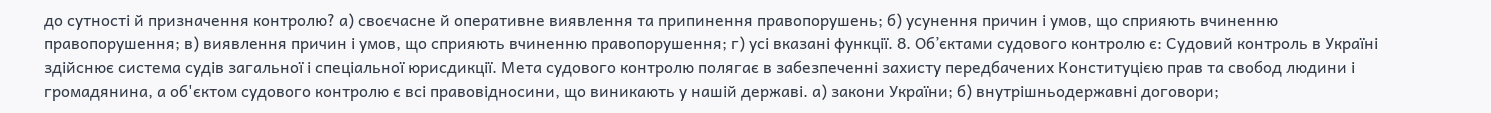до сутності й призначення контролю? а) своєчасне й оперативне виявлення та припинення правопорушень; б) усунення причин і умов, що сприяють вчиненню правопорушення; в) виявлення причин і умов, що сприяють вчиненню правопорушення; г) усі вказані функції. 8. Об’єктами судового контролю є: Судовий контроль в Україні здійснює система судів загальної і спеціальної юрисдикції. Мета судового контролю полягає в забезпеченні захисту передбачених Конституцією прав та свобод людини і громадянина, а об'єктом судового контролю є всі правовідносини, що виникають у нашій державі. а) закони України; б) внутрішньодержавні договори;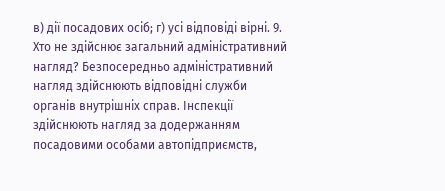в) дії посадових осіб; г) усі відповіді вірні. 9. Хто не здійснює загальний адміністративний нагляд? Безпосередньо адміністративний нагляд здійснюють відповідні служби органів внутрішніх справ. Інспекції здійснюють нагляд за додержанням посадовими особами автопідприємств,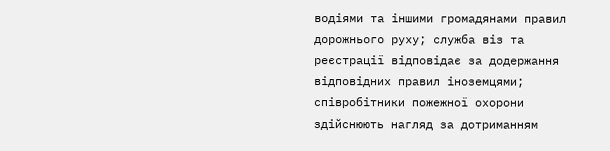водіями та іншими громадянами правил дорожнього руху; служба віз та реєстрації відповідає за додержання відповідних правил іноземцями; співробітники пожежної охорони здійснюють нагляд за дотриманням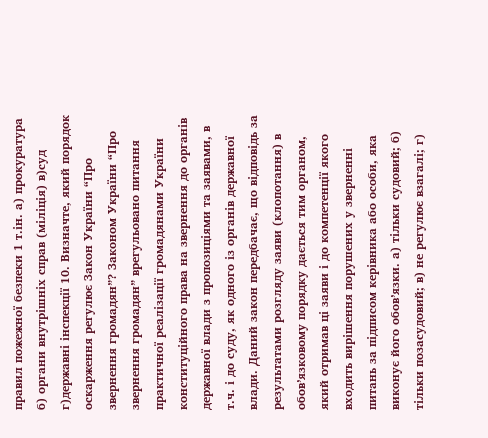правил пожежної безпеки 1 т.ін. а) прокуратура б) органи внутрішніх справ (міліція) в)суд г)державні інспекції 10. Визначте, який порядок оскарження регулює Закон України “Про звернення громадян”? Законом України “Про звернення громадян” врегульовано питання практичної реалізації громадянами України конституційного права на звернення до органів державної влади з пропозиціями та заявами, в т.ч. і до суду, як одного із органів державної влади. Даний закон передбачає, що відповідь за результатами розгляду заяви (клопотання) в обов’язковому порядку дається тим органом, який отримав ці заяви і до компетенції якого входить вирішення порушених у зверненні питань за підписом керівника або особи, яка виконує його обов’язки. а) тільки судовий; б) тільки позасудовий; в) не регулює взагалі; г)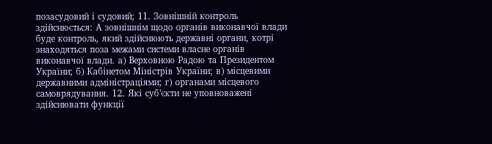позасудовий і судовий; 11. Зовнішній контроль здійснюється: А зовнішнім щодо органів виконавчої влади буде контроль, який здійснюють державні органи, котрі знаходяться поза межами системи власне органів виконавчої влади. а) Верховною Радою та Президентом України; б) Кабінетом Міністрів України; в) місцевими державними адміністраціями; г) органами місцевого самоврядування. 12. Які суб’єкти не уповноважені здійснювати функції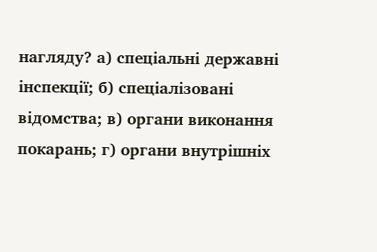нагляду? а) спеціальні державні інспекції; б) спеціалізовані відомства; в) органи виконання покарань; г) органи внутрішніх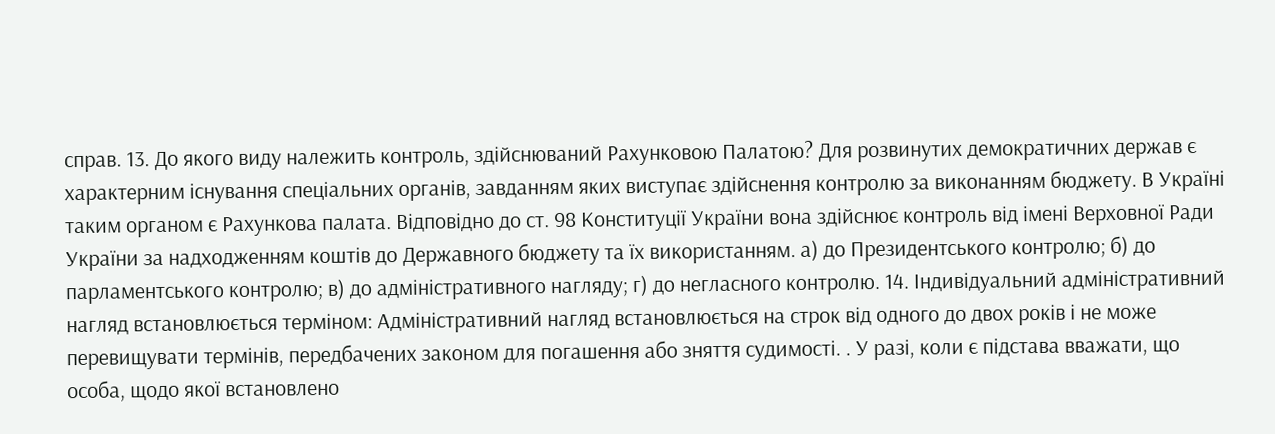справ. 13. До якого виду належить контроль, здійснюваний Рахунковою Палатою? Для розвинутих демократичних держав є характерним існування спеціальних органів, завданням яких виступає здійснення контролю за виконанням бюджету. В Україні таким органом є Рахункова палата. Відповідно до ст. 98 Конституції України вона здійснює контроль від імені Верховної Ради України за надходженням коштів до Державного бюджету та їх використанням. а) до Президентського контролю; б) до парламентського контролю; в) до адміністративного нагляду; г) до негласного контролю. 14. Індивідуальний адміністративний нагляд встановлюється терміном: Адміністративний нагляд встановлюється на строк від одного до двох років і не може перевищувати термінів, передбачених законом для погашення або зняття судимості. . У разі, коли є підстава вважати, що особа, щодо якої встановлено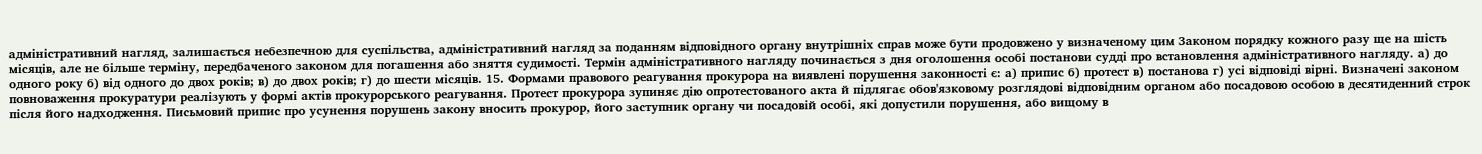адміністративний нагляд, залишається небезпечною для суспільства, адміністративний нагляд за поданням відповідного органу внутрішніх справ може бути продовжено у визначеному цим Законом порядку кожного разу ще на шість місяців, але не більше терміну, передбаченого законом для погашення або зняття судимості. Термін адміністративного нагляду починається з дня оголошення особі постанови судді про встановлення адміністративного нагляду. а) до одного року б) від одного до двох років; в) до двох років; г) до шести місяців. 15. Формами правового реагування прокурора на виявлені порушення законності є: а) припис б) протест в) постанова г) усі відповіді вірні. Визначені законом повноваження прокуратури реалізують у формі актів прокурорського реагування. Протест прокурора зупиняє дію опротестованого акта й підлягає обов'язковому розглядові відповідним органом або посадовою особою в десятиденний строк після його надходження. Письмовий припис про усунення порушень закону вносить прокурор, його заступник органу чи посадовій особі, які допустили порушення, або вищому в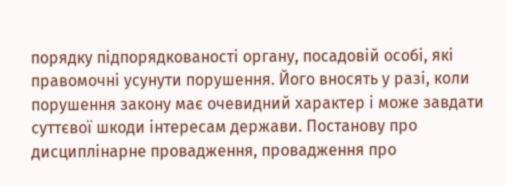порядку підпорядкованості органу, посадовій особі, які правомочні усунути порушення. Його вносять у разі, коли порушення закону має очевидний характер і може завдати суттєвої шкоди інтересам держави. Постанову про дисциплінарне провадження, провадження про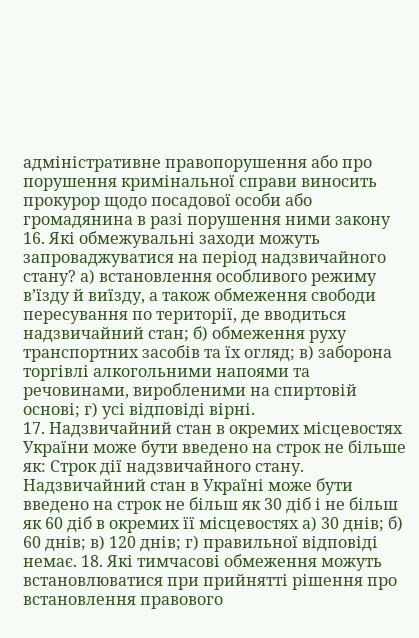адміністративне правопорушення або про порушення кримінальної справи виносить прокурор щодо посадової особи або громадянина в разі порушення ними закону 16. Які обмежувальні заходи можуть запроваджуватися на період надзвичайного стану? а) встановлення особливого режиму в’їзду й виїзду, а також обмеження свободи пересування по території, де вводиться надзвичайний стан; б) обмеження руху транспортних засобів та їх огляд; в) заборона торгівлі алкогольними напоями та речовинами, виробленими на спиртовій основі; г) усі відповіді вірні.
17. Надзвичайний стан в окремих місцевостях України може бути введено на строк не більше як: Строк дії надзвичайного стану. Надзвичайний стан в Україні може бути введено на строк не більш як 30 діб і не більш як 60 діб в окремих її місцевостях а) 30 днів; б) 60 днів; в) 120 днів; г) правильної відповіді немає. 18. Які тимчасові обмеження можуть встановлюватися при прийнятті рішення про встановлення правового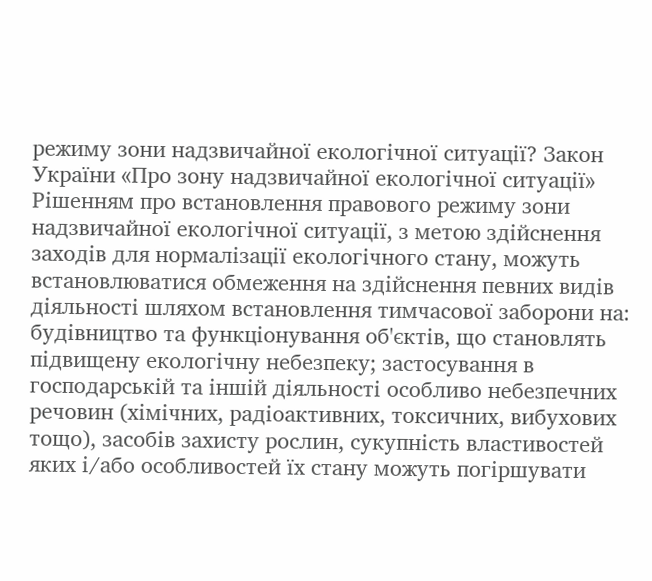режиму зони надзвичайної екологічної ситуації? Закон України «Про зону надзвичайної екологічної ситуації» Рішенням про встановлення правового режиму зони надзвичайної екологічної ситуації, з метою здійснення заходів для нормалізації екологічного стану, можуть встановлюватися обмеження на здійснення певних видів діяльності шляхом встановлення тимчасової заборони на: будівництво та функціонування об'єктів, що становлять підвищену екологічну небезпеку; застосування в господарській та іншій діяльності особливо небезпечних речовин (хімічних, радіоактивних, токсичних, вибухових тощо), засобів захисту рослин, сукупність властивостей яких і/або особливостей їх стану можуть погіршувати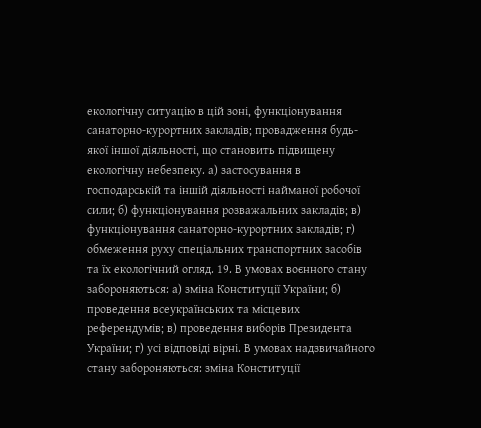екологічну ситуацію в цій зоні, функціонування санаторно-курортних закладів; провадження будь-якої іншої діяльності, що становить підвищену екологічну небезпеку. а) застосування в господарській та іншій діяльності найманої робочої сили; б) функціонування розважальних закладів; в) функціонування санаторно-курортних закладів; г) обмеження руху спеціальних транспортних засобів та їх екологічний огляд. 19. В умовах воєнного стану забороняються: а) зміна Конституції України; б) проведення всеукраїнських та місцевих референдумів; в) проведення виборів Президента України; г) усі відповіді вірні. В умовах надзвичайного стану забороняються: зміна Конституції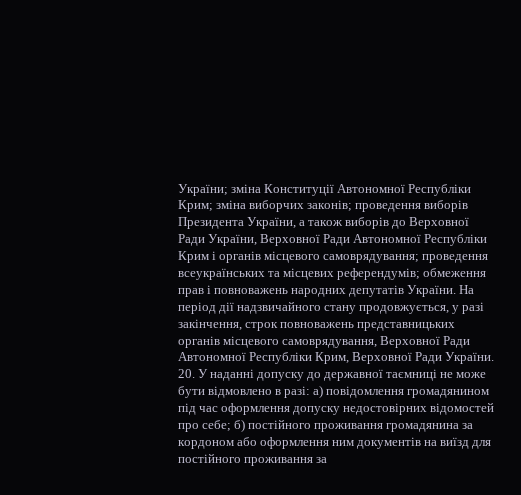України; зміна Конституції Автономної Республіки Крим; зміна виборчих законів; проведення виборів Президента України, а також виборів до Верховної Ради України, Верховної Ради Автономної Республіки Крим і органів місцевого самоврядування; проведення всеукраїнських та місцевих референдумів; обмеження прав і повноважень народних депутатів України. На період дії надзвичайного стану продовжується, у разі закінчення, строк повноважень представницьких органів місцевого самоврядування, Верховної Ради Автономної Республіки Крим, Верховної Ради України. 20. У наданні допуску до державної таємниці не може бути відмовлено в разі: а) повідомлення громадянином під час оформлення допуску недостовірних відомостей про себе; б) постійного проживання громадянина за кордоном або оформлення ним документів на виїзд для постійного проживання за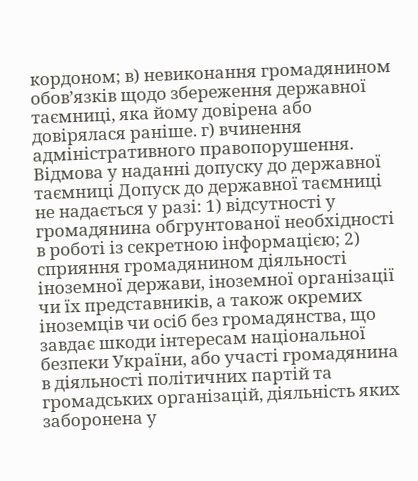кордоном; в) невиконання громадянином обов’язків щодо збереження державної таємниці, яка йому довірена або довірялася раніше. г) вчинення адміністративного правопорушення. Відмова у наданні допуску до державної таємниці Допуск до державної таємниці не надається у разі: 1) відсутності у громадянина обгрунтованої необхідності в роботі із секретною інформацією; 2) сприяння громадянином діяльності іноземної держави, іноземної організації чи їх представників, а також окремих іноземців чи осіб без громадянства, що завдає шкоди інтересам національної безпеки України, або участі громадянина в діяльності політичних партій та громадських організацій, діяльність яких заборонена у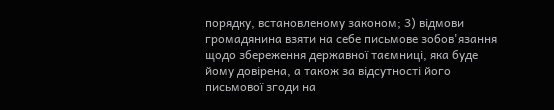порядку, встановленому законом; 3) відмови громадянина взяти на себе письмове зобов'язання щодо збереження державної таємниці, яка буде йому довірена, а також за відсутності його письмової згоди на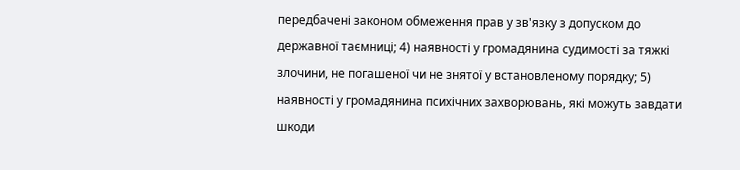передбачені законом обмеження прав у зв'язку з допуском до державної таємниці; 4) наявності у громадянина судимості за тяжкі злочини, не погашеної чи не знятої у встановленому порядку; 5) наявності у громадянина психічних захворювань, які можуть завдати шкоди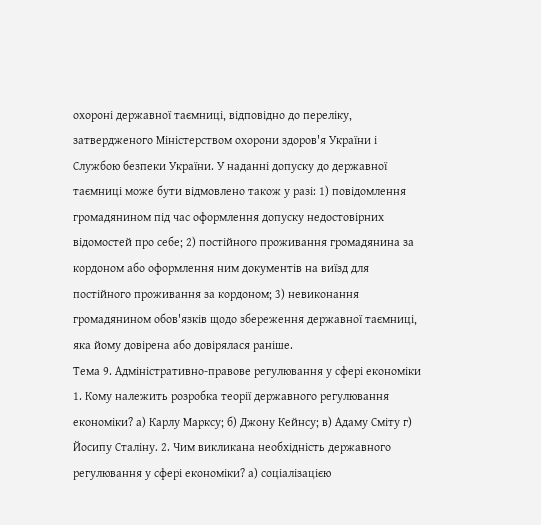охороні державної таємниці, відповідно до переліку, затвердженого Міністерством охорони здоров'я України і Службою безпеки України. У наданні допуску до державної таємниці може бути відмовлено також у разі: 1) повідомлення громадянином під час оформлення допуску недостовірних відомостей про себе; 2) постійного проживання громадянина за кордоном або оформлення ним документів на виїзд для постійного проживання за кордоном; 3) невиконання громадянином обов'язків щодо збереження державної таємниці, яка йому довірена або довірялася раніше.
Тема 9. Адміністративно-правове регулювання у сфері економіки
1. Кому належить розробка теорії державного регулювання економіки? а) Карлу Марксу; б) Джону Кейнсу; в) Адаму Сміту г) Йосипу Сталіну. 2. Чим викликана необхідність державного регулювання у сфері економіки? а) соціалізацією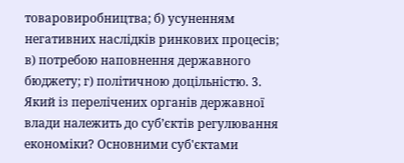товаровиробництва; б) усуненням негативних наслідків ринкових процесів; в) потребою наповнення державного бюджету; г) політичною доцільністю. 3. Який із перелічених органів державної влади належить до суб’єктів регулювання економіки? Основними суб'єктами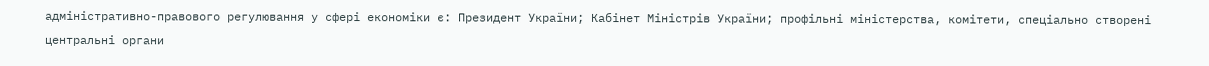адміністративно-правового регулювання у сфері економіки є: Президент України; Кабінет Міністрів України; профільні міністерства, комітети, спеціально створені центральні органи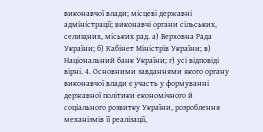виконавчої влади; місцеві державні адміністрації; виконавчі органи сільських, селищних, міських рад. а) Верховна Рада України; б) Кабінет Міністрів України; в) Національний банк України; г) усі відповіді вірні. 4. Основними завданнями якого органу виконавчої влади є участь у формуванні державної політики економічного й соціального розвитку України, розроблення механізмів її реалізації,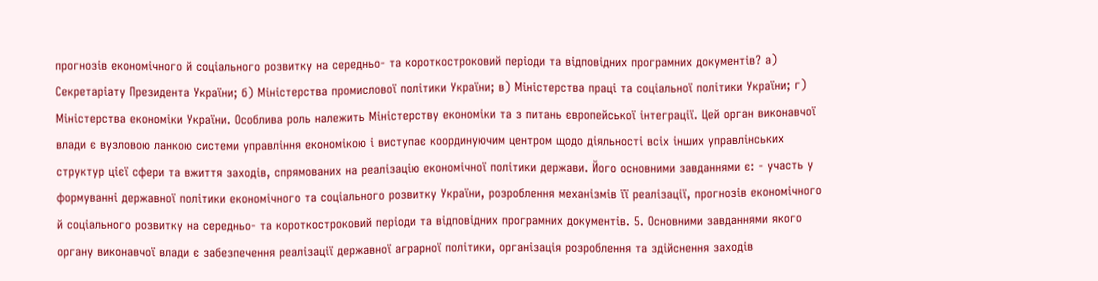прогнозів економічного й соціального розвитку на середньо- та короткостроковий періоди та відповідних програмних документів? а) Секретаріату Президента України; б) Міністерства промислової політики України; в) Міністерства праці та соціальної політики України; г) Міністерства економіки України. Особлива роль належить Міністерству економіки та з питань європейської інтеграції. Цей орган виконавчої влади є вузловою ланкою системи управління економікою і виступає координуючим центром щодо діяльності всіх інших управлінських структур цієї сфери та вжиття заходів, спрямованих на реалізацію економічної політики держави. Його основними завданнями є: - участь у формуванні державної політики економічного та соціального розвитку України, розроблення механізмів її реалізації, прогнозів економічного й соціального розвитку на середньо- та короткостроковий періоди та відповідних програмних документів. 5. Основними завданнями якого органу виконавчої влади є забезпечення реалізації державної аграрної політики, організація розроблення та здійснення заходів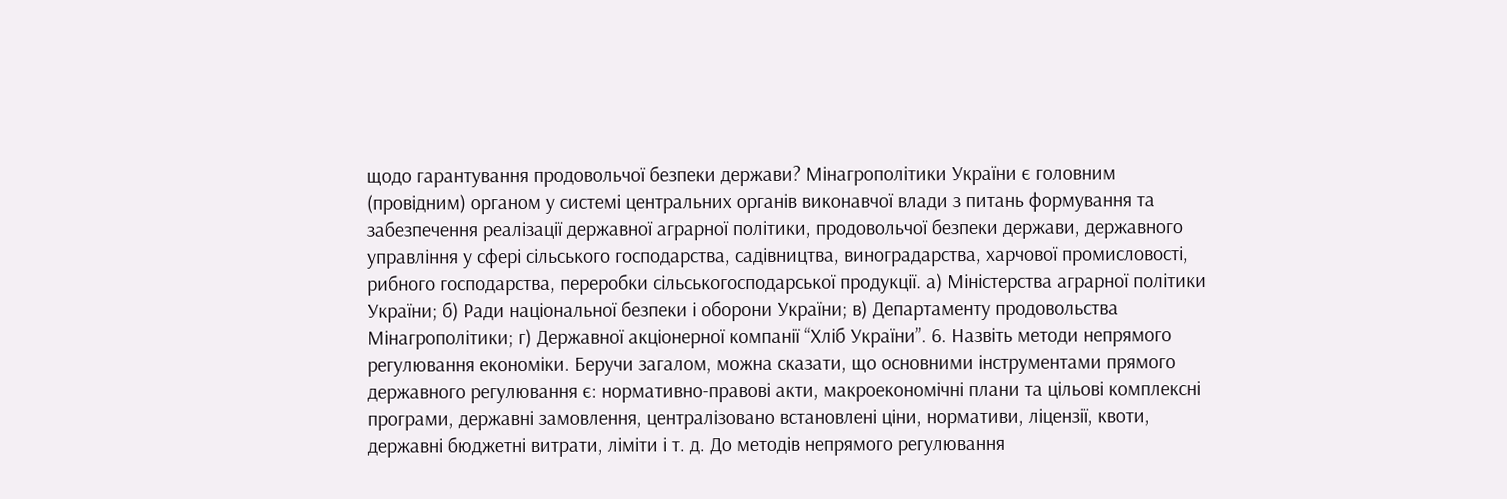щодо гарантування продовольчої безпеки держави? Мінагрополітики України є головним (провідним) органом у системі центральних органів виконавчої влади з питань формування та забезпечення реалізації державної аграрної політики, продовольчої безпеки держави, державного управління у сфері сільського господарства, садівництва, виноградарства, харчової промисловості, рибного господарства, переробки сільськогосподарської продукції. а) Міністерства аграрної політики України; б) Ради національної безпеки і оборони України; в) Департаменту продовольства Мінагрополітики; г) Державної акціонерної компанії “Хліб України”. 6. Назвіть методи непрямого регулювання економіки. Беручи загалом, можна сказати, що основними інструментами прямого державного регулювання є: нормативно-правові акти, макроекономічні плани та цільові комплексні програми, державні замовлення, централізовано встановлені ціни, нормативи, ліцензії, квоти, державні бюджетні витрати, ліміти і т. д. До методів непрямого регулювання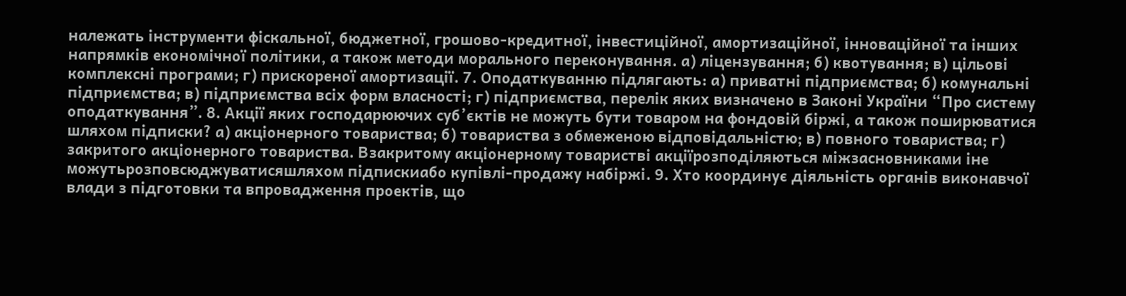належать інструменти фіскальної, бюджетної, грошово-кредитної, інвестиційної, амортизаційної, інноваційної та інших напрямків економічної політики, а також методи морального переконування. а) ліцензування; б) квотування; в) цільові комплексні програми; г) прискореної амортизації. 7. Оподаткуванню підлягають: а) приватні підприємства; б) комунальні підприємства; в) підприємства всіх форм власності; г) підприємства, перелік яких визначено в Законі України “Про систему оподаткування”. 8. Акції яких господарюючих суб’єктів не можуть бути товаром на фондовій біржі, а також поширюватися шляхом підписки? а) акціонерного товариства; б) товариства з обмеженою відповідальністю; в) повного товариства; г) закритого акціонерного товариства. Взакритому акціонерному товаристві акціїрозподіляються міжзасновниками іне можутьрозповсюджуватисяшляхом підпискиабо купівлі-продажу набіржі. 9. Хто координує діяльність органів виконавчої влади з підготовки та впровадження проектів, що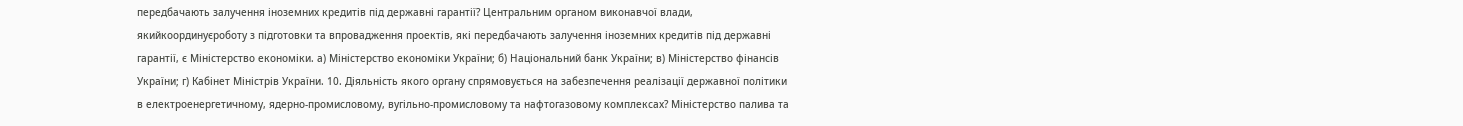передбачають залучення іноземних кредитів під державні гарантії? Центральним органом виконавчої влади, якийкоординуєроботу з підготовки та впровадження проектів, які передбачають залучення іноземних кредитів під державні гарантії, є Міністерство економіки. а) Міністерство економіки України; б) Національний банк України; в) Міністерство фінансів України; г) Кабінет Міністрів України. 10. Діяльність якого органу спрямовується на забезпечення реалізації державної політики в електроенергетичному, ядерно-промисловому, вугільно-промисловому та нафтогазовому комплексах? Міністерство палива та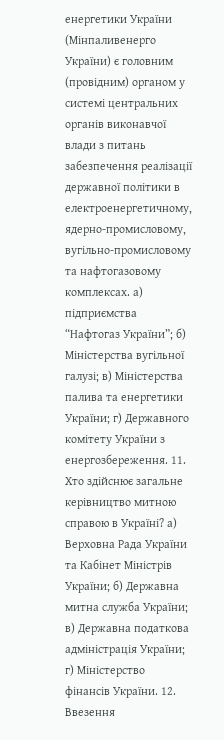енергетики України (Мінпаливенерго України) є головним (провідним) органом у системі центральних органів виконавчої влади з питань забезпечення реалізації державної політики в електроенергетичному, ядерно-промисловому, вугільно-промисловому та нафтогазовому комплексах. а) підприємства “Нафтогаз України”; б) Міністерства вугільної галузі; в) Міністерства палива та енергетики України; г) Державного комітету України з енергозбереження. 11. Хто здійснює загальне керівництво митною справою в Україні? а) Верховна Рада України та Кабінет Міністрів України; б) Державна митна служба України; в) Державна податкова адміністрація України; г) Міністерство фінансів України. 12. Ввезення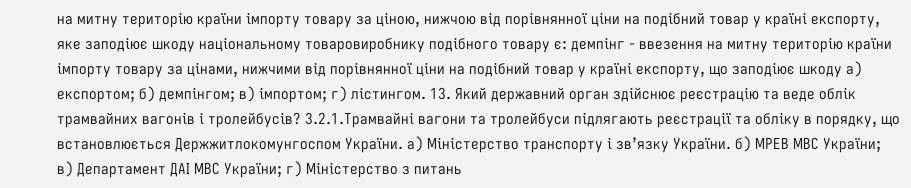на митну територію країни імпорту товару за ціною, нижчою від порівнянної ціни на подібний товар у країні експорту, яке заподіює шкоду національному товаровиробнику подібного товару є: демпінг - ввезення на митну територію країни імпорту товару за цінами, нижчими від порівнянної ціни на подібний товар у країні експорту, що заподіює шкоду а) експортом; б) демпінгом; в) імпортом; г) лістингом. 13. Який державний орган здійснює реєстрацію та веде облік трамвайних вагонів і тролейбусів? 3.2.1.Трамвайні вагони та тролейбуси підлягають реєстрації та обліку в порядку, що встановлюється Держжитлокомунгоспом України. а) Міністерство транспорту і зв’язку України. б) МРЕВ МВС України; в) Департамент ДАІ МВС України; г) Міністерство з питань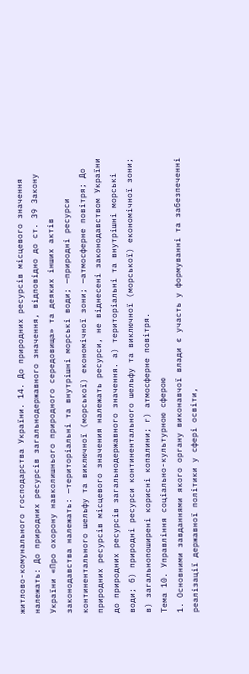житлово-комунального господарства України. 14. До природних ресурсів місцевого значення належать: До природних ресурсів загальнодержавного значення, відповідно до ст. 39 Закону України «Про охорону навколишнього природного середовища» та деяких інших актів законодавства належать: —територіальні та внутрішні морські води; —природні ресурси континентального шельфу та виключної (морської) економічної зони; —атмосферне повітря; До природних ресурсів місцевого значения належать ресурси, не віднесені законодавством України до природних ресурсів загальнодержавного значення. а) територіальні та внутрішні морські води; б) природні ресурси континентального шельфу та виключної (морської) економічної зони; в) загальнопоширені корисні копалини; г) атмосферне повітря.
Тема 10. Управління соціально-культурною сферою
1. Основними завданнями якого органу виконавчої влади є участь у формуванні та забезпеченні реалізації державної політики у сфері освіти,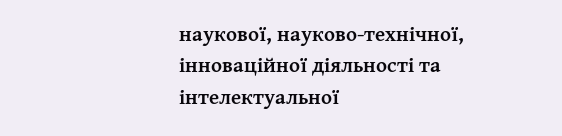наукової, науково-технічної, інноваційної діяльності та інтелектуальної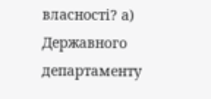власності? а) Державного департаменту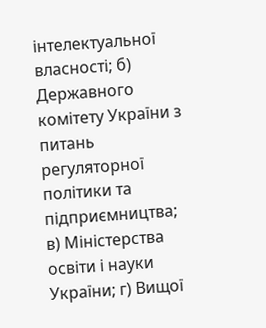інтелектуальної власності; б) Державного комітету України з питань регуляторної політики та підприємництва; в) Міністерства освіти і науки України; г) Вищої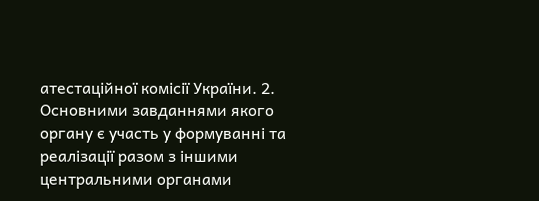атестаційної комісії України. 2. Основними завданнями якого органу є участь у формуванні та реалізації разом з іншими центральними органами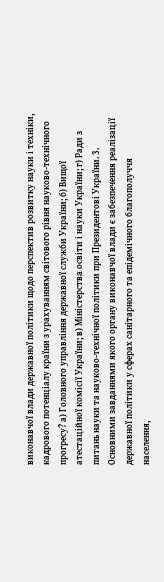виконавчої влади державної політики щодо перспектив розвитку науки і техніки, кадрового потенціалу країни з урахуванням світового рівня науково-технічного прогресу? а) Головного управління державної служби України; б) Вищої атестаційної комісії України; в) Міністерства освіти і науки України; г) Ради з питань науки та науково-технічної політики при Президентові України. 3. Основними завданнями якого органу виконавчої влади є забезпечення реалізації державної політики у сферах санітарного та епідемічного благополуччя населення,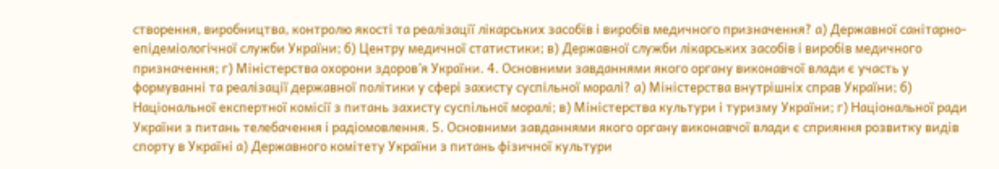створення, виробництва, контролю якості та реалізації лікарських засобів і виробів медичного призначення? а) Державної санітарно-епідеміологічної служби України; б) Центру медичної статистики; в) Державної служби лікарських засобів і виробів медичного призначення; г) Міністерства охорони здоров’я України. 4. Основними завданнями якого органу виконавчої влади є участь у формуванні та реалізації державної політики у сфері захисту суспільної моралі? а) Міністерства внутрішніх справ України; б) Національної експертної комісії з питань захисту суспільної моралі; в) Міністерства культури і туризму України; г) Національної ради України з питань телебачення і радіомовлення. 5. Основними завданнями якого органу виконавчої влади є сприяння розвитку видів спорту в Україні а) Державного комітету України з питань фізичної культури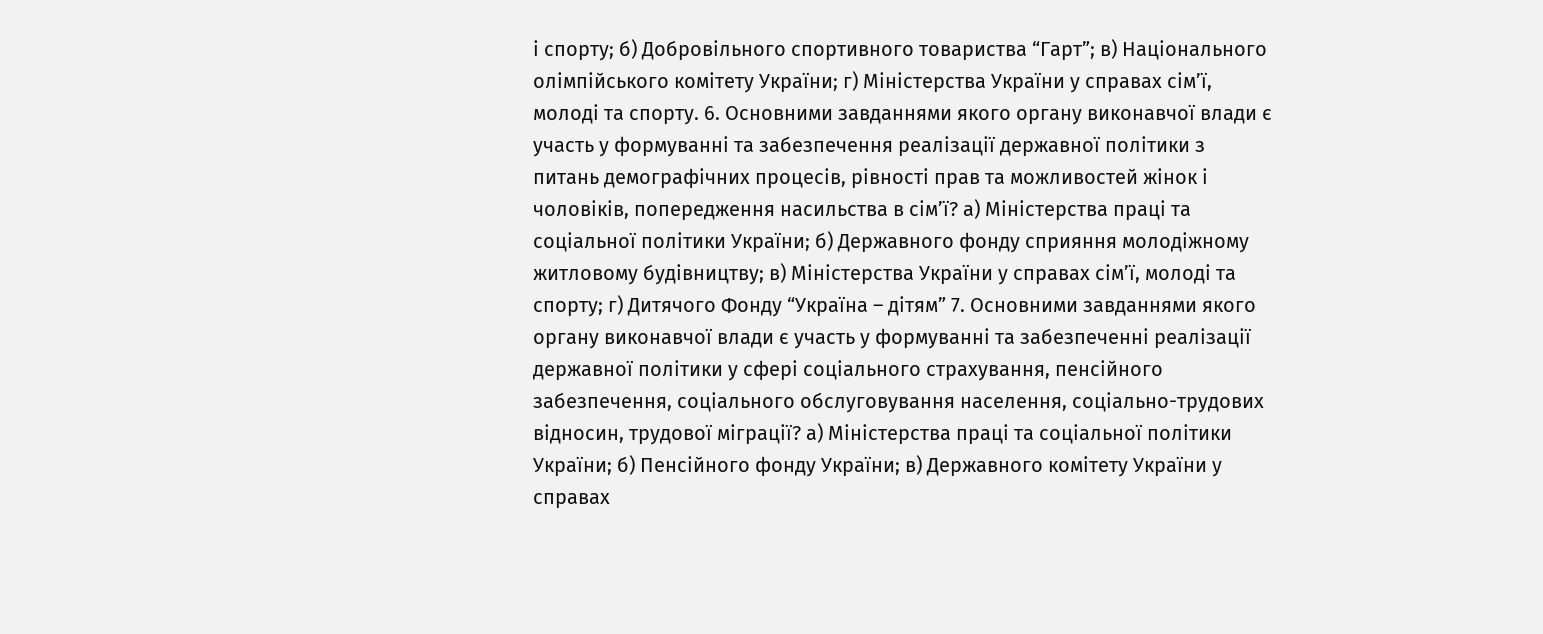і спорту; б) Добровільного спортивного товариства “Гарт”; в) Національного олімпійського комітету України; г) Міністерства України у справах сім’ї, молоді та спорту. 6. Основними завданнями якого органу виконавчої влади є участь у формуванні та забезпечення реалізації державної політики з питань демографічних процесів, рівності прав та можливостей жінок і чоловіків, попередження насильства в сім’ї? а) Міністерства праці та соціальної політики України; б) Державного фонду сприяння молодіжному житловому будівництву; в) Міністерства України у справах сім’ї, молоді та спорту; г) Дитячого Фонду “Україна – дітям” 7. Основними завданнями якого органу виконавчої влади є участь у формуванні та забезпеченні реалізації державної політики у сфері соціального страхування, пенсійного забезпечення, соціального обслуговування населення, соціально-трудових відносин, трудової міграції? а) Міністерства праці та соціальної політики України; б) Пенсійного фонду України; в) Державного комітету України у справах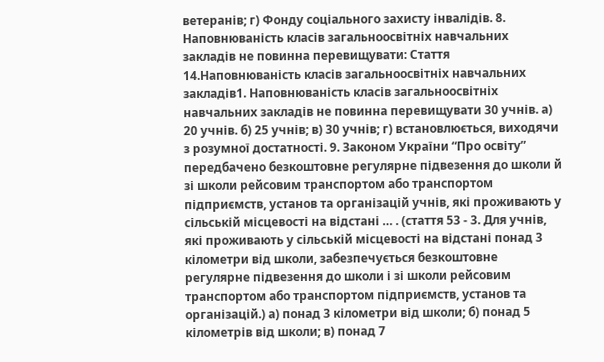ветеранів; г) Фонду соціального захисту інвалідів. 8. Наповнюваність класів загальноосвітніх навчальних закладів не повинна перевищувати: Стаття 14.Наповнюваність класів загальноосвітніх навчальних закладів1. Наповнюваність класів загальноосвітніх навчальних закладів не повинна перевищувати 30 учнів. а) 20 учнів. б) 25 учнів; в) 30 учнів; г) встановлюється, виходячи з розумної достатності. 9. Законом України “Про освіту” передбачено безкоштовне регулярне підвезення до школи й зі школи рейсовим транспортом або транспортом підприємств, установ та організацій учнів, які проживають у сільській місцевості на відстані … . (стаття 53 - 3. Для учнів, які проживають у сільській місцевості на відстані понад 3 кілометри від школи, забезпечується безкоштовне регулярне підвезення до школи і зі школи рейсовим транспортом або транспортом підприємств, установ та організацій.) а) понад 3 кілометри від школи; б) понад 5 кілометрів від школи; в) понад 7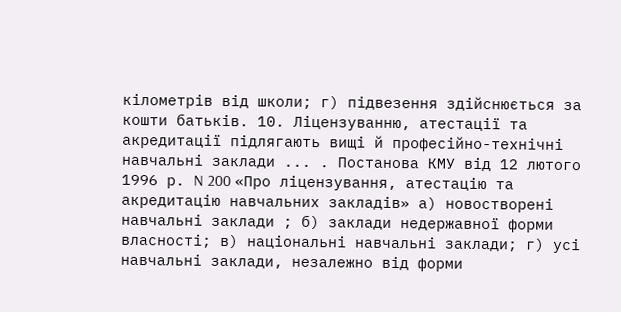кілометрів від школи; г) підвезення здійснюється за кошти батьків. 10. Ліцензуванню, атестації та акредитації підлягають вищі й професійно-технічні навчальні заклади ... . Постанова КМУ від 12 лютого 1996 р. N 200 «Про ліцензування, атестацію та акредитацію навчальних закладів» а) новостворені навчальні заклади ; б) заклади недержавної форми власності; в) національні навчальні заклади; г) усі навчальні заклади, незалежно від форми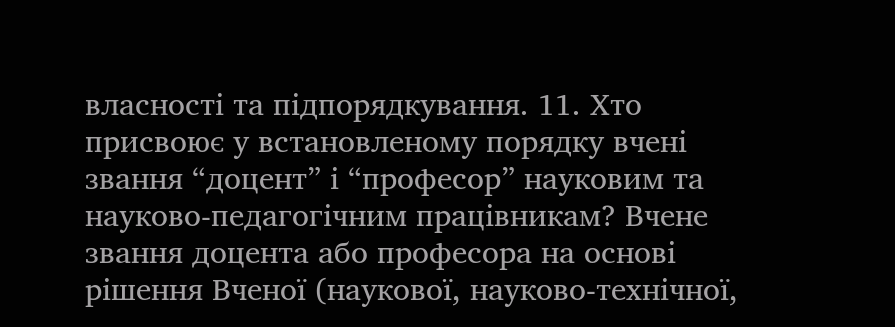власності та підпорядкування. 11. Хто присвоює у встановленому порядку вчені звання “доцент” і “професор” науковим та науково-педагогічним працівникам? Вчене звання доцента або професора на основі рішення Вченої (наукової, науково-технічної,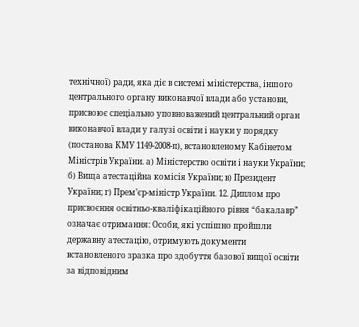технічної) ради, яка діє в системі міністерства, іншого центрального органу виконавчої влади або установи, присвоює спеціально уповноважений центральний орган виконавчої влади у галузі освіти і науки у порядку (постанова КМУ 1149-2008-п), встановленому Кабінетом Міністрів України. а) Міністерство освіти і науки України; б) Вища атестаційна комісія України; в) Президент України; г) Прем’єр-міністр України. 12. Диплом про присвоєння освітньо-кваліфікаційного рівня “бакалавр” означає отримання: Особи, які успішно пройшли державну атестацію, отримують документи встановленого зразка про здобуття базової вищої освіти за відповідним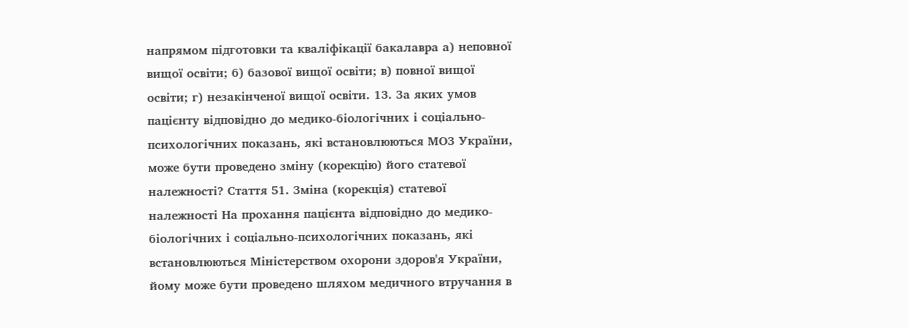напрямом підготовки та кваліфікації бакалавра а) неповної вищої освіти; б) базової вищої освіти; в) повної вищої освіти; г) незакінченої вищої освіти. 13. За яких умов пацієнту відповідно до медико-біологічних і соціально-психологічних показань, які встановлюються МОЗ України, може бути проведено зміну (корекцію) його статевої належності? Стаття 51. Зміна (корекція) статевої належності На прохання пацієнта відповідно до медико-біологічних і соціально-психологічних показань, які встановлюються Міністерством охорони здоров'я України, йому може бути проведено шляхом медичного втручання в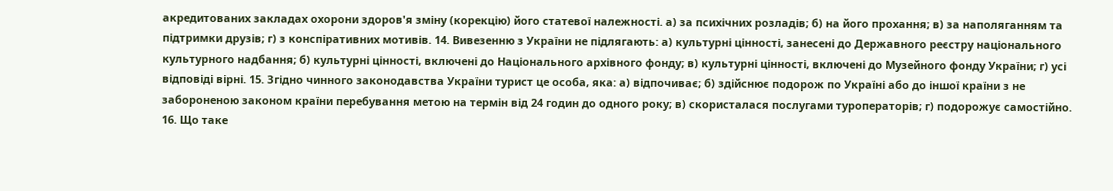акредитованих закладах охорони здоров'я зміну (корекцію) його статевої належності. а) за психічних розладів; б) на його прохання; в) за наполяганням та підтримки друзів; г) з конспіративних мотивів. 14. Вивезенню з України не підлягають: а) культурні цінності, занесені до Державного реєстру національного культурного надбання; б) культурні цінності, включені до Національного архівного фонду; в) культурні цінності, включені до Музейного фонду України; г) усі відповіді вірні. 15. Згідно чинного законодавства України турист це особа, яка: а) відпочиває; б) здійснює подорож по Україні або до іншої країни з не забороненою законом країни перебування метою на термін від 24 годин до одного року; в) скористалася послугами туроператорів; г) подорожує самостійно. 16. Що таке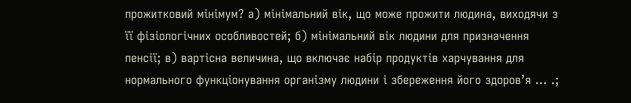прожитковий мінімум? а) мінімальний вік, що може прожити людина, виходячи з її фізіологічних особливостей; б) мінімальний вік людини для призначення пенсії; в) вартісна величина, що включає набір продуктів харчування для нормального функціонування організму людини і збереження його здоров’я … .;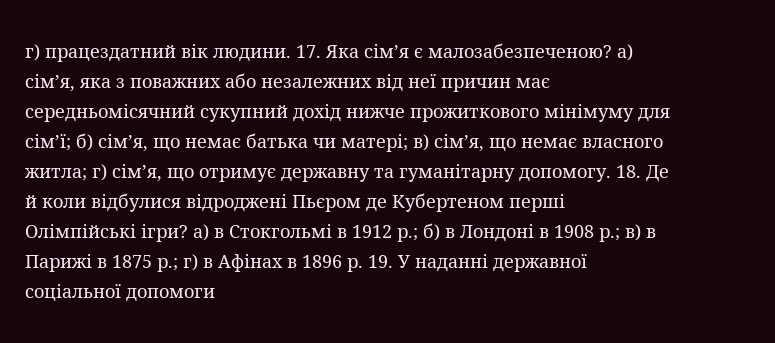г) працездатний вік людини. 17. Яка сім’я є малозабезпеченою? а) сім’я, яка з поважних або незалежних від неї причин має середньомісячний сукупний дохід нижче прожиткового мінімуму для сім’ї; б) сім’я, що немає батька чи матері; в) сім’я, що немає власного житла; г) сім’я, що отримує державну та гуманітарну допомогу. 18. Де й коли відбулися відроджені Пьєром де Кубертеном перші Олімпійські ігри? а) в Стокгольмі в 1912 р.; б) в Лондоні в 1908 р.; в) в Парижі в 1875 р.; г) в Афінах в 1896 р. 19. У наданні державної соціальної допомоги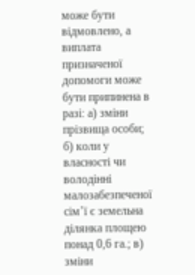може бути відмовлено, а виплата призначеної допомоги може бути припинена в разі: а) зміни прізвища особи; б) коли у власності чи володінні малозабезпеченої сім’ї є земельна ділянка площею понад 0,6 га.; в) зміни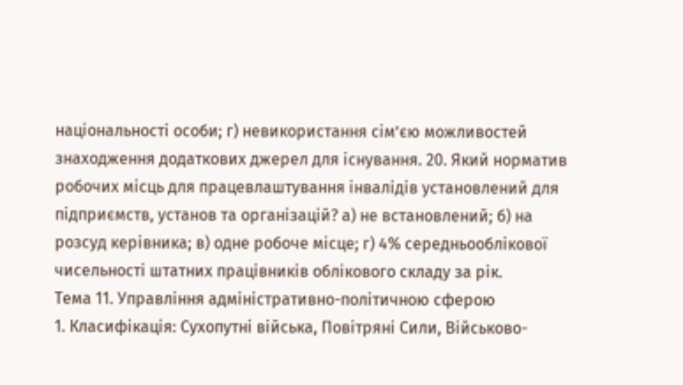національності особи; г) невикористання сім’єю можливостей знаходження додаткових джерел для існування. 20. Який норматив робочих місць для працевлаштування інвалідів установлений для підприємств, установ та організацій? а) не встановлений; б) на розсуд керівника; в) одне робоче місце; г) 4% середньооблікової чисельності штатних працівників облікового складу за рік.
Тема 11. Управління адміністративно-політичною сферою
1. Класифікація: Сухопутні війська, Повітряні Сили, Військово-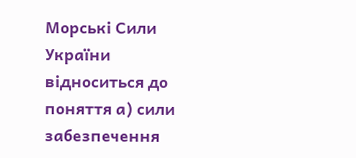Морські Сили України відноситься до поняття а) сили забезпечення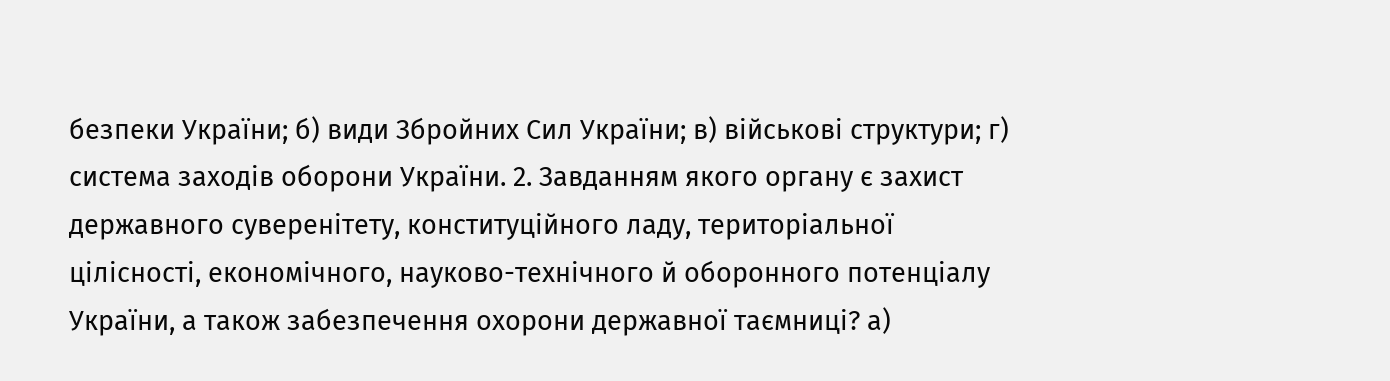безпеки України; б) види Збройних Сил України; в) військові структури; г) система заходів оборони України. 2. Завданням якого органу є захист державного суверенітету, конституційного ладу, територіальної цілісності, економічного, науково-технічного й оборонного потенціалу України, а також забезпечення охорони державної таємниці? а)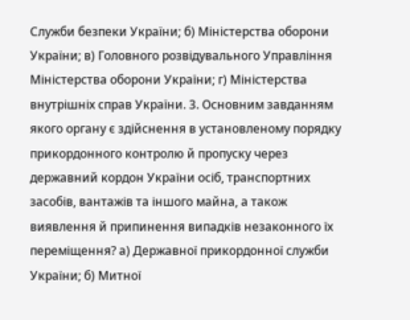Служби безпеки України; б) Міністерства оборони України; в) Головного розвідувального Управління Міністерства оборони України; г) Міністерства внутрішніх справ України. 3. Основним завданням якого органу є здійснення в установленому порядку прикордонного контролю й пропуску через державний кордон України осіб, транспортних засобів, вантажів та іншого майна, а також виявлення й припинення випадків незаконного їх переміщення? а) Державної прикордонної служби України; б) Митної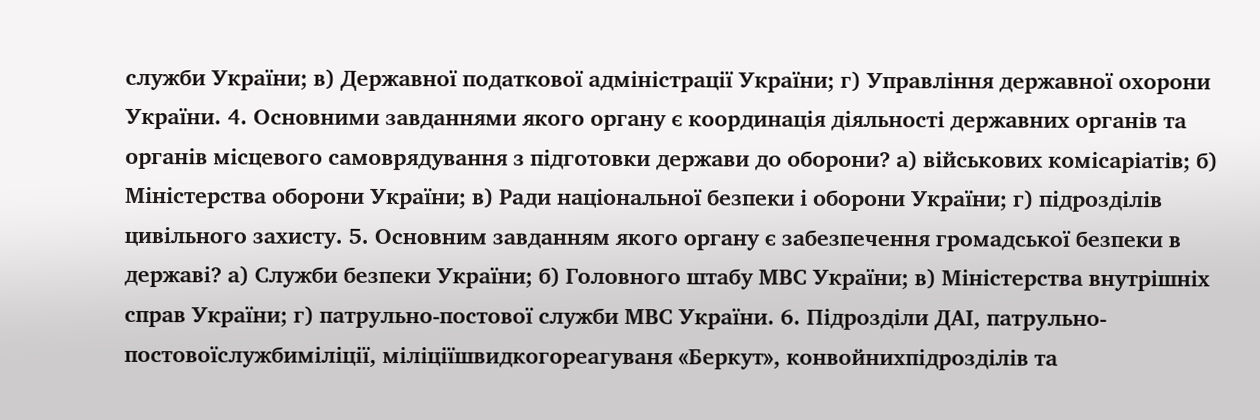служби України; в) Державної податкової адміністрації України; г) Управління державної охорони України. 4. Основними завданнями якого органу є координація діяльності державних органів та органів місцевого самоврядування з підготовки держави до оборони? а) військових комісаріатів; б) Міністерства оборони України; в) Ради національної безпеки і оборони України; г) підрозділів цивільного захисту. 5. Основним завданням якого органу є забезпечення громадської безпеки в державі? а) Служби безпеки України; б) Головного штабу МВС України; в) Міністерства внутрішніх справ України; г) патрульно-постової служби МВС України. 6. Підрозділи ДАІ, патрульно-постовоїслужбиміліції, міліціїшвидкогореагуваня «Беркут», конвойнихпідрозділів та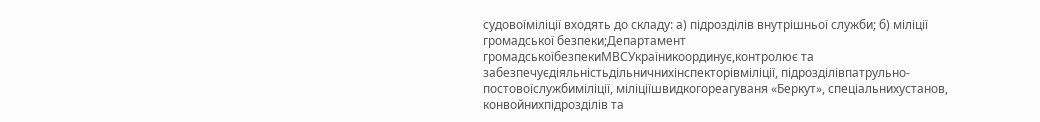судовоїміліції входять до складу: а) підрозділів внутрішньої служби; б) міліції громадської безпеки;Департамент громадськоїбезпекиМВСУкраїникоординує,контролює та забезпечуєдіяльністьдільничнихінспекторівміліції, підрозділівпатрульно-постовоїслужбиміліції, міліціїшвидкогореагуваня «Беркут», спеціальнихустанов, конвойнихпідрозділів та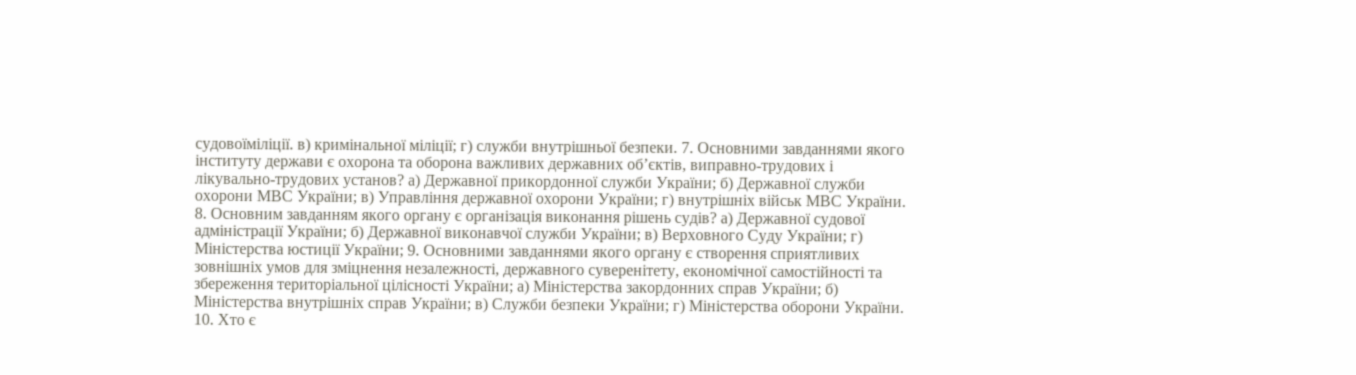судовоїміліції. в) кримінальної міліції; г) служби внутрішньої безпеки. 7. Основними завданнями якого інституту держави є охорона та оборона важливих державних об’єктів, виправно-трудових і лікувально-трудових установ? а) Державної прикордонної служби України; б) Державної служби охорони МВС України; в) Управління державної охорони України; г) внутрішніх військ МВС України. 8. Основним завданням якого органу є організація виконання рішень судів? а) Державної судової адміністрації України; б) Державної виконавчої служби України; в) Верховного Суду України; г) Міністерства юстиції України; 9. Основними завданнями якого органу є створення сприятливих зовнішніх умов для зміцнення незалежності, державного суверенітету, економічної самостійності та збереження територіальної цілісності України; а) Міністерства закордонних справ України; б) Міністерства внутрішніх справ України; в) Служби безпеки України; г) Міністерства оборони України. 10. Хто є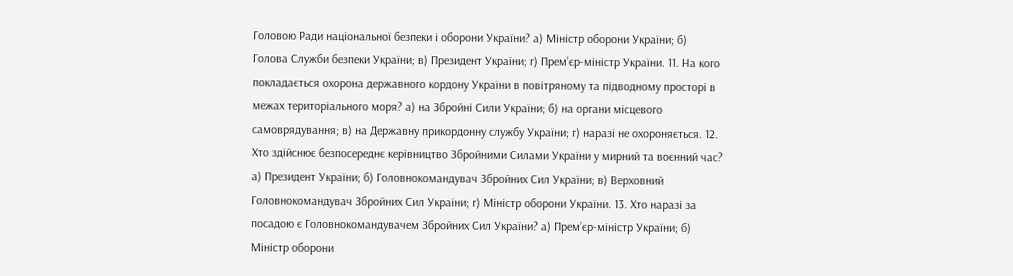Головою Ради національної безпеки і оборони України? а) Міністр оборони України; б) Голова Служби безпеки України; в) Президент України; г) Прем’єр-міністр України. 11. На кого покладається охорона державного кордону України в повітряному та підводному просторі в межах територіального моря? а) на Збройні Сили України; б) на органи місцевого самоврядування; в) на Державну прикордонну службу України; г) наразі не охороняється. 12. Хто здійснює безпосереднє керівництво Збройними Силами України у мирний та воєнний час? а) Президент України; б) Головнокомандувач Збройних Сил України; в) Верховний Головнокомандувач Збройних Сил України; г) Міністр оборони України. 13. Хто наразі за посадою є Головнокомандувачем Збройних Сил України? а) Прем’єр-міністр України; б) Міністр оборони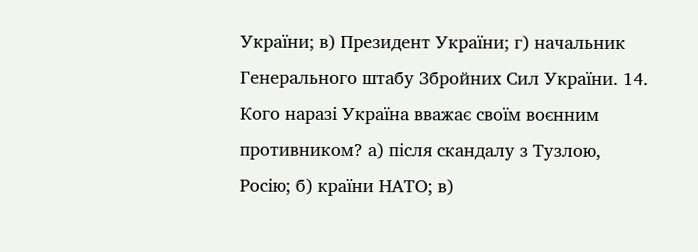України; в) Президент України; г) начальник Генерального штабу Збройних Сил України. 14. Кого наразі Україна вважає своїм воєнним противником? а) після скандалу з Тузлою, Росію; б) країни НАТО; в)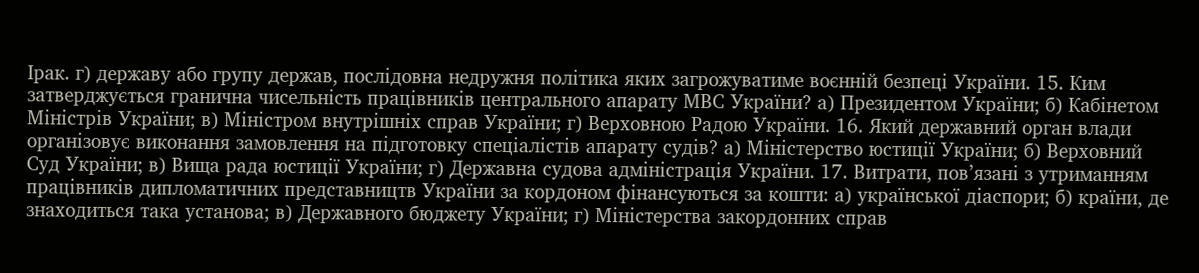Ірак. г) державу або групу держав, послідовна недружня політика яких загрожуватиме воєнній безпеці України. 15. Ким затверджується гранична чисельність працівників центрального апарату МВС України? а) Президентом України; б) Кабінетом Міністрів України; в) Міністром внутрішніх справ України; г) Верховною Радою України. 16. Який державний орган влади організовує виконання замовлення на підготовку спеціалістів апарату судів? а) Міністерство юстиції України; б) Верховний Суд України; в) Вища рада юстиції України; г) Державна судова адміністрація України. 17. Витрати, пов’язані з утриманням працівників дипломатичних представництв України за кордоном фінансуються за кошти: а) української діаспори; б) країни, де знаходиться така установа; в) Державного бюджету України; г) Міністерства закордонних справ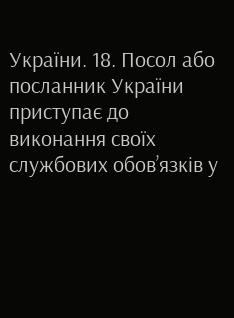України. 18. Посол або посланник України приступає до виконання своїх службових обов’язків у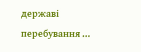державі перебування …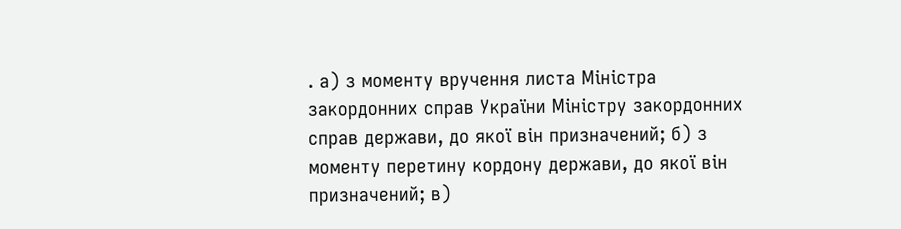. а) з моменту вручення листа Міністра закордонних справ України Міністру закордонних справ держави, до якої він призначений; б) з моменту перетину кордону держави, до якої він призначений; в)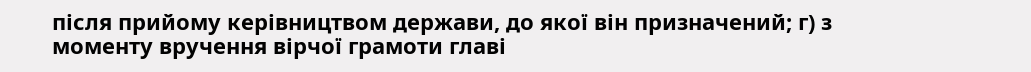після прийому керівництвом держави, до якої він призначений; г) з моменту вручення вірчої грамоти главі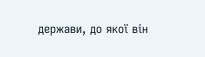держави, до якої він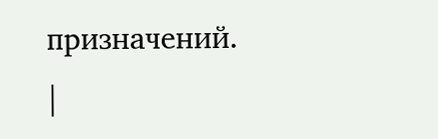призначений.
|